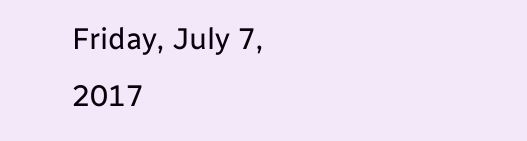Friday, July 7, 2017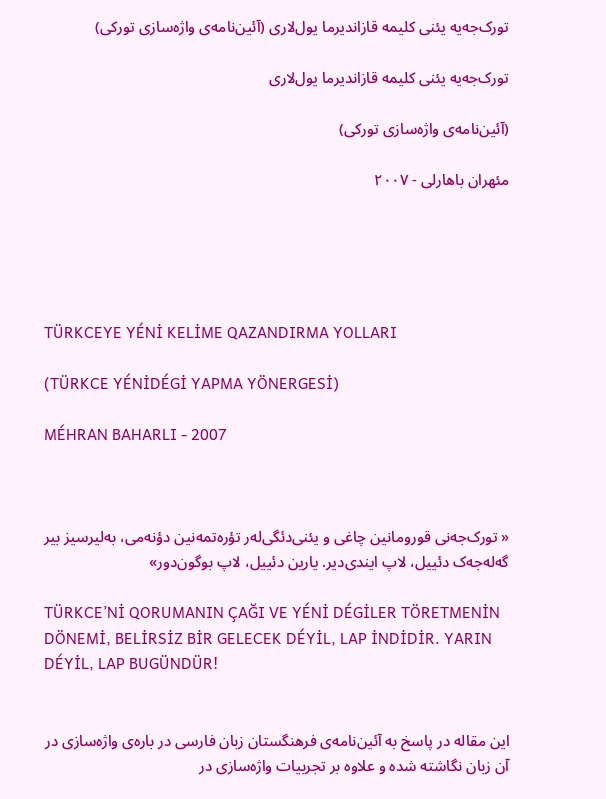تورک‌جه‌یه یئنی کلیمه قازاندیرما یول‌لاری (آئین‌نامه‌ی واژه‌سازی تورکی)

تورک‌جه‌یه یئنی کلیمه قازاندیرما یول‌لاری

(آئین‌نامه‌ی واژه‌سازی تورکی)

مئهران باهارلی - ٢٠٠٧





TÜRKCEYE YÉNİ KELİME QAZANDIRMA YOLLARI

(TÜRKCE YÉNİDÉGİ YAPMA YÖNERGESİ)

MÉHRAN BAHARLI - 2007



« تورک‌جه‌نی قورومانین چاغی و یئنی‌دئگی‌له‌ر تؤره‌تمه‌نین دؤنه‌می، به‌لیرسیز بیر گه‌له‌جه‌ک دئییل، لاپ ایندی‌دیر. یارین دئییل، لاپ بوگون‌دور»

TÜRKCE’Nİ QORUMANIN ÇAĞI VE YÉNİ DÉGİLER TÖRETMENİN DÖNEMİ, BELİRSİZ BİR GELECEK DÉYİL, LAP İNDİDİR. YARIN DÉYİL, LAP BUGÜNDÜR!


این مقاله در پاسخ به آئین‌نامه‌ی فرهنگستان زبان فارسی در باره‌ی واژه‌سازی در آن زبان نگاشته شده و علاوه بر تجربیات واژه‌سازی در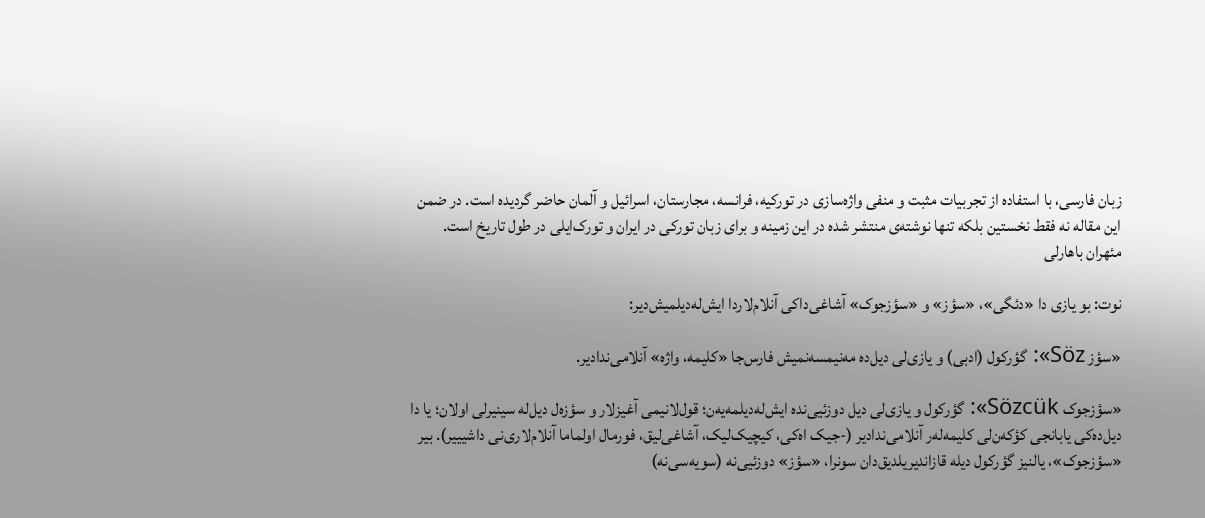زبان فارسی، با استفاده از تجربیات مثبت و منفی واژه‌سازی در توركیه، فرانسه، مجارستان، اسرائیل و آلمان حاضر گردیده است. در ضمن این مقاله نه فقط نخستین بلكه تنها نوشته‌ی منتشر شده در این زمینه و برای زبان توركی در ایران و تورک‌ایلی در طول تاریخ است. مئهران باهارلی

نوت: بو یازی دا «دئگی»، «سؤز» و «سؤزجوک» آشاغی‌داکی آنلام‌لاردا ایش‌له‌دیلمیش‌دیر:

«سؤز Söz»: گؤرکول (اد‌بی) و یازی‌لی دیل‌ده مه‌نیمسه‌نمیش فارس‌جا «کلیمه، واژه» آنلامی‌ندادیر.

«سؤزجوک Sözcük»: گؤرکول و یازی‌لی دیل دوزئیی‌نده ایش‌له‌دیلمه‌یه‌ن؛ قول‌لانیمی آغیزلار و سؤزه‌ل دیل‌له سینیرلی اولان؛ یا دا دیل‌ده‌کی یابانجی کؤکه‌ن‌لی کلیمه‌له‌ر آنلامی‌ندادیر (-جیک اه‌کی، کیچیک‌لیک، آشاغی‌لیق، فورمال اولماما آنلام‌لاری‌نی داشیییر). بیر «سؤزجوک»، یالنیز گؤرکول دیله قازاندیریلدیق‌دان سونرا، «سؤز» دوزئیی‌نه (سویه‌سی‌نه)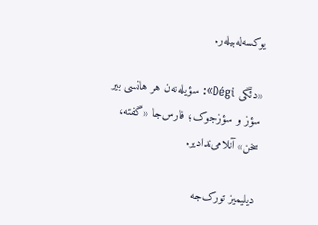یوکسه‌له‌بیله‌ر.

«دئگی Dégi»: سؤیله‌نه‌ن هر هانسی بیر سؤز و سؤزجوک؛ فارس‌جا «گفته، سخن» آنلامی‌ندادیر.

دیلیمیز تورک‌جه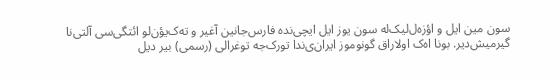سون مین ایل و اؤزه‌ل‌لیک‌له سون یوز ایل ایچی‌نده فارس‌جانین آغیر و ته‌ک‌یؤن‌لو ائتگی‌سی آلتی‌نا گیرمیش‌دیر. بونا اه‌ک اولاراق گونوموز ایران‌ی‌ندا تورک‌جه توغرالی (رسمی) بیر دیل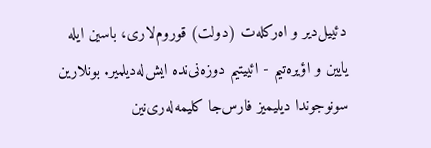دئییل‌دیر و اه‌رکله‌ت (دولت) قوروم‌لاری، باسین ایله یایین و اؤیره‌تیم - ائییتیم دوزه‌نی‌نده ایش‌له‌دیلمیر. بونلارین سونوجوندا دیلیمیز فارس‌جا کلیمه‌له‌ری‌نین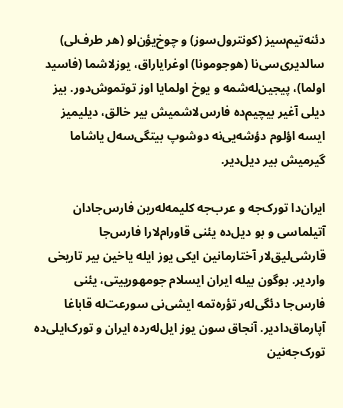دئنه‌تیم‌سیز (کونترول‌سوز) و چوخ‌یؤن‌لو (هر طر‌ف‌لی) سالدیری‌سی‌نا (هوجومونا) اوغرایاراق، یوزلاشما (فاسید اولما)، پیجین‌له‌شمه و یوخ اولمایا اوز توتموش‌دور. بیز دیلی آغیر بیچیم‌ده فارس‌لاشمیش بیر خالق، دیلیمیز ایسه اؤلوم دؤشه‌یی‌نه دوشوپ بیتگی‌سه‌ل یاشاما گیرمیش بیر دیل‌دیر.

ایران‌دا تورک‌جه و عر‌ب‌جه کلیمه‌له‌رین فارس‌جادان آتیلماسی و بو دیل‌ده یئنی قاورام‌لارا فارس‌جا قارشی‌لیق‌لار آختارمانین ایکی یوز ایله یاخین بیر تاریخی واردیر. بوگون بیله ایران ایسلام جومهورییتی، یئنی فارس‌جا دئگی‌له‌ر تؤره‌تمه ایشی‌نی سورعت‌له قاباغا آپارماق‌دادیر. آنجاق سون یوز ایل‌له‌رده ایران و تورک‌ایلی‌ده تورک‌جه‌نین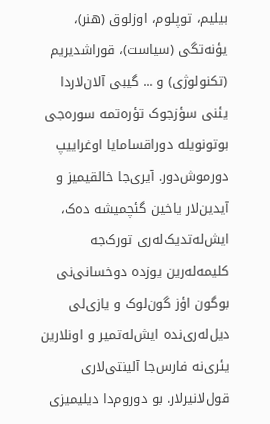بیلیم، توپلوم، اوزلوق (هنر)، یؤنه‌تگی (سیاست)، قوراشدیریم (تکنولوژی) و ... گیبی آلان‌لاردا یئنی سؤزجوک تؤره‌تمه سوره‌جی بوتونویله دوراقسامایا اوغراییپ دورموش‌دور. آیری‌جا خالقیمیز و آیدین‌لار یاخین گئچمیشه ده‌ک، ایش‌له‌تدیک‌له‌ری تورک‌جه کلیمه‌له‌رین یوزده دوخسانی‌نی بوگون اؤز گون‌لوک و یازی‌لی دیل‌له‌ری‌نده ایش‌له‌تمیر و اونلارین یئری‌نه فارس‌جا آلینتی‌لاری قول‌لانیرلار. بو دوروم‌دا دیلیمیزی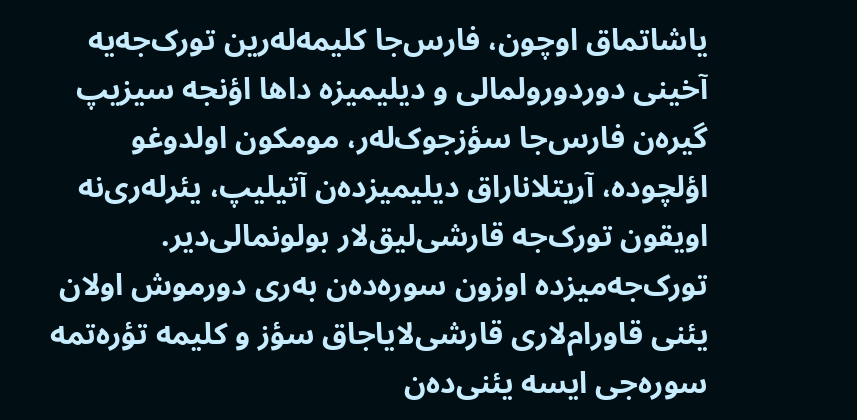یاشاتماق اوچون، فارس‌جا کلیمه‌له‌رین تورک‌جه‌یه آخینی دوردورولمالی و دیلیمیزه داها اؤنجه سیزیپ گیره‌ن فارس‌جا سؤزجوک‌له‌ر، مومکون اولدوغو اؤلچوده، آریتلاناراق دیلیمیزده‌ن آتیلیپ، یئرله‌ری‌نه اویقون تورک‌جه قارشی‌لیق‌لار بولونمالی‌دیر. تورک‌جه‌میزده اوزون سوره‌ده‌ن به‌ری دورموش اولان یئنی قاورام‌لاری قارشی‌لایاجاق سؤز و کلیمه تؤره‌تمه سوره‌جی ایسه یئنی‌ده‌ن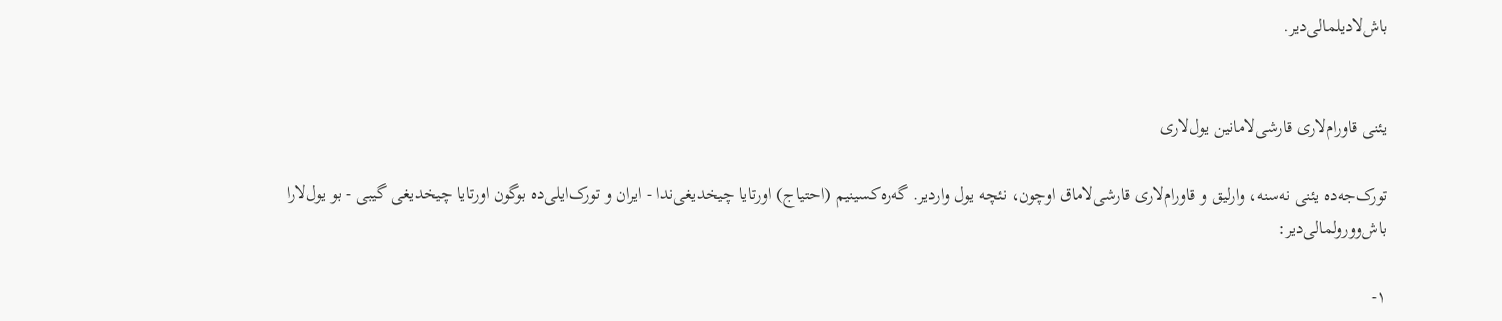باش‌لادیلمالی‌دیر.


یئنی قاورام‌لاری قارشی‌لامانین یول‌لاری

تورک‌جه‌ده یئنی نه‌سنه، وارلیق و قاورام‌لاری قارشی‌لاماق اوچون، نئچه یول واردیر. گه‌ره‌کسینیم (احتیاج) اورتایا چیخدیغی‌ندا - ایران و تورک‌ایلی‌ده بوگون اورتایا چیخدیغی گیبی - بو یول‌لارا باش‌وورولمالی‌دیر:

١-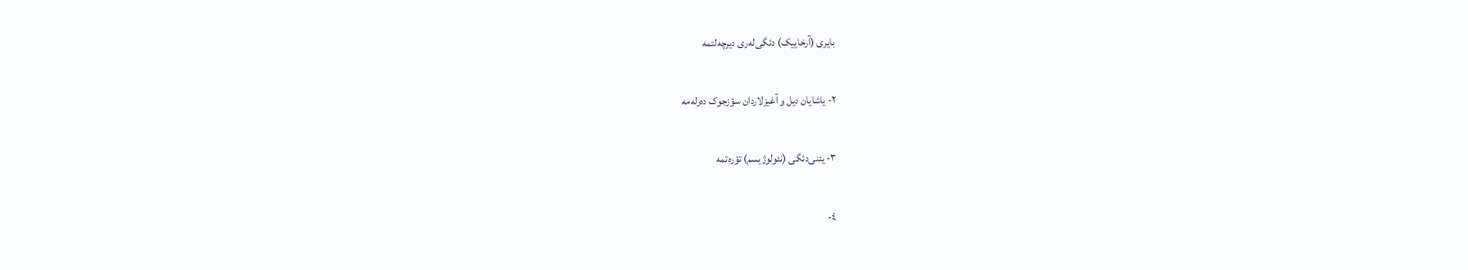بایری (آرخاییک) دئگی‌له‌ری دیرچه‌لتمه

٢- یاشایان دیل و آغیزلاردان سؤزجوک ده‌رله‌مه

٣- یئنی‌دئگی (نئولوژیسم) تؤره‌تمه

٤-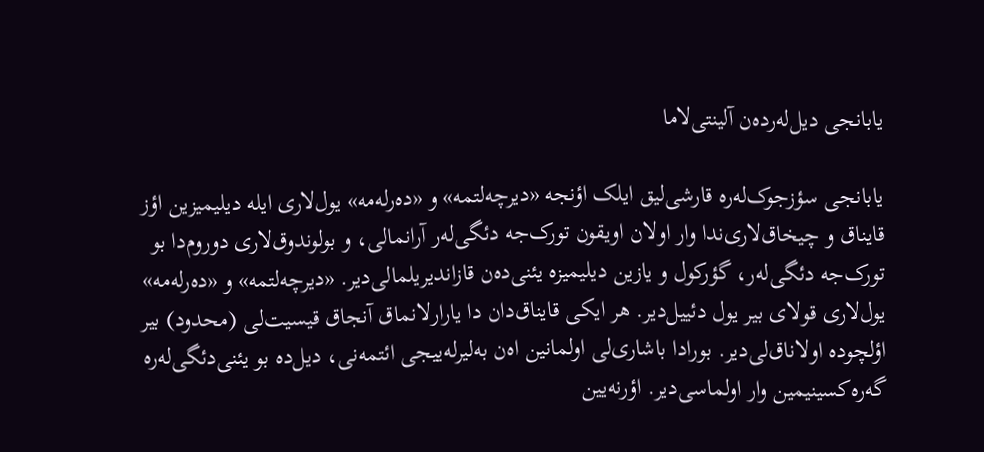یابانجی دیل‌له‌رده‌ن آلینتی‌لاما

یابانجی سؤزجوک‌له‌ره قارشی‌لیق ایلک اؤنجه «دیرچه‌لتمه» و «ده‌رله‌مه» یول‌لاری ایله دیلیمیزین اؤز قایناق و چیخاق‌لاری‌ندا وار اولان اویقون تورک‌جه دئگی‌له‌ر آرانمالی، و بولوندوق‌لاری دوروم‌دا بو تورک‌جه دئگی‌له‌ر، گؤرکول و یازین دیلیمیزه یئنی‌ده‌ن قازاندیریلمالی‌دیر. «دیرچه‌لتمه» و «ده‌رله‌مه» یول‌لاری قولای بیر یول دئییل‌دیر. هر ایکی قایناق‌دان دا یارارلانماق آنجاق قیسیت‌لی (محدود) بیر اؤلچوده اولاناق‌لی‌دیر. بورادا باشاری‌لی اولمانین اه‌ن به‌لیرله‌ییجی ائتمه‌نی، دیل‌ده بو یئنی‌دئگی‌له‌ره گه‌ره‌کسینیمین وار اولماسی‌دیر. اؤرنه‌یین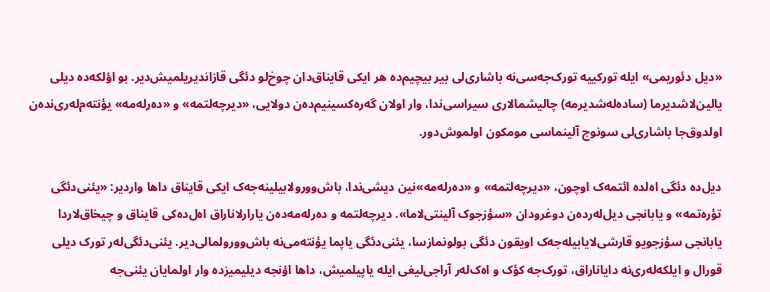«دیل دئوریمی» ایله تورکییه تورک‌جه‌سی‌نه باشاری‌لی بیر بیچیم‌ده هر ایکی قایناق‌دان چوخ‌لو دئگی قازاندیریلمیش‌دیر. بو اؤلکه‌ده دیلی یالین‌لاشدیرما (ساده‌له‌شدیرمه) چالیشمالاری سیراسی‌ندا، وار اولان گه‌ره‌کسینیم‌ده‌ن دولایی، «دیرچه‌لتمه» و «ده‌رله‌مه» یؤنته‌م‌له‌ری‌نده‌ن اولدوق‌جا باشاری‌لی سونوج آلینماسی مومکون اولموش‌دور.

دیل‌ده دئگی اه‌لده ائتمه‌ک اوچون، «دیرچه‌لتمه» و «ده‌رله‌مه»نین دیشی‌ندا، باش‌وورولابیلینه‌جه‌ک ایکی قایناق داها واردیر: «یئنی‌دئگی تؤره‌تمه» و یابانجی دیل‌له‌رده‌ن دوغرودان «سؤزجوک آلینتی‌لاما‌». دیرچه‌لتمه و ده‌رله‌مه‌ده‌ن یارارلاناراق اه‌ل‌ده‌کی قایناق و چیخاق‌لاردا یابانجی سؤزجویو قارشی‌لایابیله‌جه‌ک اویقون دئگی بولونمازسا، یئنی‌دئگی یاپما یؤنته‌می‌نه باش‌وورولمالی‌دیر. یئنی‌دئگی‌له‌ر تورک دیلی قورال و ایلکه‌له‌ری‌نه دایاناراق، تورک‌جه کؤک و اه‌ک‌له‌ر آراجی‌لیغی ایله یاپیلمیش، داها اؤنجه دیلیمیزده وار اولمایان یئنی‌جه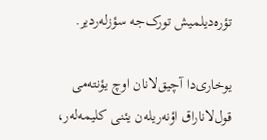تؤره‌دیلمیش تورک‌جه سؤزله‌ردیر.

یوخاری‌دا آچیق‌لانان اوچ یؤنته‌می قول‌لاناراق اؤنه‌ریله‌ن یئنی کلیمه‌له‌ر،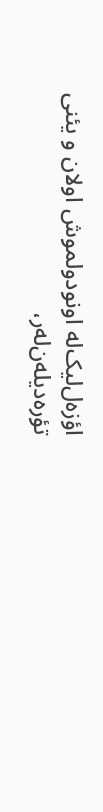اؤزه‌ل‌لیک‌له اونودولموش اولان و یئنی تؤره‌دیله‌ن‌له‌ر،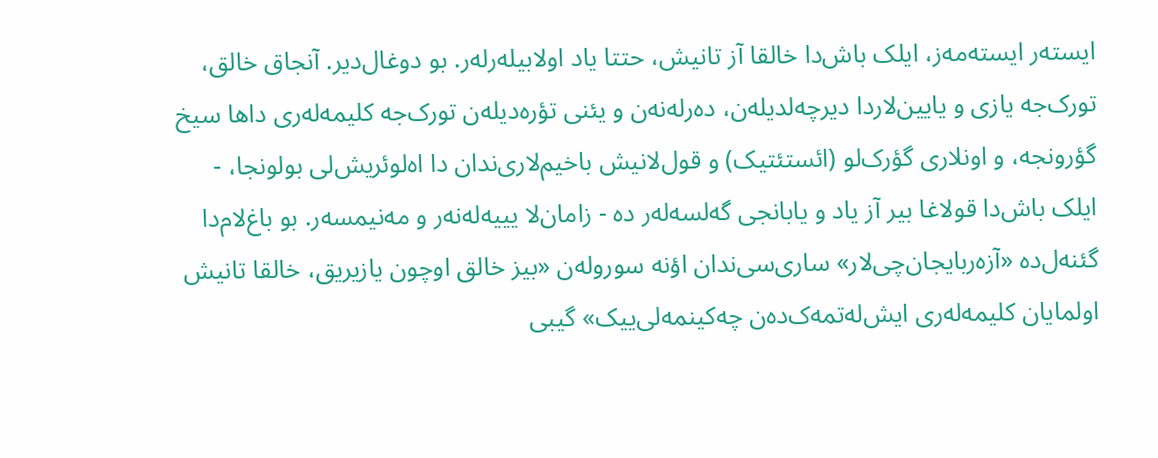ایسته‌ر ایسته‌مه‌ز، ایلک باش‌دا خالقا آز تانیش، حتتا یاد اولابیله‌رله‌ر. بو دوغال‌دیر. آنجاق خالق، تورک‌جه یازی و یایین‌لاردا دیرچه‌لدیله‌ن، ده‌رله‌نه‌ن و یئنی تؤره‌دیله‌ن تورک‌جه کلیمه‌له‌ری داها سیخ گؤرونجه، و اونلاری گؤرک‌لو (ائستئتیک) و قول‌لانیش باخیم‌لاری‌ندان دا اه‌لوئریش‌لی بولونجا، - ایلک باش‌دا قولاغا بیر آز یاد و یابانجی گه‌لسه‌له‌ر ده - زامان‌لا یییه‌له‌نه‌ر و مه‌نیمسه‌ر. بو باغ‌لام‌دا گئنه‌ل‌ده «آزه‌ربایجان‌چی‌لار» ساری‌سی‌ندان اؤنه سوروله‌ن «بیز خالق اوچون یازیریق، خالقا تانیش اولمایان کلیمه‌له‌ری ایش‌له‌تمه‌ک‌ده‌ن چه‌کینمه‌لی‌ییک» گیبی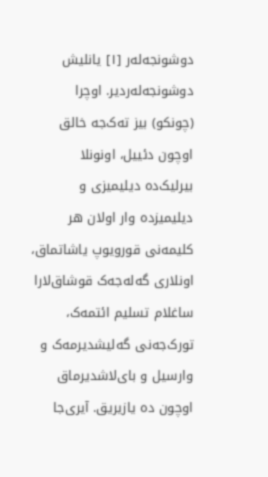دوشونجه‌له‌ر [١] یانلیش دوشونجه‌له‌ر‌دیر. اوچرا (چونکو) بیز ته‌ک‌جه خالق اوچون دئییل، اونونلا بیرلیک‌ده دیلیمیزی و دیلیمیزده وار اولان هر کلیمه‌نی قورویوپ یاشاتماق، اونلاری گه‌له‌جه‌ک قوشاق‌لارا ساغلام تسلیم ائتمه‌ک، تورک‌جه‌نی گه‌لیشدیرمه‌ک و وارسیل و بای‌لاشدیرماق اوچون ده یازیریق. آیری‌جا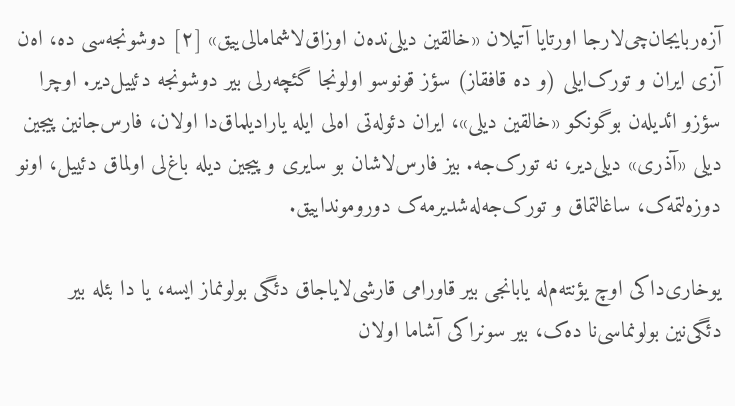آزه‌ربایجان‌چی‌لارجا اورتایا آتیلان «خالقین دیلی‌نده‌ن اوزاق‌لاشمامالی‌ییق» [٢] دوشونجه‌سی ده، اه‌ن آزی ایران و تورک‌ایلی (و ده قافقاز) سؤز قونوسو اولونجا گئچه‌رلی بیر دوشونجه دئییل‌دیر. اوچرا سؤزو ائدیله‌ن بوگونکو «خالقین دیلی»، ایران دئوله‌تی اه‌لی ایله یارادیلماق‌دا اولان، فارس‌جانین پیجین دیلی «آذری» دیلی‌دیر، نه تورک‌جه. بیز فارس‌لاشان بو سایری و پیجین دیله باغ‌لی اولماق دئییل، اونو دوزه‌لتمه‌ک، ساغالتماق و تورک‌جه‌له‌شدیرمه‌ک دورومونداییق.

یوخاری‌داکی اوچ یؤنته‌م‌له یابانجی بیر قاورامی قارشی‌لایاجاق دئگی بولونماز ایسه، یا دا بئله بیر دئگی‌نین بولونماسی‌نا ده‌ک، بیر سونراکی آشاما اولان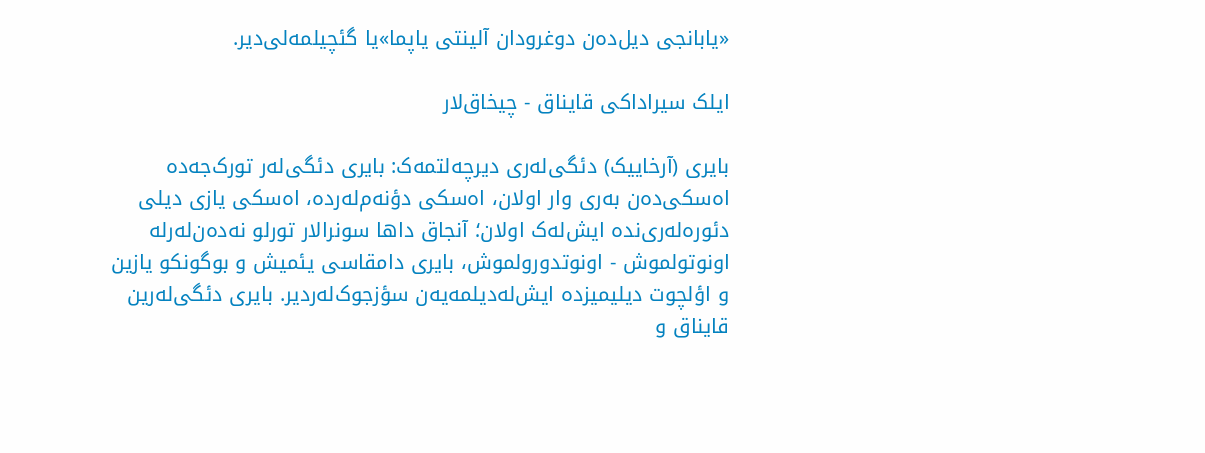«یابانجی دیل‌ده‌ن دوغرودان آلینتی یاپما»یا گئچیلمه‌لی‌دیر.

ایلک سیراداکی قایناق - چیخاق‌لار

بایری (آرخاییک) دئگی‌له‌ری دیرچه‌لتمه‌ک: بایری دئگی‌له‌ر تورک‌جه‌ده اه‌سکی‌ده‌ن به‌ری وار اولان، اه‌سکی دؤنه‌م‌له‌رده، اه‌سکی یازی دیلی دئوره‌له‌ری‌نده ایش‌له‌ک اولان؛ آنجاق داها سونرالار تورلو نه‌ده‌ن‌له‌رله اونوتولموش - اونوتدورولموش، بایری دامقاسی یئمیش و بوگونکو یازین و اؤلچوت دیلیمیزده ایش‌له‌دیلمه‌یه‌ن سؤزجوک‌له‌ردیر. بایری دئگی‌له‌رین قایناق و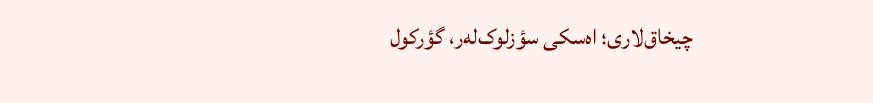چیخاق‌لاری؛ اه‌سکی سؤزلوک‌له‌ر، گؤرکول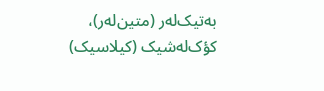به‌تیک‌له‌ر (متین‌له‌ر)، کؤک‌له‌شیک (کیلاسیک)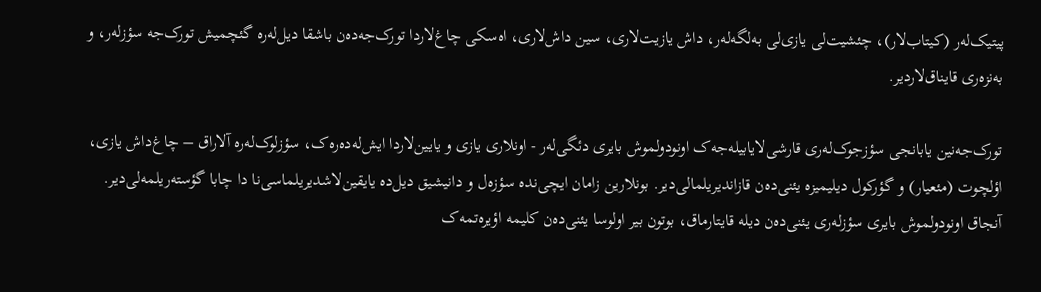پیتیک‌له‌ر (کیتاب‌لار)، چئشیت‌لی یازی‌لی به‌لگه‌له‌ر، داش یازیت‌لاری، سین داش‌لاری، اه‌سکی چاغ‌لاردا تورک‌جه‌ده‌ن باشقا دیل‌له‌ره گئچمیش تورک‌جه سؤزله‌ر، و به‌نزه‌ری قایناق‌لار‌دیر.

تورک‌جه‌نین یابانجی سؤزجوک‌له‌ری قارشی‌لایابیله‌جه‌ک اونودولموش بایری دئگی‌له‌ر - اونلاری یازی و یایین‌لاردا ایش‌له‌ده‌ره‌ک، سؤزلوک‌له‌ره آلاراق – چاغ‌داش یازی، اؤلچوت (مئعیار) و گؤرکول دیلیمیزه یئنی‌ده‌ن قازاندیریلمالی‌دیر. بونلارین زامان ایچی‌نده سؤزه‌ل و دانیشیق دیل‌ده یایقین‌لاشدیریلماسی‌نا دا چابا گؤسته‌ریلمه‌لی‌دیر. آنجاق اونودولموش بایری سؤزله‌ری یئنی‌ده‌ن دیله قایتارماق، بوتون بیر اولوسا یئنی‌ده‌ن کلیمه اؤیره‌تمه‌ک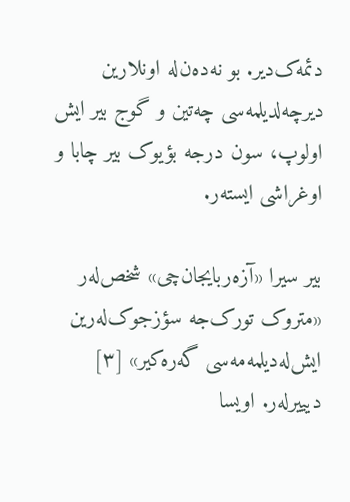دئمه‌ک‌دیر. بو نه‌ده‌ن‌له اونلارین دیرچه‌لدیلمه‌سی چه‌تین و گوج بیر ایش اولوپ، سون در‌جه بؤیوک بیر چابا و اوغراشی ایسته‌ر.

بیر سیرا «آزه‌ربایجان‌چی» شخص‌له‌ر «متروک تورک‌جه سؤزجوک‌له‌رین ایش‌له‌دیلمه‌مه‌سی گه‌ره‌کیر» [٣] دیییرله‌ر. اویسا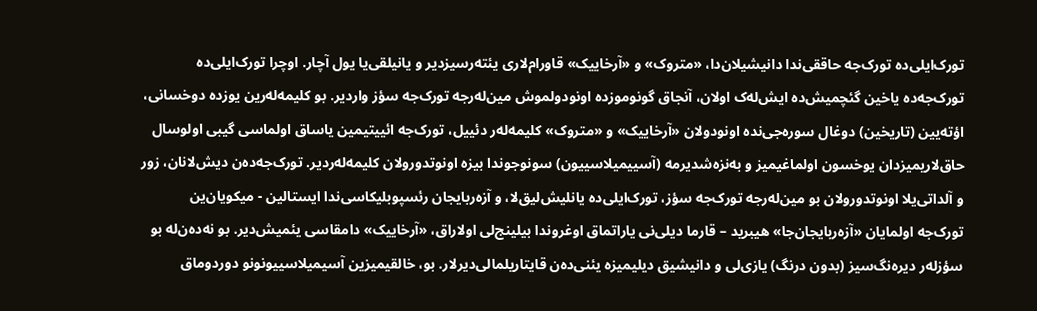تورک‌ایلی‌ده تورک‌جه حاققی‌ندا دانیشیلان‌دا، «متروک» و «آرخاییک» قاورام‌لاری یئته‌رسیزدیر و یانیلقی‌یا یول آچار. اوچرا تورک‌ایلی‌ده تورک‌جه‌ده یاخین گئچمیش‌ده ایش‌له‌ک اولان، آنجاق گونوموزده اونودولموش مین‌له‌رجه تورک‌جه سؤز واردیر. بو کلیمه‌له‌رین یوزده دوخسانی، اؤته‌یین (تاریخین) دوغال سوره‌جی‌نده اونودولان «آرخاییک» و «متروک» کلیمه‌له‌ر دئییل، تورک‌جه ائییتیمین یاساق اولماسی گیبی اولوسال حاق‌لاریمیزدان یوخسون اولماغیمیز و به‌نزه‌شدیرمه (آسییمیلاسییون) سونوجوندا بیزه اونوتدورولان کلیمه‌له‌ردیر. تورک‌جه‌ده‌ن دیش‌لانان، زور و آلداتی‌یلا اونوتدورولان بو مین‌له‌رجه تورک‌جه سؤز، تورک‌ایلی‌ده یانلیش‌لیق‌لا، و آزه‌ربایجان رئسپوبلیکاسی‌ندا ایستالین - میکویان‌ین تورک‌جه اولمایان «آزه‌ربایجان‌جا» هیبرید – قارما دیلی‌نی یاراتماق اوغروندا بیلینج‌لی اولاراق، «آرخاییک» دامقاسی یئمیش‌دیر. بو نه‌ده‌ن‌له بو سؤزله‌ر دیره‌نگ‌سیز (بدون درنگ) یازی‌لی و دانیشیق دیلیمیزه یئنی‌ده‌ن قایتاریلمالی‌دیرلار. بو، خالقیمیزین آسیمیلاسییونونو دوردوماق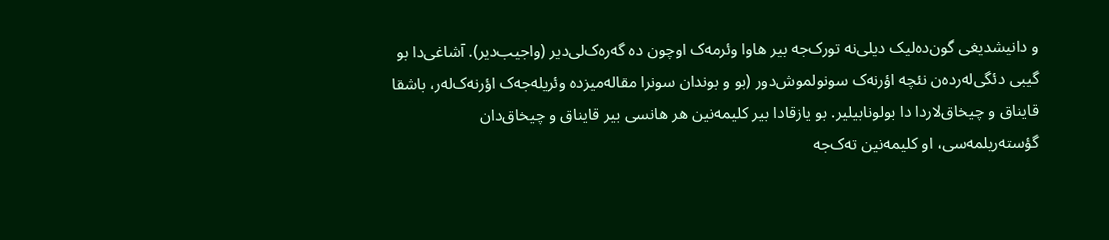و دانیشدیغی گون‌ده‌لیک دیلی‌نه تورک‌جه بیر هاوا وئرمه‌ک اوچون ده گه‌ره‌ک‌لی‌دیر (واجیب‌دیر). آشاغی‌دا بو گیبی دئگی‌له‌رده‌ن نئچه اؤرنه‌ک سونولموش‌دور (بو و بوندان سونرا مقاله‌میزده وئریله‌جه‌ک اؤرنه‌ک‌له‌ر، باشقا قایناق و چیخاق‌لاردا دا بولونابیلیر. بو یازقادا بیر کلیمه‌نین هر هانسی بیر قایناق و چیخاق‌دان گؤسته‌ریلمه‌سی، او کلیمه‌نین ته‌ک‌جه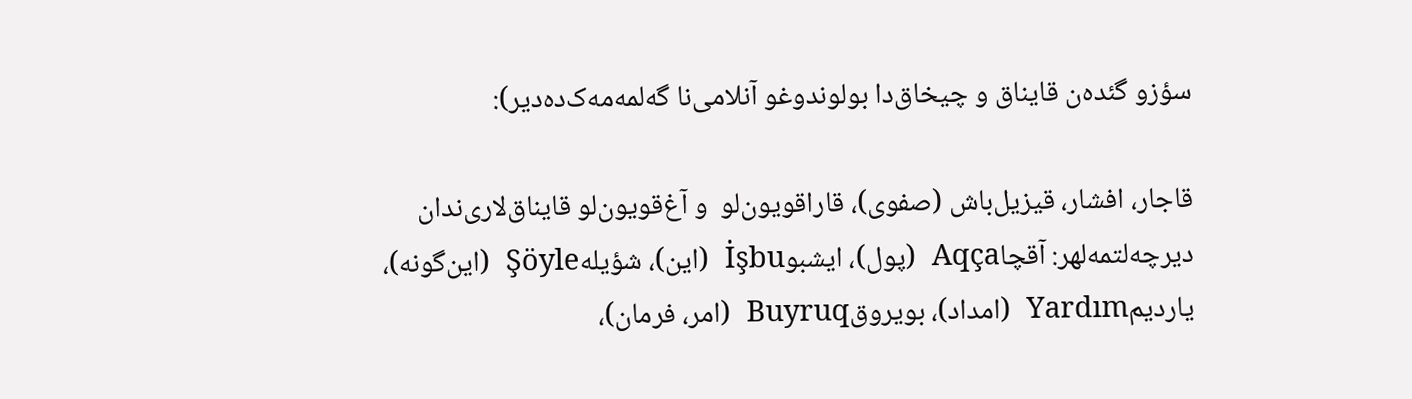سؤزو گئده‌ن قایناق و چیخاق‌دا بولوندوغو آنلامی‌نا گه‌لمه‌مه‌ک‌ده‌دیر):

قاجار، افشار، قیزیل‌باش (صفوی)، قاراقویون‌لو  و آغ‌قویون‌لو قایناق‌لاری‌ندان دیرچه‌لتمه‌لهر: آقچاAqça  (پول)، ایشبوİşbu  (این)، شؤیلهŞöyle  (این‌گونه)، یاردیمYardım  (امداد)، بویروقBuyruq  (امر، فرمان)،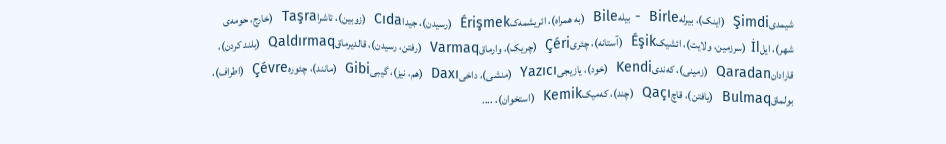شیمدیŞimdi  (اینک)، بیرلهBirle  - بیلهBile  (به همراه)، ائریشمه‌کÉrişmek  (رسیدن)، جیداCıda  (زوبین)، تاشراTaşra  (خارج، حومه‌ی شهر)، ایلİl  (سرزمین، ولایت)، ائشیکÉşik  (آستانه)، چئریÇéri  (چریک)، وارماقVarmaq  (رفتن، رسیدن)، قالدیرماقQaldırmaq  (بلند کردن)، قارادانQaradan  (زمینی)، که‌ندیKendi  (خود)، یازیجیYazıcı  (منشی)، داخیDaxı  (هم، نیز)، گیبیGibi  (مانند)، چئورهÇévre  (اطراف)، بولماقBulmaq  (یافتن)، قاچQaçı  (چند)، که‌میکKemik  (استخوان)، ....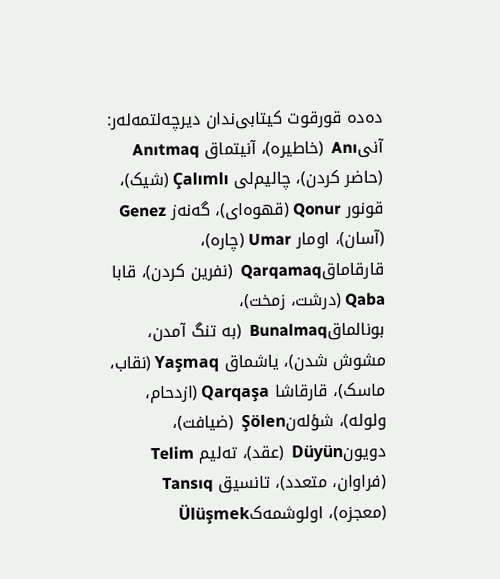ده‌ده قورقوت کیتابی‌ندان دیرچه‌لتمه‌له‌ر: آنیAnı  (خاطیره)، آنیتماق Anıtmaq (حاضر کردن)، چالیم‌لی Çalımlı (شیک)، قونور Qonur (قهوه‌ای)، گه‌نه‌ز Genez (آسان)، اومار Umar (چاره)، قارقاماقQarqamaq  (نفرین کردن)، قابا Qaba (درشت، زمخت)، بونالماقBunalmaq  (به تنگ آمدن، مشوش شدن)، یاشماق Yaşmaq (نقاب، ماسک)، قارقاشا Qarqaşa (ازدحام، ولوله)، شؤله‌نŞölen  (ضیافت)، دویونDüyün  (عقد)، ته‌لیم Telim (فراوان، متعدد)، تانسیق Tansıq (معجزه)، اولوشمه‌کÜlüşmek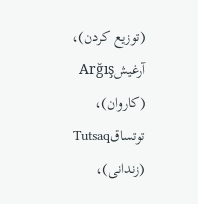(توزیع کردن)، آرغیشArğış  (کاروان)، توتساقTutsaq (زندانی)،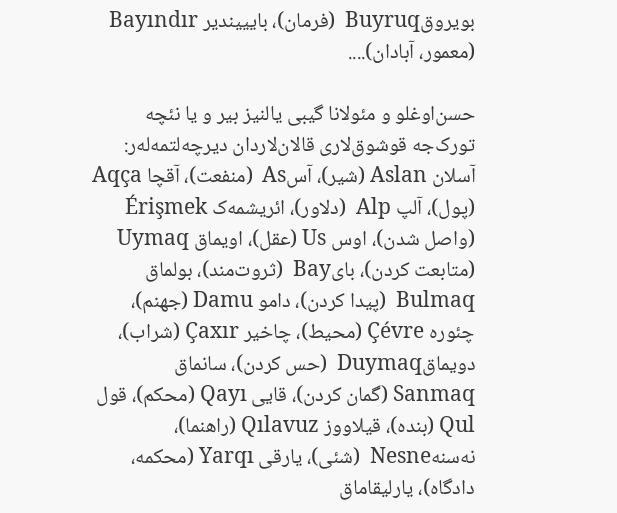بویروقBuyruq  (فرمان)، بایییندیر Bayındır (معمور، آبادان)....

حسن‌اوغلو و مئولانا گیبی یالنیز بیر و یا نئچه تورک‌جه قوشوق‌لاری قالان‌لاردان دیرچه‌لتمه‌له‌ر: آسلان Aslan (شیر)، آسAs  (منفعت)، آقچا Aqça (پول)، آلپ Alp  (دلاور)، ائریشمه‌ک Érişmek (واصل شدن)، اوس Us (عقل)، اویماق Uymaq (متابعت کردن)، بایBay  (ثروت‌مند)، بولماق Bulmaq  (پیدا کردن)، دامو Damu (جهنم)، چئوره Çévre (محیط)، چاخیر Çaxır (شراب)، دویماقDuymaq  (حس کردن)، سانماق Sanmaq (گمان کردن)، قایی Qayı (محکم)، قول Qul (بنده)، قیلاووز Qılavuz (راهنما)، نه‌سنهNesne  (شئی)، یارقی Yarqı (محکمه، دادگاه)، یارلیقاماق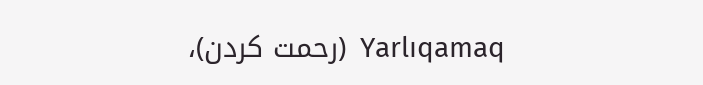Yarlıqamaq  (رحمت کردن)،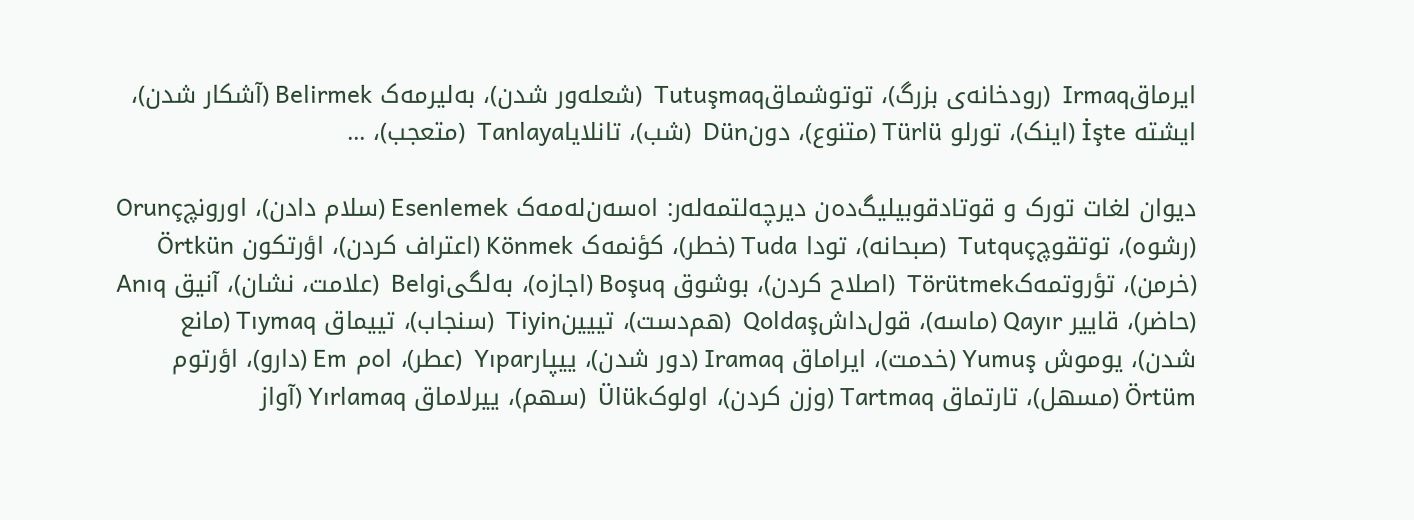ایرماقIrmaq  (رودخانه‌ی بزرگ)، توتوشماقTutuşmaq  (شعله‌ور شدن)، به‌لیرمه‌ک Belirmek (آشکار شدن)، ایشته İşte (اینک)، تورلو Türlü (متنوع)، دونDün  (شب)، تانلایاTanlaya  (متعجب)، ...

دیوان لغات تورک و قوتادقوبیلیگ‌ده‌ن دیرچه‌لتمه‌له‌ر: اه‌سه‌ن‌له‌مه‌ک Esenlemek (سلام دادن)، اورونچOrunç  (رشوه)، توتقوچTutquç  (صبحانه)، تودا Tuda (خطر)، کؤنمه‌ک Könmek (اعتراف کردن)، اؤرتکون Örtkün (خرمن)، تؤروتمه‌کTörütmek  (اصلاح کردن)، بوشوق Boşuq (اجازه)، به‌لگیBelgi  (علامت، نشان)، آنیق Anıq (حاضر)، قاییر Qayır (ماسه)، قول‌داشQoldaş  (هم‌دست)، تییینTiyin  (سنجاب)، تییماق Tıymaq (مانع شدن)، یوموش Yumuş (خدمت)، ایراماق Iramaq (دور شدن)، ییپارYıpar  (عطر)، اه‌م Em (دارو)، اؤرتوم Örtüm (مسهل)، تارتماق Tartmaq (وزن کردن)، اولوکÜlük  (سهم)، ییرلاماق Yırlamaq (آواز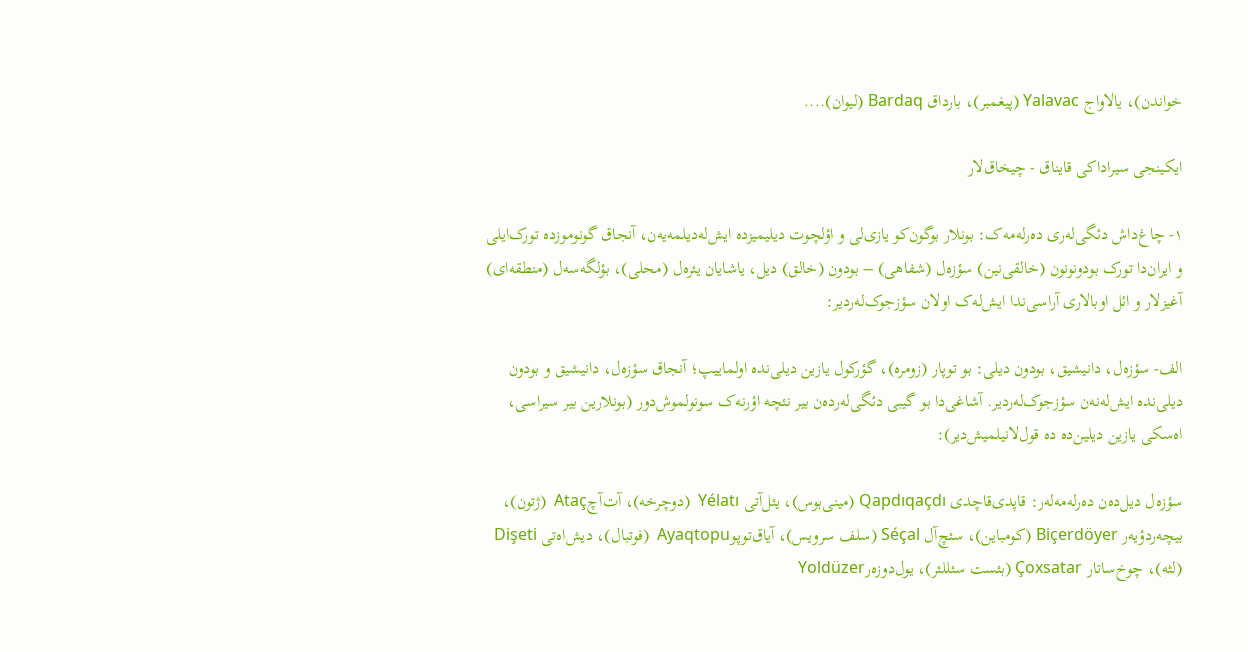خواندن)، یالاواج Yalavac (پیغمبر)، بارداق Bardaq (لیوان)....

ایکینجی سیراداکی قایناق - چیخاق‌لار

١- چاغ‌داش دئگی‌له‌ری ده‌رله‌مه‌ک: بونلار بوگون‌کو یازی‌لی و اؤلچوت دیلیمیزده ایش‌له‌دیلمه‌یه‌ن، آنجاق گونوموزده تورک‌ایلی و ایران‌دا تورک بودونونون (خالقی‌نین) سؤزه‌ل (شفاهی) – بودون (خالق) دیل، یاشایان یئره‌ل (محلی)، بؤلگه‌سه‌ل (منطقه‌ای) آغیزلار و ائل اوبالاری آراسی‌ندا ایش‌له‌ک اولان سؤزجوک‌له‌ردیر:

الف- سؤزه‌ل، دانیشیق، بودون دیلی: بو توپار (زومره)، گؤرکول یازین دیلی‌نده اولماییپ؛ آنجاق سؤزه‌ل، دانیشیق و بودون دیلی‌نده ایش‌له‌نه‌ن سؤزجوک‌له‌ردیر. آشاغی‌دا بو گیبی دئگی‌له‌رده‌ن بیر نئچه اؤرنه‌ک سونولموش‌دور (بونلارین بیر سیراسی، اه‌سکی یازین دیلین‌ده ده قول‌لانیلمیش‌دیر):

سؤزه‌ل دیل‌ده‌ن ده‌رله‌مه‌له‌ر: قاپدی‌قاچدی Qapdıqaçdı (مینی‌بوس)، یئل‌آتی Yélatı  (دوچرخه)، آت‌آچAtaç  (ژتون)، بیچه‌ردؤیه‌ر Biçerdöyer (کومباین)، سئچ‌آل Séçal (سلف سرویس)، آیاق‌توپوAyaqtopu  (فوتبال)، دیش‌اه‌تی Dişeti (لثه)، چوخ‌ساتار Çoxsatar (بئست سئللئر)، یول‌دوزه‌رYoldüzer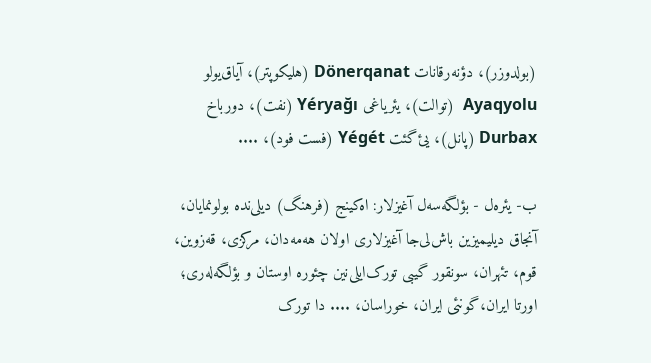(بولدوزر)، دؤنه‌رقانات Dönerqanat (هلیکوپتر)، آیاق‌یولو Ayaqyolu  (توالت)، یئریاغی Yéryağı (نفت)، دورباخ Durbax (پانل)، یئ‌گئت Yégét (فست فود)، ....

ب- یئره‌ل - بؤلگه‌سه‌ل آغیزلار: اه‌کینج (فرهنگ) دیلی‌نده بولونمایان، آنجاق دیلیمیزین باش‌لی‌جا آغیزلاری اولان هه‌مه‌دان، مرکزی، قه‌زوین، قوم، تئهران، سونقور گیبی تورک‌ایلی‌نین چئوره اوستان و بؤلگه‌له‌ری؛ اورتا ایران،گونئی ایران، خوراسان، .... دا تورک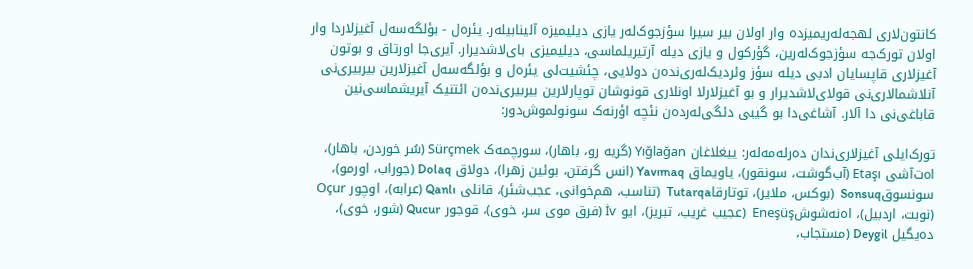کانتون‌لاری لهجه‌له‌ریمیزده وار اولان بیر سیرا سؤزجوک‌له‌ر یازی دیلیمیزه آلینابیله‌ر. یئره‌ل - بؤلگه‌سه‌ل آغیزلاردا وار اولان تورک‌جه سؤزجوک‌له‌رین، گؤرکول و یازی دیله آرتیریلماسی، دیلیمیزی بای‌لاشدیرار. آیری‌جا اورتاق و بوتون آغیزلاری قاپسایان اد‌بی دیله سؤز وئردیک‌له‌ری‌نده‌ن دولایی، چئشیت‌لی یئره‌ل و بؤلگه‌سه‌ل آغیزلارین بیربیری‌نی آنلاشمالاری‌نی قولای‌لاشدیرار و بو آغیزلارلا اونلاری قونوشان توپارلارین بیربیری‌نده‌ن ائتنیک آیریشماسی‌نین قاباغی‌نی دا آلار. آشاغی‌دا بو گیبی دئگی‌له‌رده‌ن نئچه اؤرنه‌ک سونولموش‌دور:

تورک‌ایلی آغیزلاری‌ندان ده‌رله‌مه‌له‌ر: ییغلاغان Yığlağan (گریه رو، باهار)، سورچمه‌ک Sürçmek (سُر خوردن، باهار)، اه‌ت‌آشی Etaşı (آب‌گوشت، سونقور)، یاویماق Yavımaq (انس گرفتن، بوئین زهرا)، دولاق Dolaq (جوراب، اورمو)، سونسوقSonsuq  (بوکس، ملایر)، توتارقاTutarqa  (تناسب، هم‌خوانی، عجب‌شئر)، قانلی Qanlı (عرابه)، اوچور Oçur (نوبت، ارد‌بیل)، اه‌نه‌شوشEneşüş  (عجیب غریب، تبریز)، ایو İv (فرق موی سر، خوی)، قوجور Qucur (شور، خوی)، ده‌یگیل Deygil (مستجاب،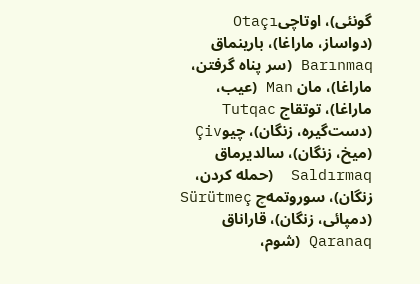گونئی)، اوتاچیOtaçı  (دواساز، ماراغا)، بارینماق Barınmaq (سر پناه گرفتن، ماراغا)، مان Man (عیب، ماراغا)، توتقاج Tutqac (دست‌گیره، زنگان)، چیوÇiv  (میخ، زنگان)، سالدیرماق Saldırmaq  (حمله کردن، زنگان)، سوروتمه‌چ Sürütmeç (دمپائی، زنگان)، قاراناق Qaranaq (شوم،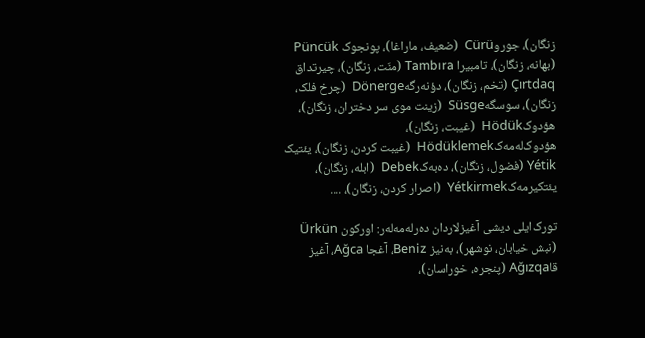زنگان)، جوروCürü  (ضعیف، ماراغا)، پونجوک Püncük (بهانه، زنگان)، تامبیرا Tambıra (منّت، زنگان)، چیرتداق Çırtdaq (تخم، زنگان)، دؤنه‌رگهDönerge  (چرخ فلک، زنگان)، سوسگهSüsge  (زینت موی سر دختران، زنگان)، هؤدوکHödük  (غیبت، زنگان)، هؤدوک‌له‌مه‌کHödüklemek  (غیبت کردن، زنگان)، یئتیک Yétik (فضول، زنگان)، ده‌به‌کDebek  (ابله، زنگان)، یئتکیرمه‌کYétkirmek  (اصرار کردن، زنگان)، ....

تورک‌ایلی دیشی آغیزلاردان ده‌رله‌مه‌له‌ر: اورکون Ürkün (نبش خیابان، نوشهر)، به‌نیز Beniz، آغجا Ağca، آغیز قاAğızqa (پنجره، خوراسان)،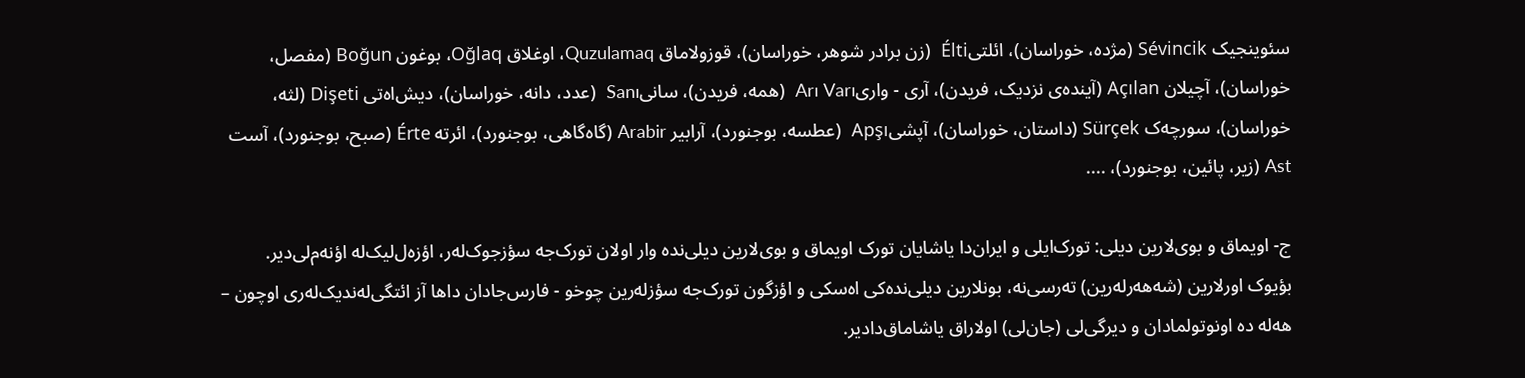سئوینجیک Sévincik (مژده، خوراسان)، ائلتیÉlti  (زن برادر شوهر، خوراسان)، قوزولاماق Quzulamaq، اوغلاق Oğlaq، بوغون Boğun (مفصل، خوراسان)، آچیلان Açılan (آینده‌ی نزدیک، فریدن)، آری - واریArı Varı  (همه، فریدن)، سانیSanı  (عدد، دانه، خوراسان)، دیش‌اه‌تی Dişeti (لثه، خوراسان)، سورچه‌ک Sürçek (داستان، خوراسان)، آپشیApşı  (عطسه، بوجنورد)، آرابیر Arabir (گاه‌گاهی، بوجنورد)، ائرته Érte (صبح، بوجنورد)، آست Ast (زیر، پائین، بوجنورد)، ....

ج- اویماق و بوی‌لارین دیلی: تورک‌ایلی و ایران‌دا یاشایان تورک اویماق و بوی‌لارین دیلی‌نده وار اولان تورک‌جه سؤزجوک‌له‌ر، اؤزه‌ل‌لیک‌له اؤنه‌م‌لی‌دیر. بؤیوک اورلارین (شه‌هه‌رله‌رین) ته‌رسی‌نه، بونلارین دیلی‌نده‌کی اه‌سکی و اؤزگون تورک‌جه سؤزله‌رین چوخو - فارس‌جادان داها آز ائتگی‌له‌ندیک‌له‌ری اوچون – هه‌له ده اونوتولمادان و دیرگی‌لی (جان‌لی) اولاراق یاشاماق‌دادیر.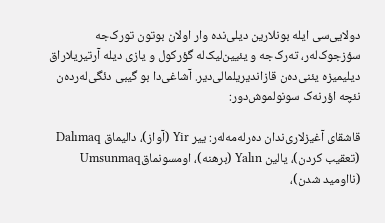دولایی‌سی ایله بونلارین دیلی‌نده وار اولان بوتون تورک‌جه سؤزجوک‌له‌ر، ته‌رک‌جه و یئیین‌لیک‌له گؤرکول و یازی دیله آرتیریلاراق دیلیمیزه یئنی‌ده‌ن قازاندیریلمالی‌دیر. آشاغی‌دا بو گیبی دئگی‌له‌رده‌ن نئچه اؤرنه‌ک سونولموش‌دور:

قاشقای آغیزلاری‌ندان ده‌رله‌مه‌‌‌له‌ر: ییر Yir (آواز)، دالیماق Dalımaq (تعقیب کردن)، یالین Yalın (برهنه)، اومسونماقUmsunmaq  (نااومید شدن)،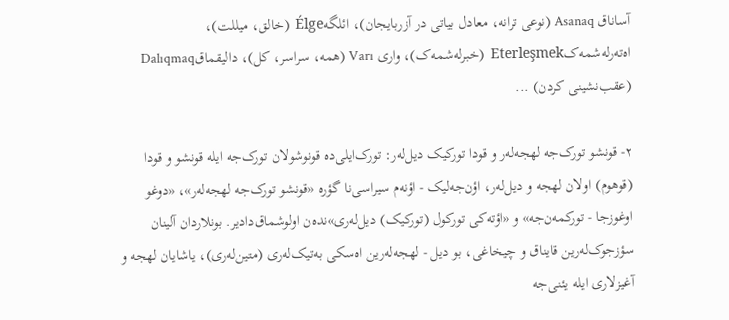آساناق Asanaq (نوعی ترانه، معادل بیاتی در آزربایجان)، ائلگهÉlge  (خالق، میللت)، اه‌ته‌رله‌شمه‌کEterleşmek  (خبرله‌شمه‌ک)، واری Varı (همه، سراسر، کل)، دالیقماقDalıqmaq  (عقب‌نشینی کردن) ...

٢- قونشو تورک‌جه لهجه‌له‌ر و قودا تورکیک دیل‌له‌ر: تورک‌ایلی‌ده قونوشولان تورک‌جه‌ ایله قونشو و قودا (قوهوم) اولان لهجه و دیل‌له‌ر، اؤن‌جه‌لیک - اؤنه‌م سیراسی‌نا گؤره «قونشو تورک‌جه لهجه‌له‌ر»، «دوغو اوغوزجا - تورکمه‌ن‌جه» و «اؤته‌کی تورکول (تورکیک) دیل‌له‌ری»نده‌ن اولوشماق‌دادیر. بونلاردان آلینان سؤزجوک‌له‌رین قایناق و چیخاغی، بو دیل - لهجه‌له‌رین اه‌سکی به‌تیک‌له‌ری (متین‌له‌ری)، یاشایان لهجه و آغیزلاری ایله یئنی‌جه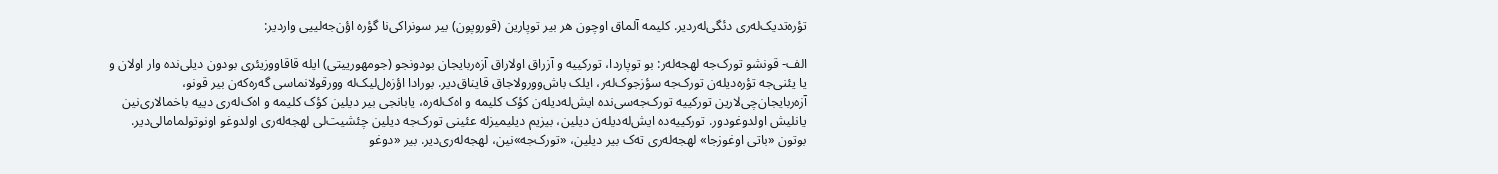تؤره‌تدیک‌له‌ری دئگی‌له‌ردیر. کلیمه آلماق اوچون هر بیر توپارین (قوروپون) بیر سونراکی‌نا گؤره اؤن‌جه‌لییی واردیر:

الف- قونشو تورک‌جه لهجه‌له‌ر: بو توپاردا، تورکییه و آزراق اولاراق آزه‌ربایجان بودونجو (جومهورییتی) ایله قاقاووزیئری بودون دیلی‌نده وار اولان و یا یئنی‌جه تؤره‌دیله‌ن تورک‌جه سؤزجوک‌له‌ر، ایلک باش‌وورولاجاق قایناق‌دیر. بورادا اؤزه‌ل‌لیک‌له وورقولانماسی گه‌ره‌که‌ن بیر قونو، آزه‌ربایجان‌چی‌لارین تورکییه تورک‌جه‌سی‌نده ایش‌له‌دیله‌ن کؤک کلیمه و اه‌ک‌له‌ره، یابانجی بیر دیلین کؤک کلیمه و اه‌ک‌له‌ری دییه باخمالاری‌نین یانلیش اولدوغودور. تورکییه‌ده ایش‌له‌دیله‌ن دیلین، بیزیم دیلیمیزله عئینی تورک‌جه دیلین چئشیت‌لی لهجه‌له‌ری اولدوغو اونوتولمامالی‌دیر. بوتون «باتی اوغوزجا» لهجه‌له‌ری ته‌ک بیر دیلین، «تورک‌جه»نین، لهجه‌له‌ری‌دیر. بیر «دوغو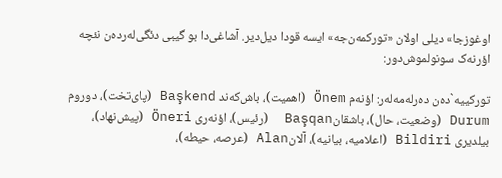اوغوزجا» دیلی اولان «تورکمه‌ن‌جه» ایسه قودا دیل‌دیر. آشاغی‌دا بو گیبی دئگی‌له‌رده‌ن نئچه اؤرنه‌ک سونولموش‌دور:

تورکییه`ده‌ن ده‌رله‌مه‌‌‌له‌ر: اؤنه‌م Önem (اهمیت)، باش‌که‌ند Başkend (پای‌تخت)، دوروم Durum (وضعیت، حال)، باشقانBaşqan  (رئیس)، اؤنه‌ری Öneri (پیش‌نهاد)، بیلدیری Bildiri (اعلامیه، بیانیه)، آلانAlan (عرصه، حیطه)،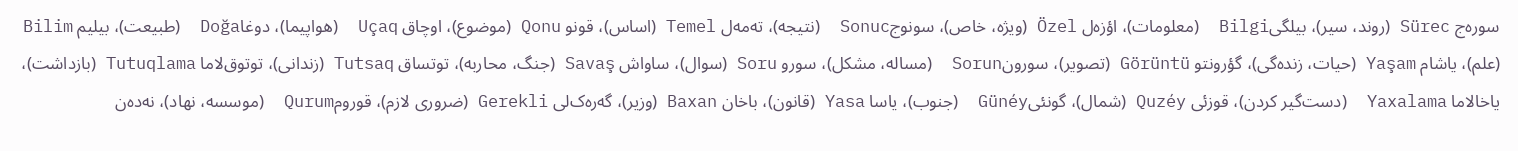سوره‌ج Sürec (روند، سیر)، بیلگیBilgi  (معلومات)، اؤزه‌ل Özel (ویژه، خاص)، سونوجSonuc  (نتیجه)، ته‌مه‌ل Temel (اساس)، قونو Qonu (موضوع)، اوچاق Uçaq  (هواپیما)، دوغاDoğa  (طبیعت)، بیلیم Bilim (علم)، یاشام Yaşam (حیات، زنده‌گی)، گؤرونتو Görüntü (تصویر)، سورونSorun  (مساله، مشکل)، سورو Soru (سوال)، ساواش Savaş (جنگ، محاربه)، توتساق Tutsaq (زندانی)، توتوق‌لاما Tutuqlama (بازداشت)، یاخالاما Yaxalama  (دست‌گیر کردن)، قوزئی Quzéy (شمال)، گونئیGünéy  (جنوب)، یاسا Yasa (قانون)، باخان Baxan (وزیر)، گه‌ره‌ک‌لی Gerekli (ضروری لازم)، قورومQurum  (موسسه، نهاد)، نه‌ده‌ن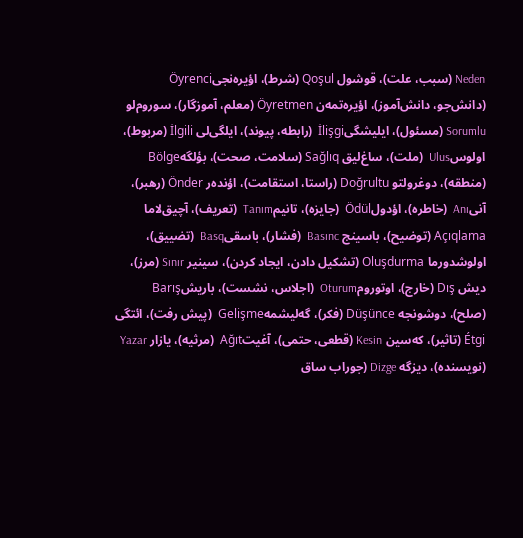Neden (سبب، علت)، قوشول Qoşul (شرط)، اؤیره‌نجیÖyrenci  (دانش‌جو، دانش‌آموز)، اؤیره‌تمه‌ن Öyretmen (معلم، آموزگار)، سوروم‌لو Sorumlu (مسئول)، ایلیشگیİlişgi  (رابطه، پیوند)، ایلگی‌لی İlgili (مربوط)، اولوسUlus  (ملت)، ساغ‌لیق Sağlıq (سلامت، صحت)، بؤلگهBölge  (منطقه)، دوغرولتو Doğrultu (راستا، استقامت)، اؤنده‌ر Önder (رهبر)، آنیAnı  (خاطره)، اؤدولÖdül  (جایزه)، تانیمTanım  (تعریف)، آچیق‌لاما Açıqlama (توضیح)، باسینج Basınc  (فشار)، باسقیBasq  (تضییق)، اولوشدورما Oluşdurma (تشکیل دادن، ایجاد کردن)، سینیر Sınır (مرز)، دیش Dış (خارج)، اوتورومOturum  (اجلاس، نشست)، باریشBarış  (صلح)، دوشونجه Düşünce (فکر)، گه‌لیشمهGelişme  (پیش رفت)، ائتگی Étgi (تاثیر)، که‌سین Kesin (قطعی، حتمی)، آغیتAğıt  (مرثیه)، یازار Yazar (نویسنده)، دیزگه Dizge (جوراب ساق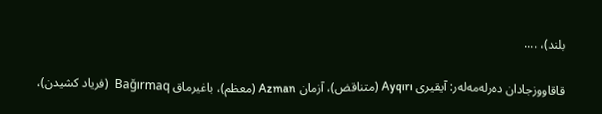بلند)، ....

قاقاووزجادان ده‌رله‌مه‌‌‌له‌ر: آیقیری Ayqırı (متناقض)، آزمان Azman (معظم)، باغیرماق Bağırmaq  (فریاد کشیدن)،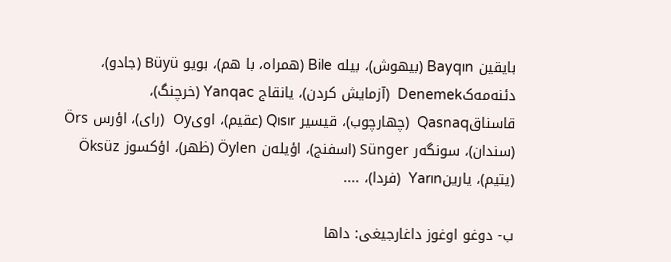بایقین Bayqın (بیهوش)، بیله Bile (همراه، با هم)، بویو Büyü (جادو)، دئنه‌مه‌کDenemek  (آزمایش کردن)، یانقاج Yanqac (خرچنگ)، قاسناقQasnaq  (چهارچوب)، قیسیر Qısır (عقیم)، اویOy  (رای)، اؤرس Örs (سندان)، سونگه‌ر Sünger (اسفنج)، اؤیله‌ن Öylen (ظهر)، اؤکسوز Öksüz (یتیم)، یارینYarın  (فردا)، ....

ب- دوغو اوغوز داغارجیغی: داها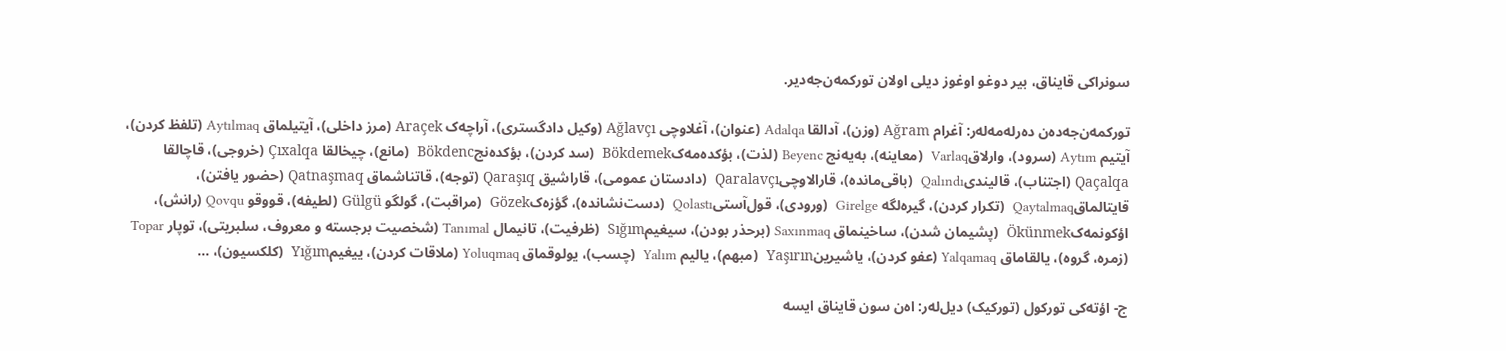سونراکی قایناق، بیر دوغو اوغوز دیلی اولان تورکمه‌ن‌جه‌دیر.

تورکمه‌ن‌جه‌ده‌ن ده‌رله‌مه‌‌‌له‌ر: آغرام Ağram (وزن)، آدالقا Adalqa (عنوان)، آغلاوچی Ağlavçı (وکیل دادگستری)، آراچه‌ک Araçek (مرز داخلی)، آیتیلماق Aytılmaq (تلفظ کردن)، آیتیم Aytım (سرود)، وارلاقVarlaq  (معاینه)، به‌یه‌نج Beyenc (لذت)، بؤکده‌مه‌کBökdemek  (سد کردن)، بؤکده‌نجBökdenc  (مانع)، چیخالقا Çıxalqa (خروجی)، قاچالقا Qaçalqa (اجتناب)، قالیندیQalındı  (باقی‌مانده)، قارالاوچیQaralavçı  (دادستان عمومی)، قاراشیق Qaraşıq (توجه)، قاتناشماق Qatnaşmaq (حضور یافتن)، قایتالماقQaytalmaq  (تکرار کردن)، گیره‌لگه Girelge  (ورودی)، قول‌آستیQolastı  (دست‌نشانده)، گؤزه‌کGözek  (مراقبت)، گولگو Gülgü (لطیفه)، قووقو Qovqu (رانش)، اؤکونمه‌کÖkünmek  (پشیمان شدن)، ساخینماق Saxınmaq (برحذر بودن)، سیغیمSığım  (ظرفیت)، تانیمال Tanımal (شخصیت برجسته و معروف، سلبریتی)، توپار Topar (زمره، گروه)، یالقاماق Yalqamaq (عفو کردن)، یاشیرینYaşırın  (مبهم)، یالیم Yalım  (چسب)، یولوقماق Yoluqmaq (ملاقات کردن)، ییغیمYığım  (کلکسیون)، ...

ج- اؤته‌کی تورکول (تورکیک) دیل‌له‌ر: اه‌ن سون قایناق ایسه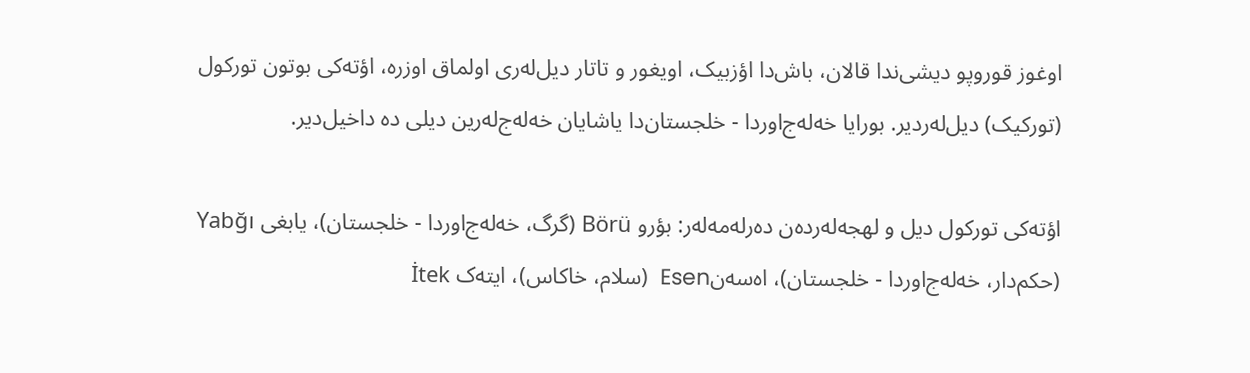اوغوز قوروپو دیشی‌ندا قالان، باش‌دا اؤزبیک، اویغور و تاتار دیل‌له‌ری اولماق اوزره، اؤته‌کی بوتون تورکول (تورکیک) دیل‌له‌ردیر. بورایا خه‌له‌ج‌اوردا - خلجستان‌دا یاشایان خه‌له‌ج‌له‌رین دیلی ده داخیل‌دیر.

اؤته‌کی تورکول دیل و لهجه‌له‌رده‌ن ده‌رله‌مه‌‌‌له‌ر: بؤرو Börü (گرگ، خه‌له‌ج‌اوردا - خلجستان)، یابغی Yabğı  (حکم‌دار، خه‌له‌ج‌اوردا - خلجستان)، اه‌سه‌نEsen  (سلام، خاکاس)، ایته‌ک İtek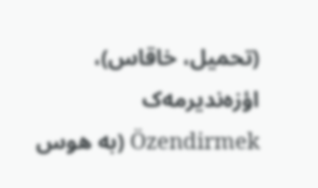(تحمیل، خاقاس)، اؤزه‌ندیرمه‌ک Özendirmek (به هوس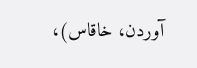آوردن، خاقاس)،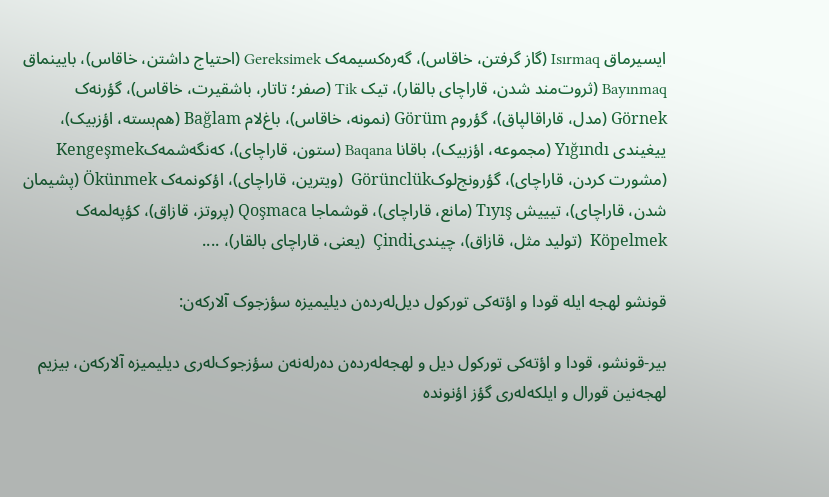ایسیرماق Isırmaq (گاز گرفتن، خاقاس)، گه‌ره‌کسیمه‌ک Gereksimek (احتیاج داشتن، خاقاس)، بایینماق Bayınmaq (ثروت‌مند شدن، قاراچای بالقار)، تیک Tik (صفر؛ تاتار، باشقیرت، خاقاس)، گؤرنه‌ک Görnek (مدل، قاراقالپاق)، گؤروم Görüm (نمونه، خاقاس)، باغ‌لام Bağlam (هم‌بسته، اؤزبیک)، ییغیندی Yığındı (مجموعه، اؤزبیک)، باقانا Baqana (ستون، قاراچای)، که‌نگه‌شمه‌کKengeşmek  (مشورت کردن، قاراچای)، گؤرونج‌لوکGörünclük  (ویترین، قاراچای)، اؤکونمه‌ک Ökünmek (پشیمان شدن، قاراچای)، تیییش Tıyış (مانع، قاراچای)، قوشماجا Qoşmaca (پروتز، قازاق)، کؤپه‌لمه‌ک Köpelmek  (تولید مثل، قازاق)، چیندیÇindi  (یعنی، قاراچای بالقار)، ....

قونشو لهجه ایله قودا و اؤته‌کی تورکول دیل‌له‌رده‌ن دیلیمیزه سؤزجوک آلارکه‌ن:

بیر-قونشو، قودا و اؤته‌کی تورکول دیل و لهجه‌له‌رده‌ن ده‌رله‌نه‌ن سؤزجوک‌له‌ری دیلیمیزه آلارکه‌ن، بیزیم لهجه‌نین قورال و ایلکه‌له‌ری گؤز اؤنونده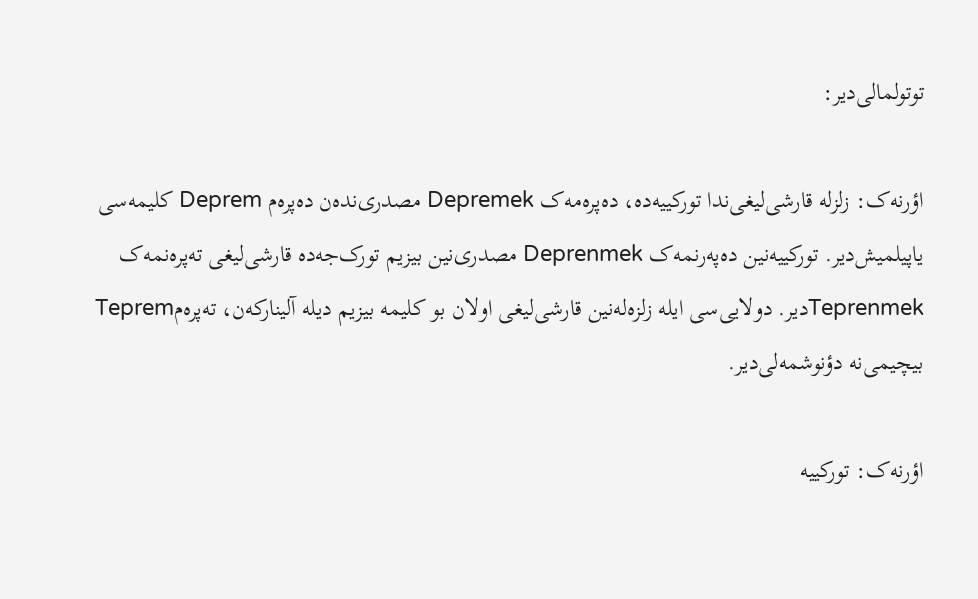توتولمالی‌دیر:

اؤرنه‌ک: زلزله قارشی‌لیغی‌‌ندا تورکییه‌ده، ده‌پره‌مه‌ک Depremek مصدری‌نده‌ن ده‌پره‌م Deprem کلیمه‌سی یاپیلمیش‌دیر. تورکییه‌نین ده‌په‌رنمه‌ک Deprenmek مصدری‌نین بیزیم تورک‌جه‌ده قارشی‌لیغی‌ ته‌پره‌نمه‌ک Teprenmekدیر. دولایی‌سی ایله زلزه‌له‌نین قارشی‌لیغی‌ اولان بو کلیمه بیزیم دیله آلینارکه‌ن، ته‌پره‌مTeprem  بیچیمی‌نه دؤنوشمه‌لی‌دیر.

اؤرنه‌ک: تورکییه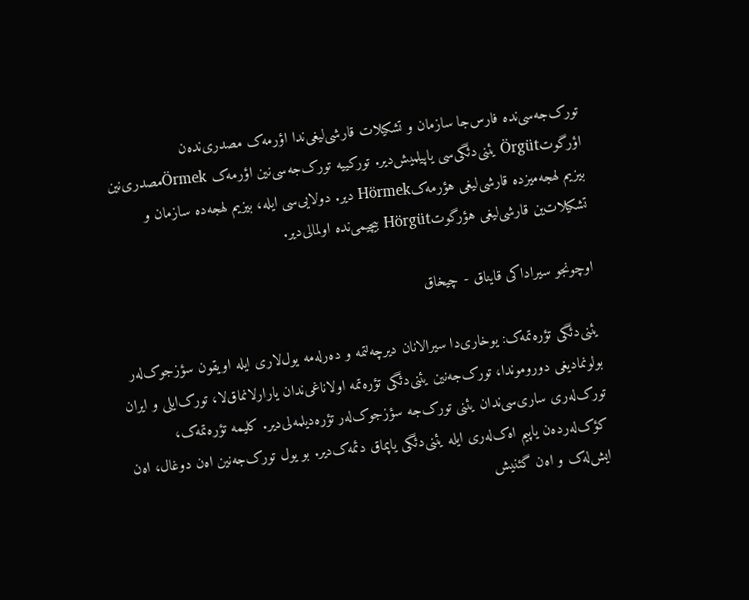تورک‌جه‌سی‌نده فارس‌جا سازمان و تشکیلات قارشی‌لیغی‌‌ندا اؤرمه‌ک مصد‌ری‌نده‌ن اؤرگوتÖrgüt یئنی‌دئگی‌سی یاپیلمیش‌دیر. تورکییه تورک‌جه‌سی‌نین اؤرمه‌ک Örmekمصد‌ری‌نین بیزیم لهجه‌میزده قارشی‌لیغی‌ هؤرمه‌کHörmek دیر. دولایی‌سی ایله، بیزیم لهجه‌ده سازمان و تشکیلات‌ین قارشی‌لیغی‌ هؤرگوتHörgüt بیچیمی‌نده اولمالی‌دیر.

اوچونجو سیراداکی قایناق - چیخاق

یئنی‌دئگی تؤره‌تمه‌ک: یوخاری‌دا سیرالانان دیرچه‌لتمه و ده‌رله‌مه‌‌ یول‌لاری ایله اویقون سؤزجوک‌له‌ر بولونمادیغی دوروموندا، تورک‌جه‌نین یئنی‌دئگی تؤره‌تمه اولاناغی‌ندان یارارلانماق‌لا، تورک‌ایلی و ایران تورک‌له‌ری ساری‌سی‌ندان یئنی تورک‌جه سؤزجوک‌له‌ر تؤره‌دیلمه‌لی‌دیر. کلیمه تؤره‌تمه‌ک، کؤک‌له‌رده‌ن یاپیم اه‌ک‌له‌ری ایله یئنی‌دئگی یاپماق دئمه‌ک‌دیر. بو یول تورک‌جه‌نین اه‌ن دوغال، اه‌ن ایش‌له‌ک و اه‌ن گئنیش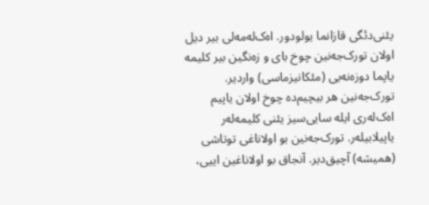یئنی‌دئگی قازانما یولودور. اه‌ک‌له‌مه‌لی بیر دیل اولان تورک‌جه‌نین چوخ بای و زه‌نگین بیر کلیمه یاپما دوزه‌نه‌یی (مئکانیزماسی) واردیر. تورک‌جه‌نین هر بیچیم‌ده چوخ اولان یاپیم اه‌ک‌له‌ری ایله سایی‌سیز یئنی کلیمه‌له‌ر یاپیلابیله‌ر. تورک‌جه‌نین بو اولاناغی توتاشی (همیشه) آچیق‌دیر. آنجاق بو اولاناغین اییی،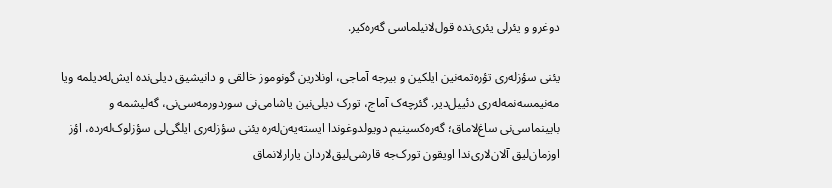دوغرو و یئرلی یئری‌نده قول‌لانیلماسی گه‌ره‌کیر.

یئنی سؤزله‌ری تؤره‌تمه‌نین ایلکین و بیرجه آماجی، اونلارین گونوموز خالقی و دانیشیق دیلی‌نده ایش‌له‌دیلمه ویا مه‌نیمسه‌نمه‌له‌ری دئییل‌دیر. گئرچه‌ک آماج، تورک دیلی‌نین یاشامی‌نی سوردورمه‌سی‌نی، گه‌لیشمه و بایینماسی‌نی ساغ‌لاماق؛ گه‌ره‌کسینیم دویولدوغوندا ایسته‌یه‌ن‌له‌ره یئنی سؤزله‌ری ایلگی‌لی سؤزلوک‌له‌رده، اؤز اوزمان‌لیق آلان‌لاری‌ندا اویقون تورک‌جه قارشی‌لیق‌لاردان یارارلانماق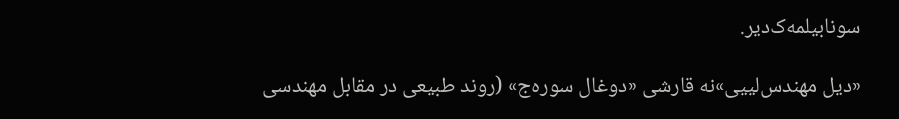سونا‌بیلمه‌ک‌دیر.

«دیل مهندس‌لییی»نه قارشی «دوغال سوره‌ج» (روند طبیعی در مقابل مهندسی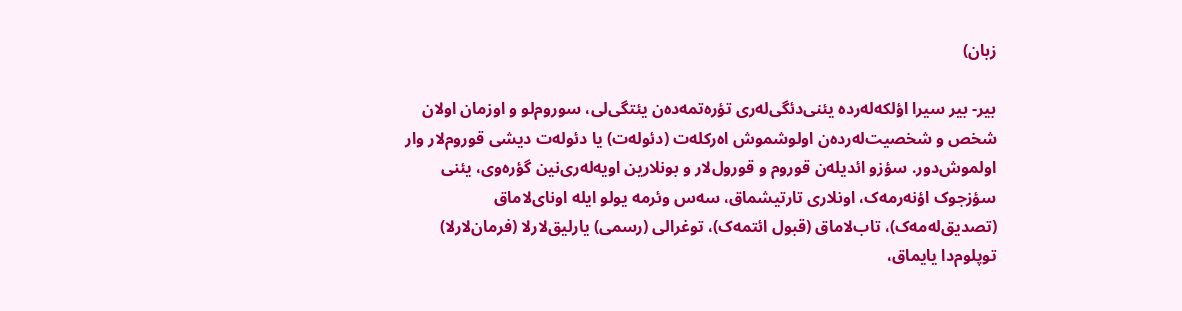زبان)

بیر- بیر سیرا اؤلکه‌له‌رده یئنی‌دئگی‌له‌ری تؤره‌تمه‌ده‌ن یئتگی‌لی، سوروم‌لو و اوزمان اولان شخص و شخصیت‌له‌رده‌ن اولوشموش اه‌رکله‌ت (دئوله‌ت) یا دئوله‌ت دیشی قوروم‌لار وار اولموش‌دور. سؤزو ائدیله‌ن قوروم و قورول‌لار و بونلارین اویه‌له‌ری‌نین گؤره‌وی، یئنی سؤزجوک اؤنه‌رمه‌ک، اونلاری تارتیشماق، سه‌س وئرمه یولو ایله اونای‌لاماق (تصدیق‌له‌مه‌ک)، تاب‌لاماق (قبول ائتمه‌ک)، توغرالی (رسمی) یارلیق‌لارلا (فرمان‌لارلا) توپلوم‌دا یایماق،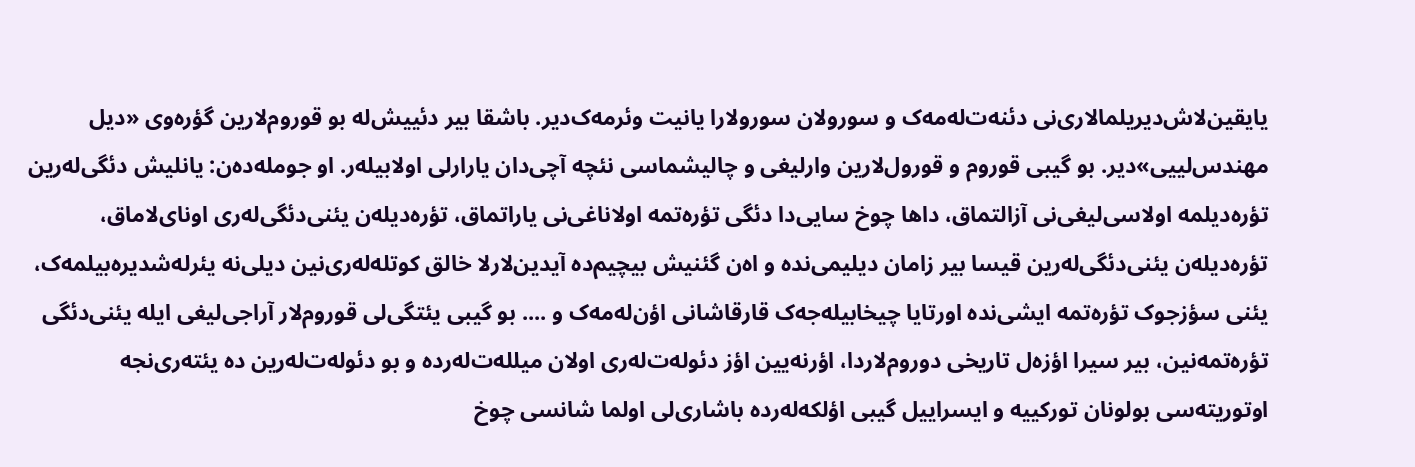یایقین‌لاش‌دیریلمالاری‌نی دئنه‌ت‌له‌مه‌ک و سورولان سورولارا یانیت وئرمه‌ک‌دیر. باشقا بیر دئییش‌له بو قوروم‌لارین گؤره‌وی «دیل مهندس‌لییی»دیر. بو گیبی قوروم و قورول‌لارین وارلیغی و چالیشماسی نئچه آچی‌دان یارارلی اولابیله‌ر. او جومله‌ده‌ن: یانلیش دئگی‌له‌رین تؤره‌دیلمه اولاسی‌لیغی‌نی آزالتماق، داها چوخ سایی‌دا دئگی تؤره‌تمه اولاناغی‌نی یاراتماق، تؤره‌دیله‌ن یئنی‌دئگی‌له‌ری اونای‌لاماق، تؤره‌دیله‌ن یئنی‌دئگی‌له‌رین قیسا بیر زامان دیلیمی‌نده و اه‌ن گئنیش بیچیم‌ده آیدین‌لارلا خالق کوتله‌له‌ری‌نین دیلی‌نه یئرله‌شدیره‌بیلمه‌ک، یئنی سؤزجوک تؤره‌تمه ایشی‌نده اورتایا چیخابیله‌جه‌ک قارقاشانی اؤن‌له‌مه‌ک و .... بو گیبی یئتگی‌لی قوروم‌لار آراجی‌لیغی ایله یئنی‌دئگی تؤره‌تمه‌نین، بیر سیرا اؤزه‌ل تاریخی دوروم‌لاردا، اؤرنه‌یین اؤز دئوله‌ت‌له‌ری اولان میلله‌ت‌له‌رده و بو دئوله‌ت‌له‌رین ده یئته‌ری‌نجه اوتوریته‌سی بولونان تورکییه و ایسراییل گیبی اؤلکه‌له‌رده باشاری‌لی اولما شانسی چوخ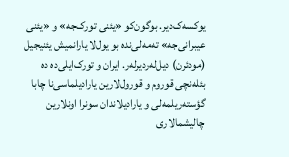یوکسه‌ک‌دیر. بوگون‌کو «یئنی تورک‌جه» و «یئنی عیبرانی‌جه» ته‌مه‌لی‌نده بو یول‌لا یارانمیش یئنیجیل (مودئرن) دیل‌له‌ردیرله‌ر. ایران و تورک‌ایلی‌ده ده بئله‌نچی قوروم و قورول‌لارین یارادیلماسی‌نا چابا گؤسته‌ریلمه‌لی و یارادیلاندان سونرا اونلارین چالیشمالاری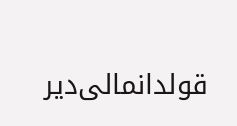قولدانمالی‌دیر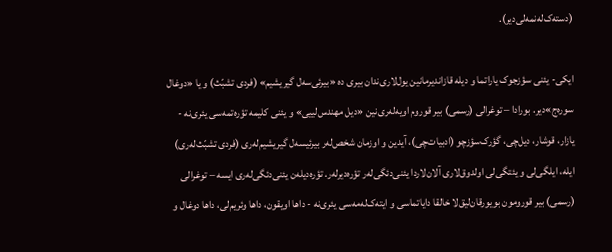(دسته‌ک‌له‌نمه‌لی‌دیر).

ایکی- یئنی سؤزجوک یاراتما و دیله قازاندیرمانین یول‌لاری‌ندان بیری ده «بیرئی‌سه‌ل گیریشیم» (فردی تشبّث) و یا «دوغال سوره‌ج»دیر. بورادا – توغرالی (رسمی) بیر قوروم اویه‌له‌ری‌نین «دیل مهندس‌لییی» و یئنی کلیمه تؤره‌تمه‌سی یئری‌نه - یازار، قوشار، دیل‌چی، گؤرک‌سؤزچو (اد‌بیات‌چی)، آیدین و اوزمان شخص‌له‌ر بیرئیسه‌ل گیریشیم‌له‌ری (فردی تشبّث‌له‌ری) ایله، ایلگی‌لی و یئتگی‌لی اولدوق‌لاری آلان‌لاردا یئنی‌دئگی‌له‌ر تؤره‌دیرله‌ر. تؤره‌دیله‌ن یئنی‌دئگی‌له‌ری ایسه – توغرالی (رسمی) بیر قورومون بویورقان‌لیق‌لا خالقا دایاتماسی و ایته‌ک‌له‌مه‌سی یئری‌نه - داها اویقون، داها وئریم‌لی، داها دوغال و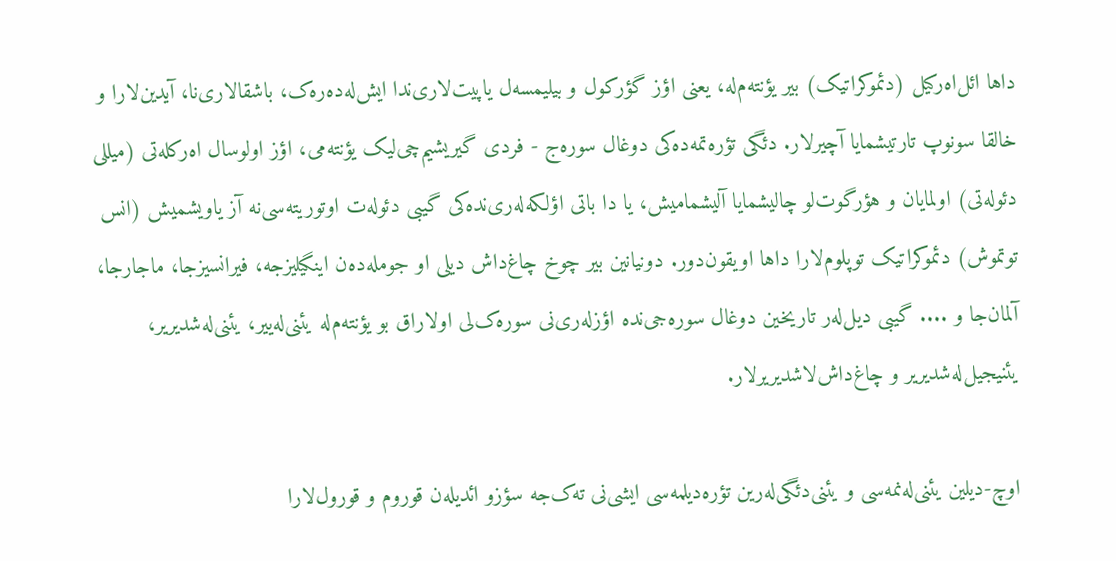داها ائل‌اه‌رکیل (دئموکراتیک) بیر یؤنته‌م‌له، یعنی اؤز گؤرکول و بیلیمسه‌ل یاپیت‌لاری‌ندا ایش‌له‌ده‌ره‌ک، باشقالاری‌نا، آیدین‌لارا و خالقا سونوپ تارتیشمایا آچیرلار. دئگی تؤره‌تمه‌ده‌کی دوغال سوره‌ج - فردی گیریشیم‌چی‌لیک یؤنته‌می، اؤز اولوسال اه‌رکله‌تی (میللی دئوله‌تی) اولمایان و هؤرگوت‌لو چالیشمایا آلیشمامیش، یا دا باتی اؤلکه‌له‌ری‌نده‌کی گیبی دئوله‌ت اوتوریته‌‌سی‌نه آز یاویشمیش (انس توتموش) دئموکراتیک توپلوم‌لارا داها اویقون‌دور. دونیانین بیر چوخ چاغ‌داش دیلی او جومله‌ده‌ن اینگیلیزجه، فیرانسیزجا، ماجارجا، آلمان‌جا و .... گیبی دیل‌له‌ر تاریخین دوغال سوره‌جی‌نده اؤزله‌ری‌نی سوره‌ک‌لی اولاراق بو یؤنته‌م‌له یئنی‌له‌ییر، یئنی‌له‌شدیریر، یئنیجیل‌له‌شدیریر و چاغ‌داش‌لاشدیریرلار.

اوچ-دیلین یئنی‌له‌نمه‌سی و یئنی‌دئگی‌له‌رین تؤره‌دیلمه‌سی ایشی‌نی ته‌ک‌جه سؤزو ائدیله‌ن قوروم و قورول‌لارا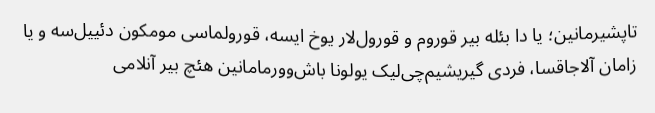تاپشیرمانین؛ یا دا بئله بیر قوروم و قورول‌لار یوخ ایسه، قورولماسی مومکون دئییل‌سه و یا زامان آلاجاقسا، فردی گیریشیم‌چی‌لیک یولونا باش‌وورمامانین هئچ بیر آنلامی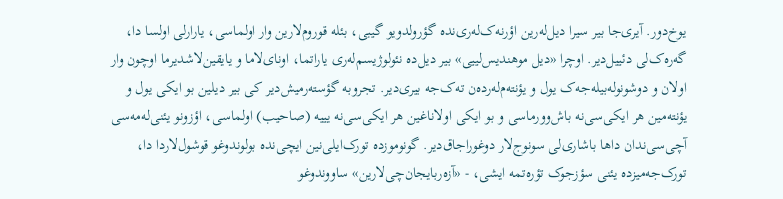یوخ‌دور. آیری‌جا بیر سیرا دیل‌له‌رین اؤرنه‌ک‌له‌ری‌نده گؤرولدویو گیبی، بئله قوروم‌لارین وار اولماسی، یارارلی اولسا دا، گه‌ره‌ک‌لی دئییل‌دیر. اوچرا «دیل موهندیس‌لییی» بیر دیل‌ده نئولوژیسم‌له‌ری یاراتما، اونای‌لاما و یایقین‌لاشدیرما اوچون وار اولان و دوشونوله‌بیله‌جه‌ک یول و یؤنته‌م‌له‌رده‌ن ته‌ک‌جه بیری‌دیر. تجروبه گؤسته‌رمیش‌دیر کی بیر دیلین بو ایکی یول و یؤنته‌مین هر ایکی‌سی‌نه باش‌وورماسی و بو ایکی اولاناغین هر ایکی‌سی‌نه یییه (صاحیب) اولماسی، اؤزونو یئنی‌له‌مه‌سی آچی‌سی‌ندان داها باشاری‌لی سونوج‌لار دوغوراجاق‌دیر. گونوموزده تورک‌ایلی‌نین ایچی‌نده بولوندوغو قوشول‌لاردا دا، تورک‌جه‌میزده یئنی سؤزجوک تؤره‌تمه ایشی، - «آزه‌ربایجان‌چی‌لارین» ساووندوغو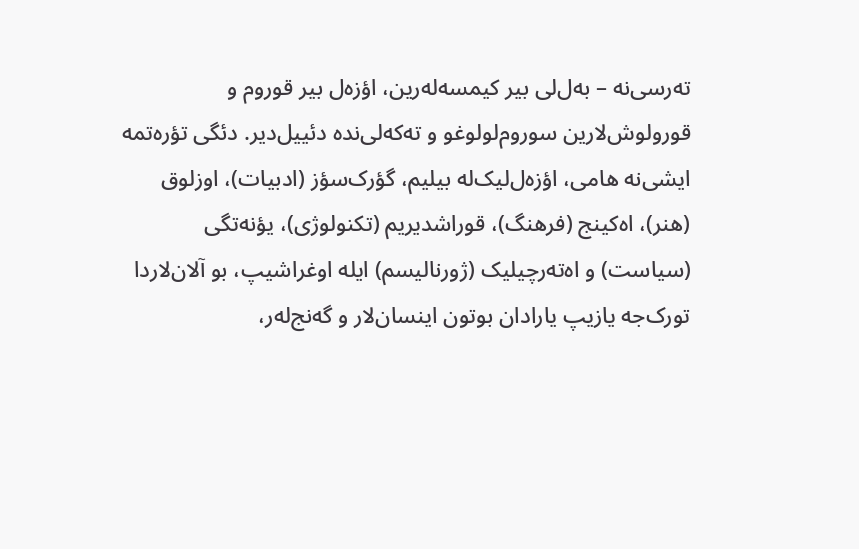ته‌رسی‌نه – به‌ل‌لی بیر کیمسه‌له‌رین، اؤزه‌ل بیر قوروم و قورولوش‌لارین سوروم‌لولوغو و ته‌که‌لی‌نده دئییل‌دیر. دئگی تؤره‌تمه ایشی‌نه هامی، اؤزه‌ل‌لیک‌له بیلیم، گؤرک‌سؤز (ادبیات)، اوزلوق (هنر)، اه‌کینج (فرهنگ)، قوراشدیریم (تکنولوژی)، یؤنه‌تگی (سیاست) و اه‌ته‌رچیلیک (ژورنالیسم) ایله اوغراشیپ، بو آلان‌لاردا تورک‌جه یازیپ یارادان بوتون اینسان‌لار و گه‌نج‌له‌ر،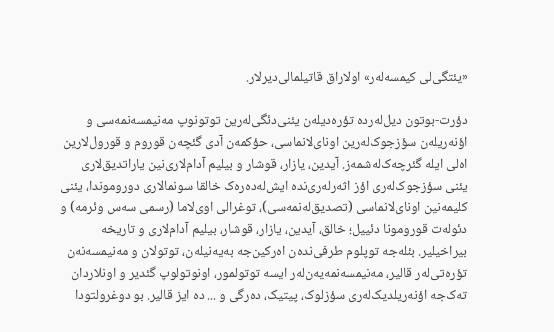«یئتگی‌لی کیمسه‌له‌ر» اولاراق قاتیلمالی‌دیرلار.

دؤرت-بوتون دیل‌له‌رده تؤره‌دیله‌ن یئنی‌دئگی‌له‌رین توتونوپ مه‌نیمسه‌نمه‌سی و اؤنه‌ریله‌ن سؤزجوک‌له‌رین اونای‌لانماسی، حؤکمه‌ن آدی گئچه‌ن قوروم و قورول‌لارین اه‌لی ایله گئرچه‌ک‌له‌شمه‌ز. آیدین، یازار، قوشار و بیلیم آدام‌لاری‌نین یاراتدیق‌لاری یئنی سؤزجوک‌له‌ری اؤز اثه‌رله‌ری‌نده ایش‌له‌ده‌ره‌ک خالقا سونمالاری دوروموندا، یئنی کلیمه‌نین اونای‌لانماسی (تصدیق‌له‌نمه‌سی)، توغرالی اوی‌لاما (رسمی سه‌س وئرمه) و دئوله‌ت قورومونا دئییل؛ خالق، آیدین، یازار، قوشار، بیلیم آدام‌لاری و تاریخه بیراخیلیر. بئله‌جه توپلوم طر‌فی‌نده‌ن اه‌رکین‌جه به‌یه‌نیله‌ن، توتولان و مه‌نیمسه‌نه‌ن تؤره‌تی‌له‌ر قالیر، مه‌نیمسه‌نمه‌یه‌ن‌له‌ر ایسه توتولمور، اونوتولوپ گئدیر و اونلاردان ته‌ک‌جه اؤنه‌ریلدیک‌له‌ری سؤزلوک، پیتیک، ده‌رگی و ... ده ایز قالیر. بو دوغرولتودا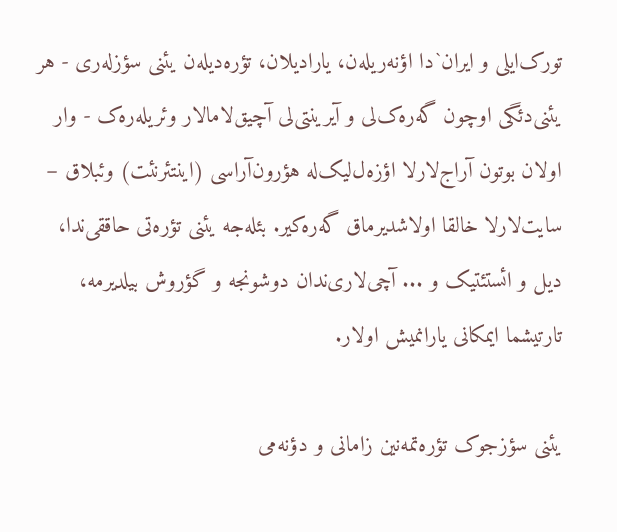تورک‌ایلی و ایران`دا اؤنه‌ریله‌ن، یارادیلان، تؤره‌دیله‌ن یئنی سؤزله‌ری - هر یئنی‌دئگی اوچون گه‌ره‌ک‌لی و آیرینتی‌لی آچیق‌لامالار وئریله‌ره‌ک - وار اولان بوتون آراج‌لارلا اؤزه‌ل‌لیک‌له هؤرون‌آراسی (اینتئرنئت) وئبلاق – سایت‌لارلا خالقا اولاشدیرماق گه‌ره‌کیر. بئله‌جه یئنی تؤره‌تی حاققی‌ندا، دیل و ائستئتیک و ... آچی‌لاری‌ندان دوشونجه و گؤروش بیلدیرمه، تارتیشما ایمکانی یارانمیش اولار.

یئنی سؤزجوک تؤره‌تمه‌نین زامانی و دؤنه‌می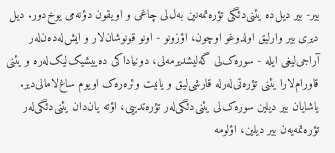بیر- بیر دیل‌ده یئنی‌دئگی تؤره‌تمه‌نین به‌ل‌لی چاغی و اویقون دؤنه‌می یوخ‌دور. دیل دیری بیر وارلیق اولدوغو اوچون، اؤزونو - اونو قونوشان‌لار و ایش‌له‌ده‌ن‌له‌ر آراجی‌لیغی ایله - سوره‌ک‌لی گه‌لیشدیرمه‌لی، دونیاداکی ده‌ییشیک‌لیک‌له‌ره و یئنی قاورام‌لارا یئنی تؤره‌تی‌له‌رله قارشی‌لیق و یانیت وئره‌ره‌ک اویوم ساغ‌لامالی‌دیر. یاشایان بیر دیلین سوره‌ک‌لی یئنی‌دئگی‌له‌ر تؤره‌تدییی، اؤته یان‌دان یئنی‌دئگی‌له‌ر تؤره‌تمه‌یه‌ن بیر دیلین، اؤلومه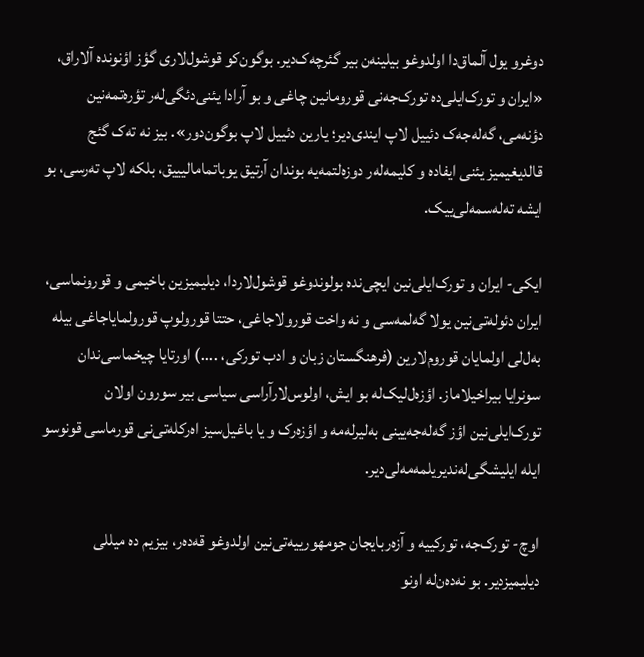دوغرو یول آلماق‌دا اولدوغو بیلینه‌ن بیر گئرچه‌ک‌دیر. بوگون‌کو قوشول‌لاری گؤز اؤنونده آلاراق، «ایران و تورک‌ایلی‌ده تورک‌جه‌نی قورومانین چاغی و بو آرادا یئنی‌دئگی‌له‌ر تؤره‌تمه‌نین دؤنه‌می، گه‌له‌جه‌ک دئییل لاپ ایندی‌دیر؛ یارین دئییل لاپ بوگون‌دور». بیز نه ته‌ک گئج قالدیغیمیز یئنی ایفاده و کلیمه‌له‌ر دوزه‌لتمه‌یه بوندان آرتیق یوباتمامالیییق، بلکه لاپ ته‌رسی، بو ایشه ته‌له‌سمه‌لی‌ییک.

ایکی- ایران و تورک‌ایلی‌نین ایچی‌نده بولوندوغو قوشول‌لاردا، دیلیمیزین باخیمی و قورونماسی، ایران دئوله‌تی‌نین یولا گه‌لمه‌سی و نه واخت قورولاجاغی، حتتا قورولوپ قورولمایاجاغی بیله به‌ل‌لی اولمایان قوروم‌لارین (فرهنگستان زبان و ادب تورکی، ....) اورتایا چیخماسی‌ندان سونرایا بیراخیلاماز. اؤزه‌ل‌لیک‌له بو ایش، اولوس‌لارآراسی سیاسی بیر سورون اولان تورک‌ایلی‌نین اؤز گه‌له‌جه‌یینی به‌لیرله‌مه و اؤزه‌رک و یا باغیل‌سیز اه‌رکله‌تی‌نی قورماسی قونوسو ایله ایلیشگی‌له‌ندیریلمه‌مه‌لی‌دیر.

اوچ- تورک‌جه، تورکییه و آزه‌ربایجان جومهورییه‌تی‌نین اولدوغو قه‌ده‌ر، بیزیم ده میللی دیلیمیزدیر. بو نه‌ده‌ن‌له اونو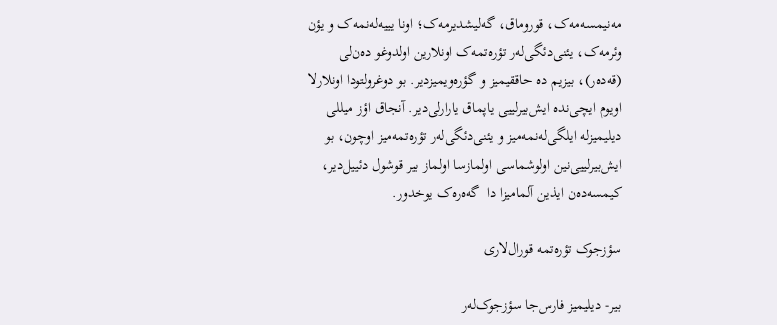مه‌نیمسه‌مه‌ک، قوروماق، گه‌لیشدیرمه‌ک؛ اونا یییه‌له‌نمه‌ک و یؤن وئرمه‌ک، یئنی‌دئگی‌له‌ر تؤره‌تمه‌ک اونلارین اولدوغو ده‌ن‌لی (قه‌ده‌ر)، بیزیم ده حاققیمیز و گؤره‌ویمیزدیر. بو دوغرولتودا اونلارلا اویوم ایچی‌نده ایش‌بیرلییی یاپماق یارارلی‌دیر. آنجاق اؤز میللی دیلیمیزله ایلگی‌له‌نمه‌میز و یئنی‌دئگی‌له‌ر تؤره‌تمه‌میز اوچون، بو ایش‌بیرلییی‌نین اولوشماسی اولمازسا اولماز بیر قوشول دئییل‌دیر، کیمسه‌ده‌ن ایذین آلمامیزا دا  گه‌ه‌ره‌ک‌ یوخدور.

سؤزجوک تؤره‌تمه‌ قورال‌لاری

بیر- دیلیمیز فارس‌جا سؤزجوک‌له‌ر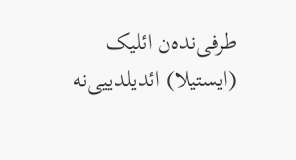طر‌فی‌نده‌ن ائلیک (ایستیلا) ائدیلدییی‌نه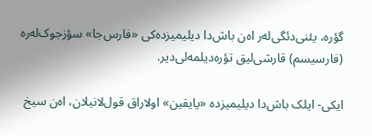گؤره، یئنی‌دئگی‌له‌ر اه‌ن باش‌دا دیلیمیزده‌کی «فارس‌جا» سؤزجوک‌له‌ره (فارسیسم) قارشی‌لیق تؤره‌دیلمه‌لی‌دیر.

ایکی- ایلک باش‌دا دیلیمیزده «یایقین» اولاراق قول‌لانیلان، اه‌ن سیخ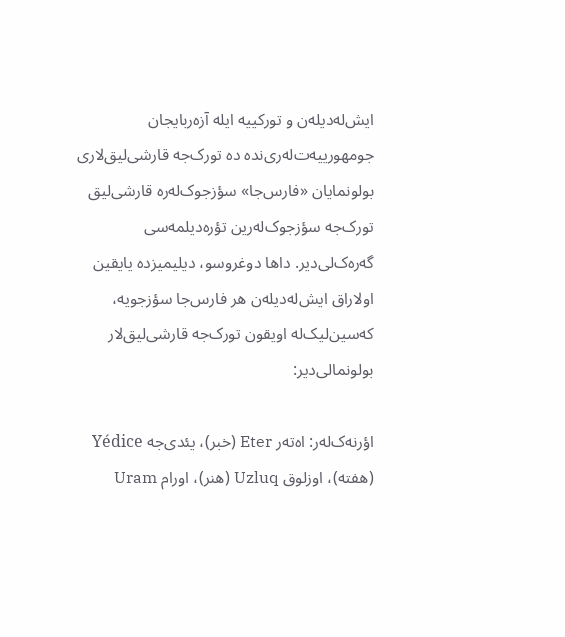ایش‌له‌دیله‌ن و تورکییه ایله آزه‌ربایجان جومهورییه‌ت‌له‌ری‌نده ده تورک‌جه قارشی‌لیق‌لاری بولونمایان «فارس‌جا» سؤزجوک‌له‌ره قارشی‌لیق تورک‌جه سؤزجوک‌له‌رین تؤره‌دیلمه‌سی گه‌‌ره‌ک‌لی‌دیر. داها دوغروسو، دیلیمیزده یایقین اولاراق ایش‌له‌دیله‌ن هر فارس‌جا سؤزجویه، که‌سین‌لیک‌له اویقون تورک‌جه قارشی‌لیق‌لار بولونمالی‌دیر:

اؤرنه‌ک‌له‌ر: اه‌ته‌ر Eter (خبر)، یئدی‌جه Yédice (هفته)، اوزلوق Uzluq (هنر)، اورام Uram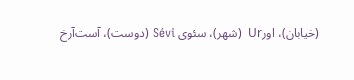(خیابان)، اورUr  (شهر)، سئوی Sévi (دوست)، آست‌آرخ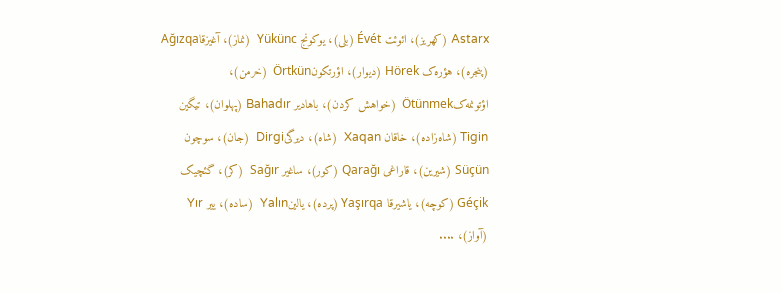Astarx (کهریز)، ائوئت Évét (بلی)، یوکونج Yükünc  (نماز)، آغیزقاAğızqa  (پنجره)، هؤره‌ک Hörek (دیوار)، اؤرتکونÖrtkün  (خرمن)، اؤتونمه‌کÖtünmek  (خواهش کردن)، باهادیر Bahadır (پهلوان)، تیگین Tigin (شاه‌زاده)، خاقان Xaqan  (شاه)، دیرگیDirgi  (جان)، سوچون Süçün (شیرین)، قاراغی Qarağı (کور)، ساغیر Sağır  (کر)، گئچیک Géçik (کوچه)، یاشیرقا Yaşırqa (پرده)، یالینYalın  (ساده)، ییر Yır (آواز)، ....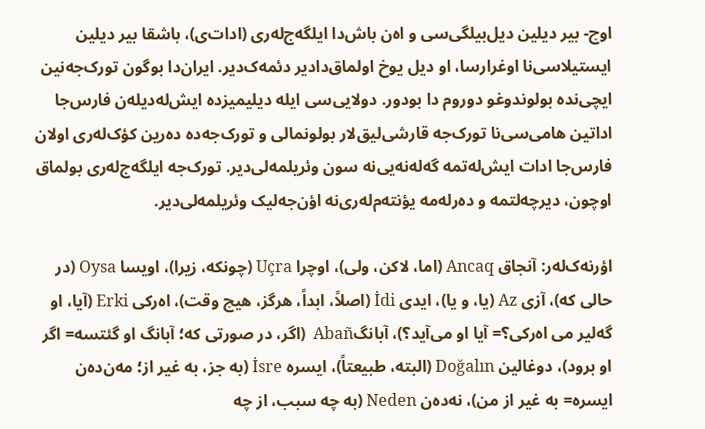اوچ- بیر دیلین دیل‌بیلگی‌سی و اه‌ن باش‌دا ایلگه‌ج‌له‌ری (ادات‌ی)، باشقا بیر دیلین ایستیلاسی‌نا اوغرارسا، او دیل یوخ اولماق‌دادیر دئمه‌ک‌دیر. ایران‌دا بوگون تورک‌جه‌نین ایچی‌نده بولوندوغو دوروم دا بودور. دولایی‌سی ایله دیلیمیزده ایش‌له‌دیله‌ن فارس‌جا اداتین هامی‌سی‌نا تورک‌جه قارشی‌لیق‌لار بولونمالی و تورک‌جه‌ده ده‌رین کؤک‌له‌ری اولان فارس‌جا ادات ایش‌له‌تمه گه‌له‌نه‌یی‌نه سون وئریلمه‌لی‌دیر. تورک‌جه ایلگه‌ج‌له‌ری بولماق اوچون، دیرچه‌لتمه و ده‌رله‌مه‌‌ یؤنته‌م‌له‌ری‌نه اؤن‌جه‌لیک وئریلمه‌لی‌دیر.

اؤرنه‌ک‌له‌ر: آنجاق Ancaq (اما، لاکن، ولی)، اوچرا Uçra (چونکه، زیرا)، اویسا Oysa (در حالی که)، آزی Az (یا، و یا)، ایدی İdi (اصلاً، ابداً، هرگز، هیچ وقت)، اه‌رکی Erki (آیا، او گه‌لیر می اه‌رکی؟= آیا او می‌آید؟)، آبانگAbañ  (اگر، در صورتی که؛ آبانگ او گئتسه= اگر او برود)، دوغالین Doğalın (البته، طبیعتاً)، ایسره İsre (به جز، به غیر از؛ مه‌ن‌ده‌ن ایسره= به غیر از من)، نه‌ده‌ن Neden (به چه سبب، از چه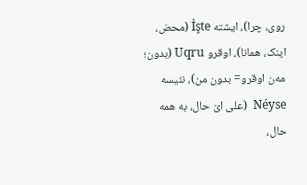روی، چرا)، ایشته İşte (محض، اینک، همانا)، اوقرو Uqru (بدون؛ مه‌ن اوقرو= بدون من)، نئیسه Néyse  (علی ایّ حال، به همه حال،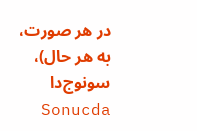در هر صورت، به هر حال)، سونوج‌دا Sonucda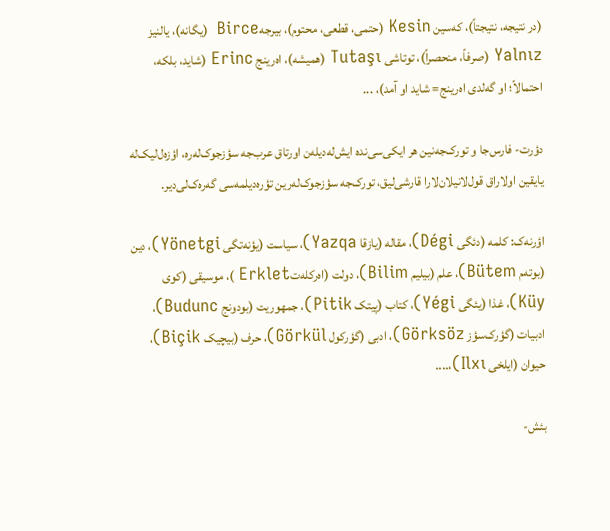(در نتیجه، نتیجتاً)، که‌سین Kesin (حتمی، قطعی، محتوم)، بیرجهBirce  (یگانه)، یالنیز Yalnız (صرفاً، منحصراً)، توتاشی Tutaşı (همیشه)، اه‌رینج Erinc (شاید، بلکه، احتمالاً؛ او گه‌لدی اه‌رینج= شاید او آمد)، ...

دؤرت- فارس‌جا و تورک‌جه‌نین هر ایکی‌سی‌نده ایش‌له‌دیله‌ن اورتاق عرب‌جه سؤزجوک‌له‌ره، اؤزه‌ل‌لیک‌له یایقین اولاراق قول‌لانیلان‌لارا قارشی‌لیق، تورک‌جه سؤزجوک‌له‌رین تؤره‌دیلمه‌سی گه‌ره‌ک‌لی‌دیر.

اؤرنه‌ک: کلمه (دئگی Dégi)، مقاله (یازقا Yazqa)، سیاست (یؤنه‌تگی Yönetgi)، دین (بوته‌م Bütem)، علم (بیلیم Bilim)، دولت (اه‌رکله‌تErklet )، موسیقی (کوی Küy)، غذا (یئگی Yégi)، کتاب (پیتک Pitik)، جمهوریت (بودونج Budunc)، ادبیات (گؤرک‌سؤز ‌Görksöz)، ادبی (گؤرکول ‌Görkül)، حرف (بیچیک Biçik)، حیوان (ایلخی Ilxı)،....

بئش-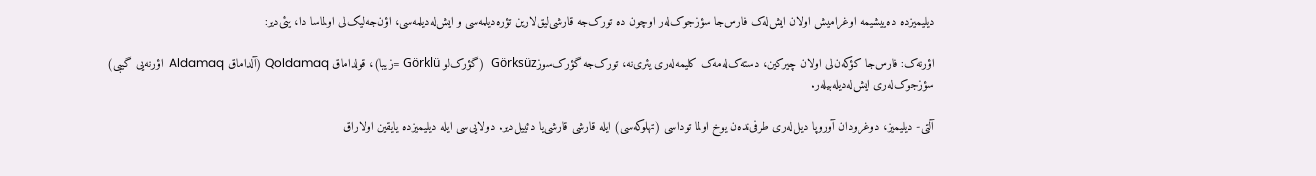دیلیمیزده ده‌ییشیمه اوغرامیش اولان ایش‌له‌ک فارس‌جا سؤزجوک‌له‌ر اوچون ده تورک‌جه قارشی‌لیق‌لارین تؤره‌دیلمه‌سی و ایش‌له‌دیلمه‌سی، اؤن‌جه‌لیک‌لی اولماسا دا، یئی‌دیر:

اؤرنه‌ک: فارس‌جا کؤکه‌ن‌لی اولان چیرکین، دسته‌ک‌له‌مه‌ک کلیمه‌له‌ری یئری‌نه، تورک‌جه گؤرک‌سوزGörksüz  (گؤرک‌لو Görklü =زیبا)، قولداماق Qoldamaq (آلداماق Aldamaq  اؤرنه‌یی گیبی) سؤزجوک‌له‌ری ایش‌له‌دیله‌بیله‌ر.

آلتی- دیلیمیز، دوغرودان آوروپا دیل‌له‌ری طرفی‌نده‌ن یوخ اولما توداسی (تهلوکه‌سی) ایله قارشی قارشی‌یا دئییل‌دیر. دولایی‌سی ایله دیلیمیزده یایقین اولاراق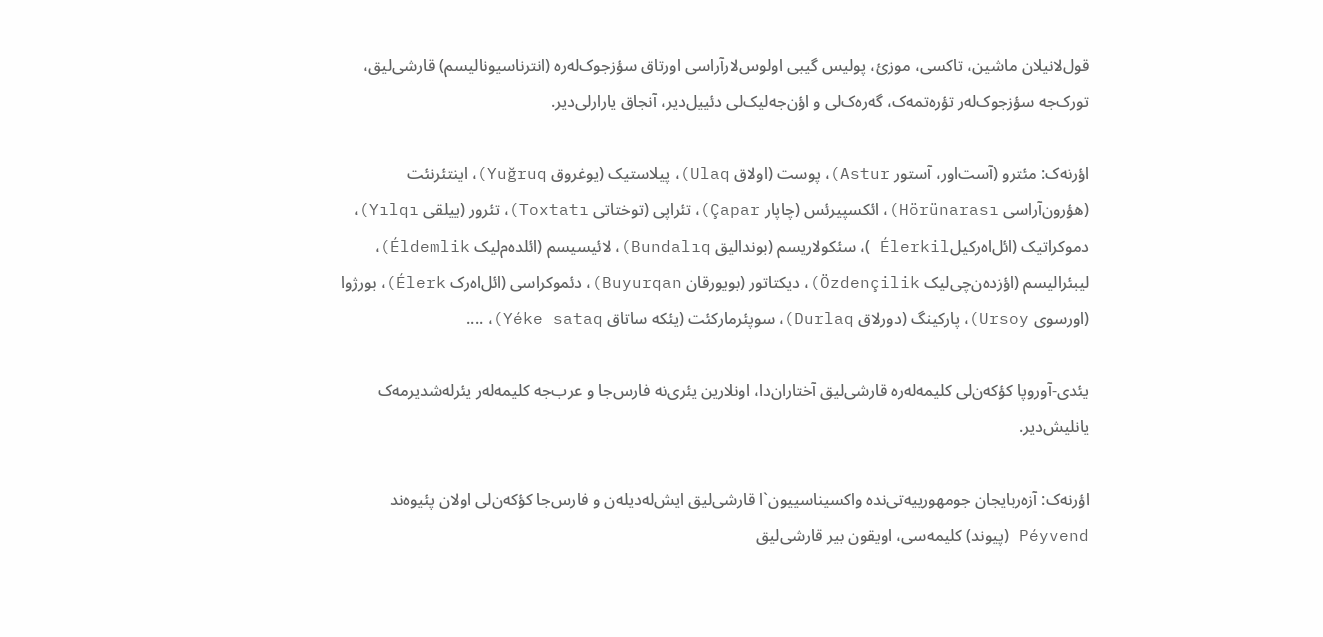قول‌لانیلان ماشین، تاکسی، موزئ، پولیس گیبی اولوس‌لارآراسی اورتاق سؤزجوک‌له‌ره (انترناسیونالیسم) قارشی‌لیق، تورک‌جه سؤزجوک‌له‌ر تؤره‌تمه‌ک، گه‌ره‌ک‌لی و اؤن‌جه‌لیک‌لی دئییل‌دیر، آنجاق یارارلی‌دیر.

اؤرنه‌ک: مئترو (آست‌اور، آستور Astur)، پوست (اولاق Ulaq)، پیلاستیک (یوغروق Yuğruq)، اینتئرنئت (هؤرون‌آراسی Hörünarası)، ائکسپیرئس (چاپار Çapar)، تئراپی (توختاتی Toxtatı)، تئرور (ییلقی Yılqı)، دموکراتیک (ائل‌اه‌رکیلÉlerkil )، سئکولاریسم (بوندالیق Bundalıq)، لائیسیسم (ائلده‌م‌لیک Éldemlik)، لیبئرالیسم (اؤزده‌ن‌چی‌لیک Özdençilik)، دیکتاتور (بویورقان Buyurqan)، دئموکراسی (ائل‌اه‌رک Élerk)، بورژوا (اورسوی Ursoy)، پارکینگ (دورلاق Durlaq)، سوپئرمارکئت (یئکه ساتاق Yéke sataq)، ....

یئدی-آوروپا کؤکه‌ن‌لی کلیمه‌له‌ره قارشی‌لیق آختاران‌دا، اونلارین یئری‌نه فارس‌جا و عر‌ب‌جه کلیمه‌له‌ر یئرله‌شدیرمه‌ک یانلیش‌دیر.

اؤرنه‌ک: آزه‌ربایجان جومهورییه‌تی‌نده واکسیناسییون`ا قارشی‌لیق ایش‌له‌دیله‌ن و فارس‌جا کؤکه‌ن‌لی اولان پئیوه‌ند Péyvend (پیوند) کلیمه‌سی، اویقون بیر قارشی‌لیق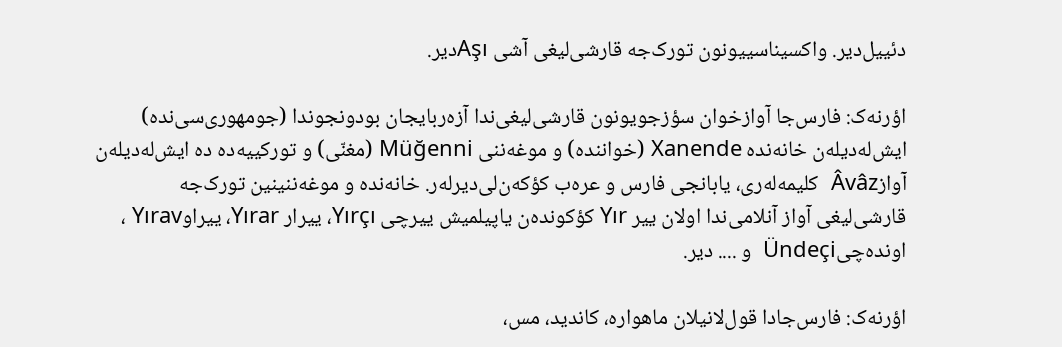دئییل‌دیر. واکسیناسییونون تورک‌جه قارشی‌لیغی‌ آشی Aşıدیر.

اؤرنه‌ک: فارس‌جا آوازخوان سؤزجویونون قارشی‌لیغی‌‌ندا آزه‌ربایجان بودونجوندا (جومهوری‌سی‌نده) ایش‌له‌دیله‌ن خانه‌نده Xanende (خواننده) و موغه‌ننی Müğenni (مغنّی) و تورکییه‌ده ده ایش‌له‌دیله‌ن آوازÂvâz  کلیمه‌له‌ری، یابانجی فارس و عره‌ب کؤکه‌ن‌لی‌دیرله‌ر. خانه‌نده و موغه‌ننینین تورک‌جه قارشی‌لیغی‌ آواز آنلامی‌ندا اولان ییر Yır کؤکونده‌ن یاپیلمیش ییرچی Yırçı، ییرار Yırar، ییراوYırav ، اونده‌چیÜndeçi  و .... دیر.

اؤرنه‌ک: فارس‌جادا قول‌لانیلان ماهواره، کاندید، مس،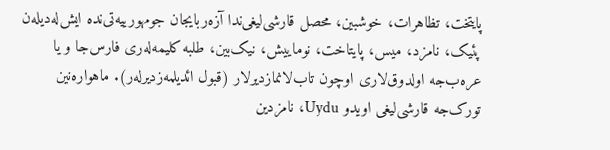پایتخت، تظاهرات، خوشبین، محصل قارشی‌لیغی‌‌ندا آزه‌ربایجان جومهورییه‌تی‌نده ایش‌له‌دیله‌ن پئیک، نامزد، میس، پایتاخت، نوماییش، نیک‌بین، طلبه کلیمه‌له‌ری فارس‌جا و یا عره‌ب‌جه اولدوق‌لاری اوچون تاب‌لانمازدیرلار (قبول ائدیلمه‌زدیرله‌ر). ماهواره‌نین تورک‌جه قارشی‌لیغی‌ اویدو Uydu، نامزدین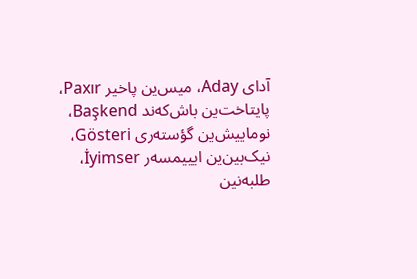آدای Aday، میس‌ین پاخیر Paxır، پایتاخت‌ین باش‌که‌ند Başkend، نوماییش‌ین گؤسته‌ری Gösteri، نیک‌بین‌ین ایییمسه‌ر İyimser، طلبه‌نین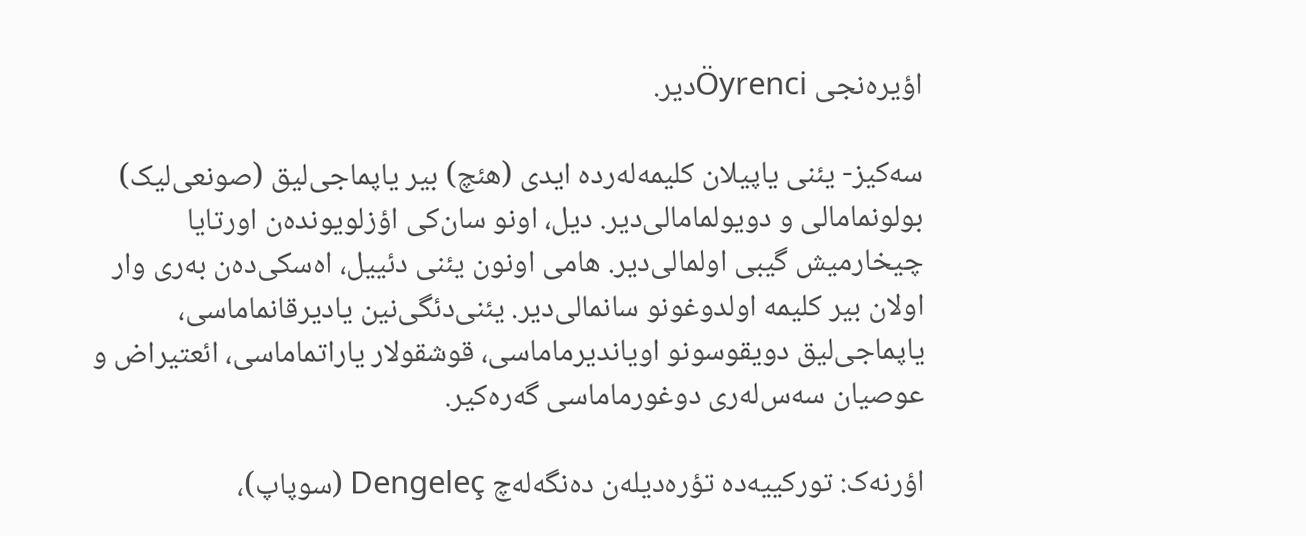اؤیره‌نجی ‌Öyrenciدیر.

سه‌کیز- یئنی یاپیلان کلیمه‌له‌رده ایدی (هئچ) بیر یاپماجی‌لیق (صونعی‌لیک) بولونمامالی و دویولمامالی‌دیر. دیل، اونو سان‌کی اؤزلویونده‌ن اورتایا چیخارمیش گیبی اولمالی‌دیر. هامی اونون یئنی دئییل، اه‌سکی‌ده‌ن به‌ری وار اولان بیر کلیمه اولدوغونو سانمالی‌دیر. یئنی‌دئگی‌نین یادیرقانماماسی، یاپماجی‌لیق دویقوسونو اویاندیرماماسی، قوشقولار یاراتماماسی، ائعتیراض و عوصیان سه‌س‌له‌ری دوغورماماسی گه‌ره‌کیر.

اؤرنه‌ک: تورکییه‌ده تؤره‌دیله‌ن ده‌نگه‌له‌چ Dengeleç (سوپاپ)،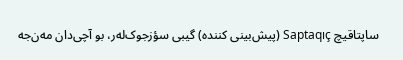ساپتاقیچ Saptaqıç (پیش‌بینی کننده) گیبی سؤزجوک‌له‌ر، بو آچی‌دان مه‌ن‌جه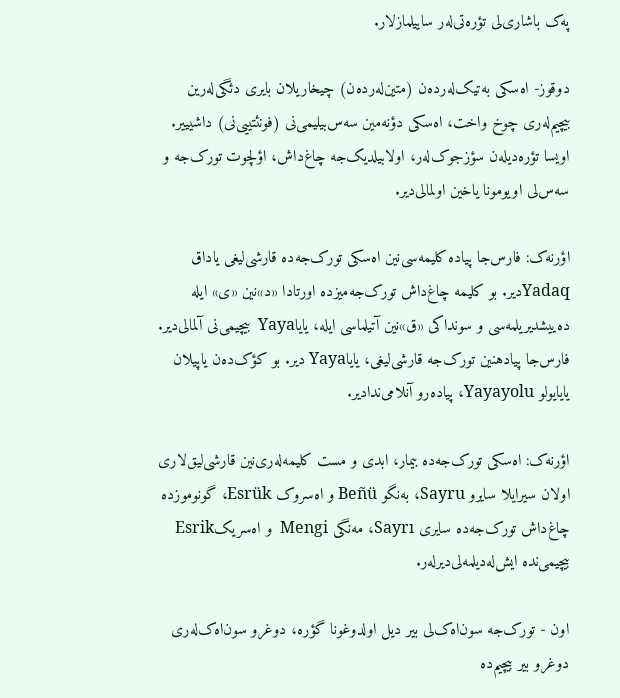په‌ک باشاری‌لی تؤره‌تی‌له‌ر ساییلمازلار.

دوقوز- اه‌سکی به‌تیک‌له‌رده‌ن (متین‌له‌رده‌ن) چیخاریلان بایری دئگی‌له‌رین بیچیم‌له‌ری چوخ واخت، اه‌سکی دؤنه‌مین سه‌س‌بیلیمی‌نی (فونئتییی‌نی) داشیییر. اویسا تؤره‌دیله‌ن سؤزجوک‌له‌ر، اولابیلدیک‌جه چاغ‌داش، اؤلچوت تورک‌جه و سه‌س‌لی اویومونا یاخین اولمالی‌دیر.

اؤرنه‌ک: فارس‌جا پیاده کلیمه‌سی‌نین اه‌سکی تورک‌جه‌ده قارشی‌لیغی‌ یاداق Yadaqدیر. بو کلیمه چاغ‌داش تورک‌جه‌میزده اورتادا «د»نین «ی» ایله ده‌ییشدیریلمه‌سی و سونداکی «ق»نین آتیلماسی ایله، یایاYaya  بیچیمی‌نی آلمالی‌دیر. فارس‌جا پیادهنین تورک‌جه قارشی‌لیغی‌، یایاYaya دیر. بو کؤک‌ده‌ن یاپیلان یایایولو Yayayolu، پیاده‌رو آنلامی‌ندادیر.

اؤرنه‌ک: ا‌ه‌سکی تورک‌جه‌ده بیمار، ابدی و مست کلیمه‌له‌ری‌نین قارشی‌لیق‌لاری اولان سیرایلا سایرو Sayru، به‌نگو Beñü و اه‌سروک Esrük، گونوموزده چاغ‌داش تورک‌جه‌ده سایری Sayrı، مه‌نگی Mengi  و اه‌سریکEsrik  بیچیمی‌نده ایش‌له‌دیلمه‌لی‌دیرله‌ر.

اون - تورک‌جه سون‌اه‌ک‌لی بیر دیل اولدوغونا گؤره، دوغرو سون‌اه‌ک‌له‌ری دوغرو بیر بیچیم‌د‌ه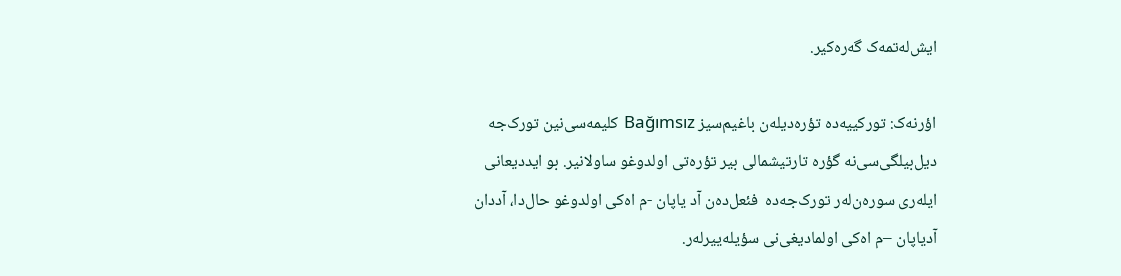ایش‌له‌تمه‌ک گه‌ره‌کیر.

اؤرنه‌ک: تورکییه‌ده تؤره‌دیله‌ن باغیم‌سیز Bağımsız کلیمه‌سی‌نین تورک‌جه دیل‌بیلگی‌سی‌نه گؤره تارتیشمالی بیر تؤره‌تی اولدوغو ساولانیر. بو ایددیعانی ایله‌ری سوره‌ن‌له‌ر تورک‌جه‌ده  فئعل‌ده‌ن آد یاپان -م اه‌کی اولدوغو حال‌دا، آددان آدیاپان –م اه‌کی اولمادیغی‌نی سؤیله‌ییرله‌ر.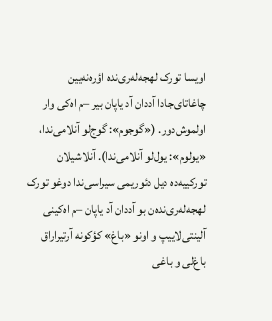اویسا تورک لهجه‌له‌ری‌نده اؤره‌نه‌یین چاغاتای‌جادا آددان آد یاپان بیر –م اه‌کی وار اولموش‌دور. («گوجوم»: گوج‌لو آنلامی‌ندا، «یولوم»: یول‌لو آنلامی‌ندا). آنلاشیلان تورکییه‌ده دیل دئوریمی سیراسی‌ندا دوغو تورک لهجه‌له‌ری‌نده‌ن بو آددان آد یاپان –م اه‌کینی آلینتی‌لاییپ و اونو «باغ» کؤکونه آرتیراراق باغ‌لی و باغی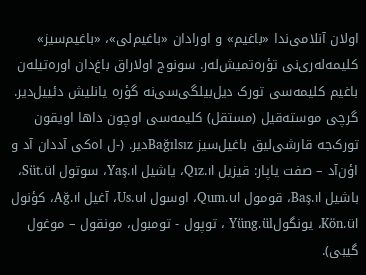اولان آنلامی‌ندا «باغیم» و اورادان «باغیم‌لی»، «باغیم‌سیز» کلیمه‌له‌ری‌نی تؤره‌تمیش‌له‌ر. سونوج اولاراق باغ‌دان اوره‌تیله‌ن باغیم کلیمه‌سی تورک دیل‌بیلگی‌سی‌نه گؤره یانلیش دئییل‌دیر. گرچی موسته‌قیل (مستقل) کلیمه‌سی اوچون داها اویقون تورک‌جه قارشی‌لیق باغیل‌سیز Bağılsızدیر. (-ل اه‌کی آددان آد و اؤن‌آد – صفت یاپار: قیزیل Qız.ıl، یاشیل Yaş.ıl، سوتول Süt.ül، باشیل Baş.ıl، قومول Qum.ul، اوسول Us.ul، آغیل Ağ.ıl، کؤنول Kön.ül، یونگولYüng.ül ، توپول - تومبول، مونقول – موغول گیبی).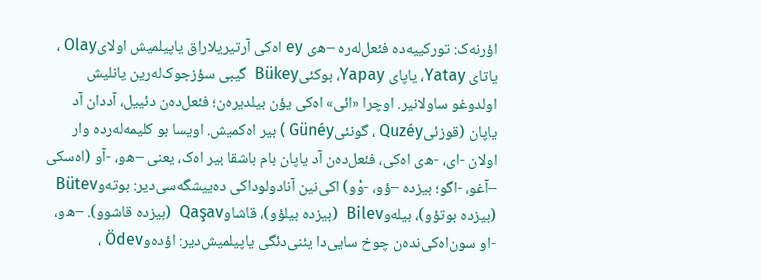اؤرنه‌ک: تورکییه‌ده فئعل‌له‌ره –ه‌ی ey اه‌کی آرتیریلاراق یاپیلمیش اولایOlay ، یاتای Yatay، یاپای Yapay، بوکئیBükey  گیبی سؤزجوک‌له‌رین یانلیش اولدوغو ساولانیر. اوچرا «ائی» اه‌کی یؤن بیلدیره‌ن؛ فئعل‌ده‌ن دئییل، آددان آد یاپان (قوزئیQuzéy ، گونئیGünéy ) بیر اه‌کمیش. اویسا بو کلیمه‌له‌رده وار اولان -ای، -ه‌ی اه‌کی، فئعل‌ده‌ن آد یاپان بام باشقا بیر اه‌ک، یعنی –ه‌و، -آو (اه‌سکی –آغو، -اگو؛ بیزده –ؤو، -وْو) اکی‌نین آنادولوداکی ده‌ییشگه‌سی‌دیر: بوته‌وBütev  (بیزده بوتؤو)، بیله‌وBilev  (بیزده بیلؤو)، قاشاوQaşav  (بیزده قاشوو). –ه‌و، -او سون‌اه‌کی‌نده‌ن چوخ سایی‌دا یئنی‌دئگی یاپیلمیش‌دیر: اؤده‌وÖdev ،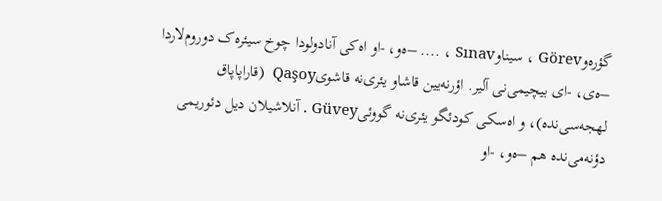گؤره‌وGörev ، سیناوSınav ، .... –ه‌و، -او اه‌کی آنادولودا چوخ سیئره‌ک دوروم‌لاردا –ه‌ی، -ای بیچیمی‌نی آلیر. اؤرنه‌یین قاشاو یئری‌نه قاشویQaşoy  (قاراپاپاق لهجه‌سی‌نده)، و اه‌سکی کودئگو یئری‌نه گووئیGüvey . آنلاشیلان دیل دئوریمی دؤنه‌می‌نده هم –ه‌و، -او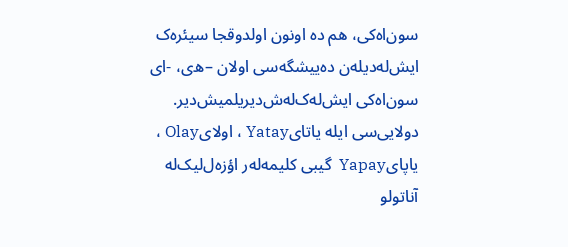سون‌اه‌کی، هم ده اونون اولدوقجا سیئره‌ک ایش‌له‌دیله‌ن ده‌ییشگه‌سی اولان –ه‌ی، -ای سون‌اه‌کی ایش‌له‌ک‌له‌ش‌دیریلمیش‌دیر. دولایی‌سی ایله یاتایYatay ، اولایOlay ، یاپایYapay  گیبی کلیمه‌له‌ر اؤزه‌ل‌لیک‌له آناتولو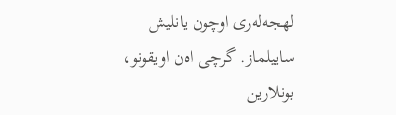لهجه‌له‌ری اوچون یانلیش ساییلماز. گرچی اه‌ن اویقونو، بونلارین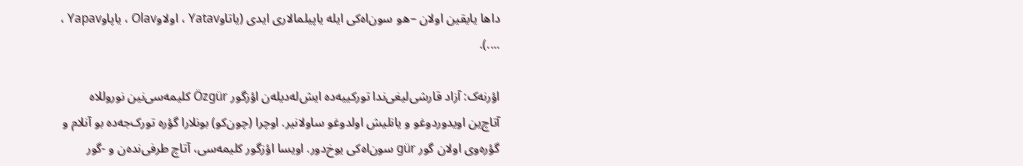داها یایقین اولان –ه‌و سون‌اه‌کی ایله‌ یاپیلمالاری ایدی (یاتاوYatav ، اولاوOlav ، یاپاوYapav ، ....).

اؤرنه‌ک: آزاد قارشی‌لیغی‌‌ندا تورکییه‌ده ایش‌له‌دیله‌ن اؤزگور Özgür کلیمه‌سی‌نین نوروللاه آتاچ‌ین اویدوردوغو و یانلیش اولدوغو ساولانیر. اوچرا (چون‌کو) بونلارا گؤره تورک‌جه‌ده بو آنلام و گؤره‌وی اولان گور gür سون‌اه‌کی یوخ‌دور. اویسا اؤزگور کلیمه‌سی، آتاچ طر‌فی‌نده‌ن و -گور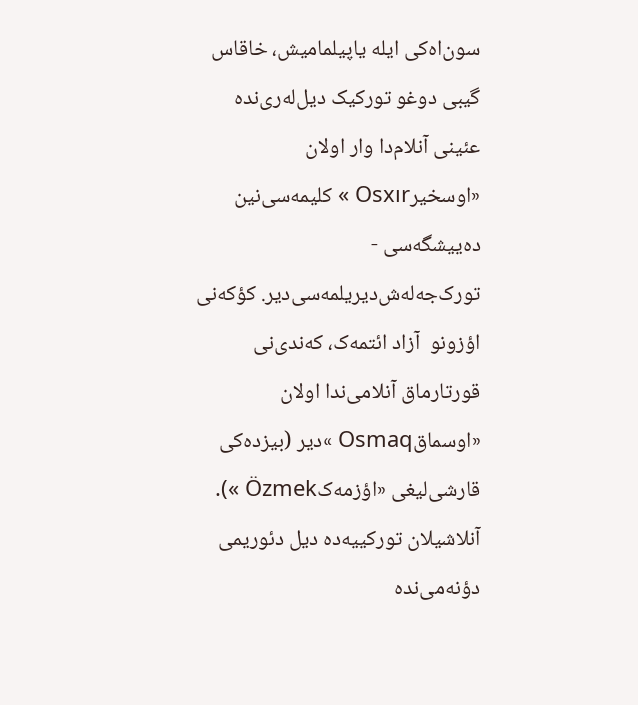سون‌اه‌کی ایله یاپیلمامیش، خاقاس گیبی دوغو تورکیک دیل‌له‌ری‌نده عئینی آنلام‌دا وار اولان «اوسخیرOsxır » کلیمه‌سی‌نین ده‌ییشگه‌سی - تورک‌جه‌له‌ش‌دیریلمه‌سی‌دیر. کؤکه‌نی اؤزونو  آزاد ائتمه‌ک، که‌ندی‌نی قورتارماق آنلامی‌ندا اولان «اوسماقOsmaq »دیر (بیزده‌کی قارشی‌لیغی‌ «اؤزمه‌کÖzmek »). آنلاشیلان تورکییه‌ده دیل دئوریمی دؤنه‌می‌نده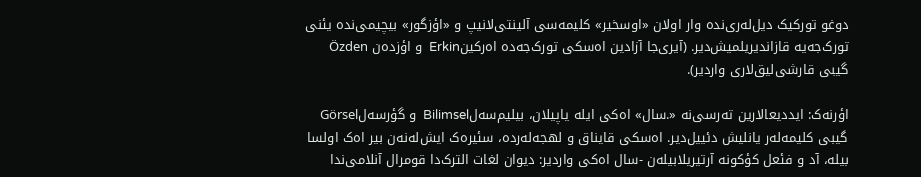دوغو تورکیک دیل‌له‌ری‌نده وار اولان «اوسخیر» کلیمه‌سی آلینتی‌لانیپ و «اؤزگور» بیچیمی‌نده یئنی تورک‌جه‌یه قازاندیریلمیش‌دیر. (آیری‌جا آزاد‌ین اه‌سکی تورک‌جه‌ده ‌اه‌رکینErkin  و اؤزده‌ن Özden گیبی قارشی‌لیق‌لاری واردیر).

اؤرنه‌ک: ایددیعالارین ته‌رسی‌نه «.سال» اه‌کی ایله یاپیلان، بیلیم‌سه‌لBilimsel  و گؤرسه‌لGörsel  گیبی کلیمه‌له‌ر یانلیش دئییل‌دیر. اه‌سکی قایناق‌ و لهجه‌له‌رده، سئیره‌ک ایش‌له‌نه‌ن بیر اه‌ک اولسا بیله، آد و فئعل کؤکونه آرتیریلابیله‌ن -سال اه‌کی واردیر: دیوان لغات الترک‌دا قومرال آنلامی‌ندا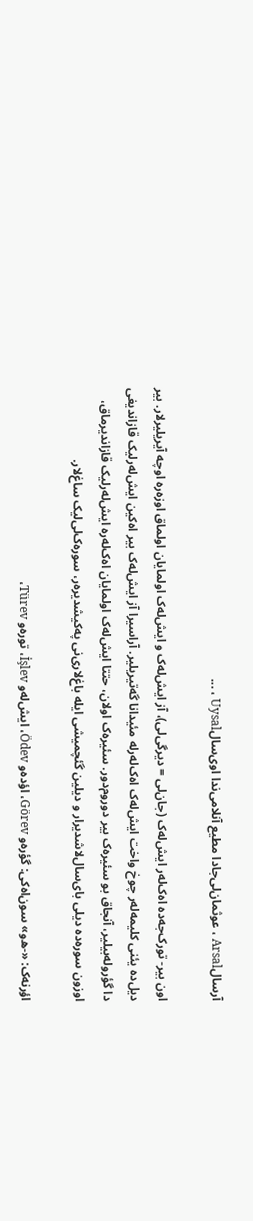آرسالArsal ، عوثمان‌لی‌جادا مطیع آنلامی‌ندا اوی‌سالUysal ، ...

اون بیر- تورک‌جه‌ده اه‌ک‌له‌ر ایش‌له‌ک (جان‌لی = دیرگی‌لی)، آز ایش‌له‌ک و ایش‌له‌ک اولمایان اولماق اوزه‌ره اوچه آیریلیرلار. بیر دیل‌ده یئنی کلیمه‌له‌ر چوخ واخت ایش‌له‌ک اه‌ک‌له‌رله مئیدانا گه‌تیریلیر. آراسیرا آز ایش‌له‌ک بیر اه‌کین ایش‌له‌رلیک قازاندیغی دا گؤروله‌بیلیر، آنجاق بو سئیره‌ک بیر دوروم‌دور. سئیره‌ک اولان، حتتا ایش‌له‌ک اولمایان اه‌ک‌له‌ره ایش‌له‌رلیک قازاندیرماق، اوزون سوره‌ده دیلی بای‌سال‌لاشدیرار و دیلین گئچمیشی ایله باغ‌لاری‌نی په‌کیشدیره‌ر، سوره‌ک‌لی‌لیک ساغ‌لار.

اؤرنه‌ک: «-ه‌و» سون‌اه‌کی: گؤره‌و Görev، اؤده‌و Ödev، ایش‌له‌و İşlev، توره‌و Türev،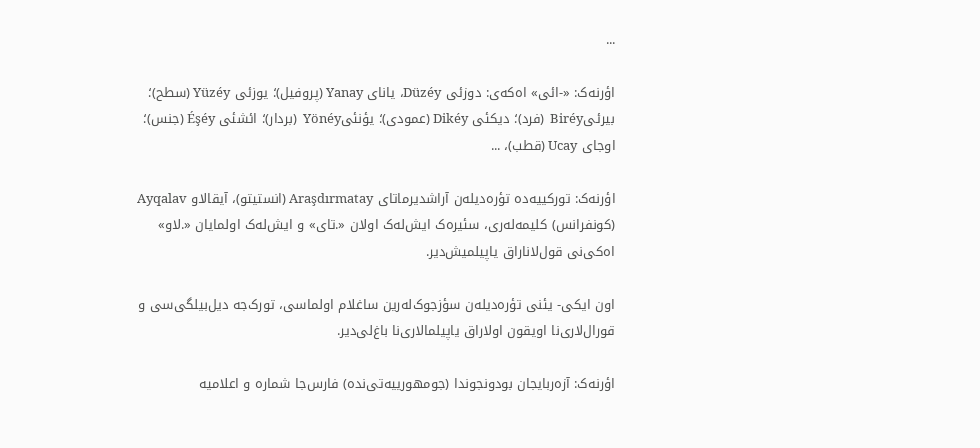...

اؤرنه‌ک: «-ائی» اه‌که‌ی: دوزئی Düzéy، یانای Yanay (پروفیل)؛ یوزئی Yüzéy (سطح)؛ بیرئیBiréy  (فرد)؛ دیکئی Dikéy (عمودی)؛ یؤنئیYönéy  (بردار)؛ ائشئی Éşéy (جنس)؛ اوجای Ucay (قطب)، ...

اؤرنه‌ک: تورکییه‌ده تؤره‌دیله‌ن آراشدیرماتای Araşdırmatay (انستیتو)، آیقالاو Ayqalav (کونفرانس) کلیمه‌له‌ری، سئیره‌ک ایش‌له‌ک اولان «.تای» و ایش‌له‌ک اولمایان «.لاو» اه‌کی‌نی قول‌لاناراق یاپیلمیش‌دیر.

اون ایکی- یئنی تؤره‌دیله‌ن سؤزجوک‌له‌رین ساغلام اولماسی، تورک‌جه دیل‌بیلگی‌سی و قورال‌لاری‌نا اویقون اولاراق یاپیلمالاری‌نا باغ‌لی‌دیر.

اؤرنه‌ک: آزه‌ربایجان بودونجوندا (جومهورییه‌تی‌نده) فارس‌جا شماره و اعلامیه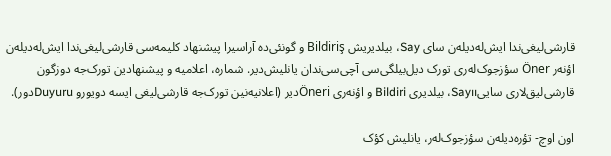قارشی‌لیغی‌‌ندا ایش‌له‌دیله‌ن سای Say، بیلدیریش Bildiriş و گونئی‌ده آراسیرا پیشنهاد کلیمه‌سی قارشی‌لیغی‌‌ندا ایش‌له‌دیله‌ن اؤنه‌ر Öner سؤزجوک‌له‌ری تورک دیل‌بیلگی‌سی آچی‌سی‌ندان یانلیش‌دیر. شماره، اعلامیه و پیشنهادین تورک‌جه دوزگون قارشی‌لیق‌لاری ساییSayıı، بیلدیری Bildiri و اؤنه‌ری Öneriدیر (اعلانیه‌نین تورک‌جه قارشی‌لیغی‌ ایسه دویورو Duyuruدور).

اون اوچ- تؤره‌دیله‌ن سؤزجوک‌له‌ر، یانلیش کؤک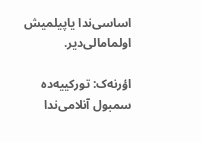اساسی‌ندا یاپیلمیش اولمامالی‌دیر.

اؤرنه‌ک: تورکییه‌ده سمبول آنلامی‌ندا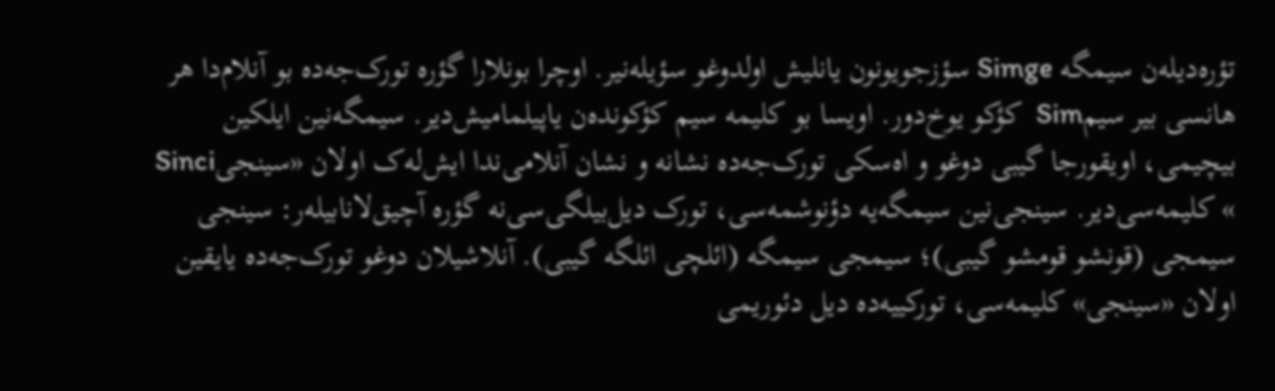تؤره‌دیله‌ن سیمگه Simge سؤزجویونون یانلیش اولدوغو سؤیله‌نیر. اوچرا بونلارا گؤره تورک‌جه‌ده بو آنلام‌دا هر هانسی بیر سیمSim  کؤکو یوخ‌دور. اویسا بو کلیمه سیم کؤکونده‌ن یاپیلمامیش‌دیر. سیمگه‌‌نین ایلکین بیچیمی، اویقورجا گیبی دوغو و اه‌سکی تورک‌جه‌ده نشانه و نشان آنلامی‌ندا ایش‌له‌ک اولان «سینجیSinci » کلیمه‌سی‌دیر. سینجی‌نین سیمگه‌یه دؤنوشمه‌سی، تورک دیل‌بیلگی‌سی‌نه گؤره آچیق‌لانابیله‌ر: سینجی سیمجی (قونشو قومشو گیبی)؛ سیمجی سیمگه (ائلچی ائلگه گیبی). آنلاشیلان دوغو تورک‌جه‌ده یایقین اولان «سینجی» کلیمه‌سی، تورکییه‌ده دیل دئوریمی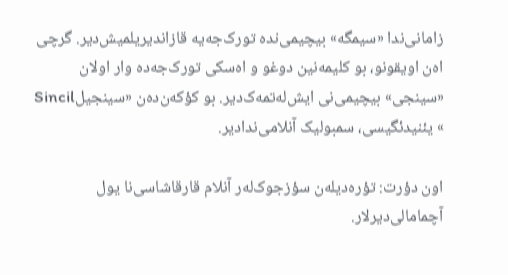زامانی‌ندا «سیمگه» بیچیمی‌نده تورک‌جه‌یه قازاندیریلمیش‌دیر. گرچی اه‌ن اویقونو، بو کلیمه‌نین دوغو و اه‌سکی تورک‌جه‌ده‌ وار اولان «سینجی» بیچیمی‌نی ایش‌له‌تمه‌ک‌دیر. بو کؤکه‌ن‌ده‌ن «سینجیلSincil » یئنیدئگیسی، سمبولیک آنلامی‌ندادیر.

اون دؤرت: تؤره‌دیله‌ن سؤزجوک‌له‌ر آنلام قارقاشاسی‌نا یول آچمامالی‌دیرلار.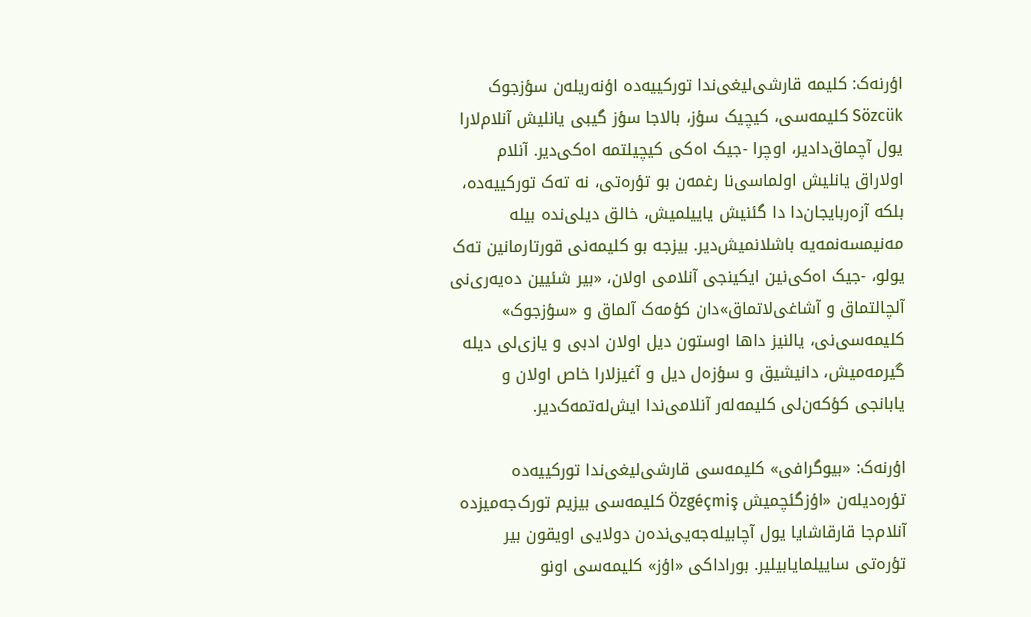اؤرنه‌ک: کلیمه قارشی‌لیغی‌‌ندا تورکییه‌ده اؤنه‌ریله‌ن سؤزجوک Sözcük کلیمه‌سی، کیچیک سؤز، بالاجا سؤز گیبی یانلیش آنلام‌لارا یول آچماق‌دادیر، اوچرا -جیک اه‌کی کیچیلتمه اه‌کی‌دیر. آنلام اولاراق یانلیش اولماسی‌نا رغمه‌ن بو تؤره‌تی، نه ته‌ک تورکییه‌ده، بلکه آزه‌ربایجان‌دا دا گئنیش یاییلمیش، خالق دیلی‌نده بیله مه‌نیمسه‌نمه‌یه باشلانمیش‌دیر. بیزجه بو کلیمه‌نی قورتارمانین ته‌ک یولو، -جیک اه‌کی‌نین ایکینجی آنلامی اولان، «بیر شئیین ده‌یه‌ری‌نی آلچالتماق و آشاغی‌لاتماق»دان کؤمه‌ک آلماق و «سؤزجوک» کلیمه‌سی‌نی، یالنیز داها اوستون دیل اولان اد‌بی و یازی‌لی دیله گیرمه‌میش، دانیشیق و سؤزه‌ل دیل و آغیزلارا خاص اولان و یابانجی کؤکه‌ن‌لی کلیمه‌له‌ر آنلامی‌ندا ایش‌له‌تمه‌ک‌دیر.

اؤرنه‌ک: «بیوگرافی» کلیمه‌سی قارشی‌لیغی‌‌ندا تورکییه‌ده تؤره‌دیله‌ن «اؤزگئچمیش Özgéçmiş کلیمه‌سی بیزیم تورک‌جه‌میزده آنلام‌جا قارقاشایا یول آچابیله‌جه‌یی‌نده‌ن دولایی اویقون بیر تؤره‌تی ساییلمایابیلیر. بوراداکی «اؤز» کلیمه‌سی اونو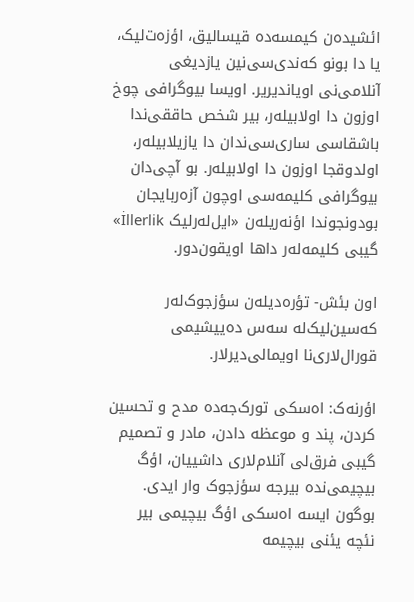ائشیده‌ن کیمسه‌ده قیسالیق، اؤزه‌ت‌لیک، یا دا بونو که‌ندی‌سی‌نین یازدیغی آنلامی‌نی اویاندیریر. اویسا بیوگرافی چوخ اوزون دا اولابیله‌ر، بیر شخص حاققی‌ندا باشقاسی ساری‌سی‌ندان دا یازیلابیله‌ر، اولدوقجا اوزون دا اولابیله‌ر. بو آچی‌دان بیوگرافی کلیمه‌سی اوچون آزه‌ربایجان بودونجوندا اؤنه‌ریله‌ن «ایل‌له‌رلیک İllerlik» گیبی کلیمه‌له‌ر داها اویقون‌دور.

اون بئش- تؤره‌دیله‌ن سؤزجوک‌له‌ر که‌سین‌لیک‌له سه‌س ده‌ییشیمی قورال‌لاری‌نا اویمالی‌دیرلار.

اؤرنه‌ک: اه‌سکی تورک‌جه‌ده مدح و تحسین کردن، پند و موعظه دادن، مادر و تصمیم گیبی فرق‌لی آنلام‌لاری‌ داشییان، اؤگ بیچیمی‌نده بیرجه سؤزجوک وار ایدی. بوگون ایسه اه‌سکی اؤگ بیچیمی بیر نئچه یئنی بیچیمه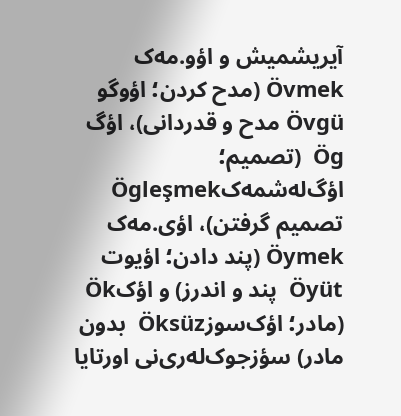آیریشمیش و اؤو.مه‌ک Övmek (مدح کردن؛ اؤوگو Övgü مدح و قدردانی)، اؤگ Ög  (تصمیم؛ اؤگ‌له‌شمه‌کÖgleşmek  تصمیم گرفتن)، اؤی.مه‌ک Öymek (پند دادن؛ اؤیوت Öyüt  پند و اندرز) و اؤکÖk  (مادر؛ اؤک‌سوزÖksüz  بدون مادر) سؤزجوک‌له‌ری‌نی اورتایا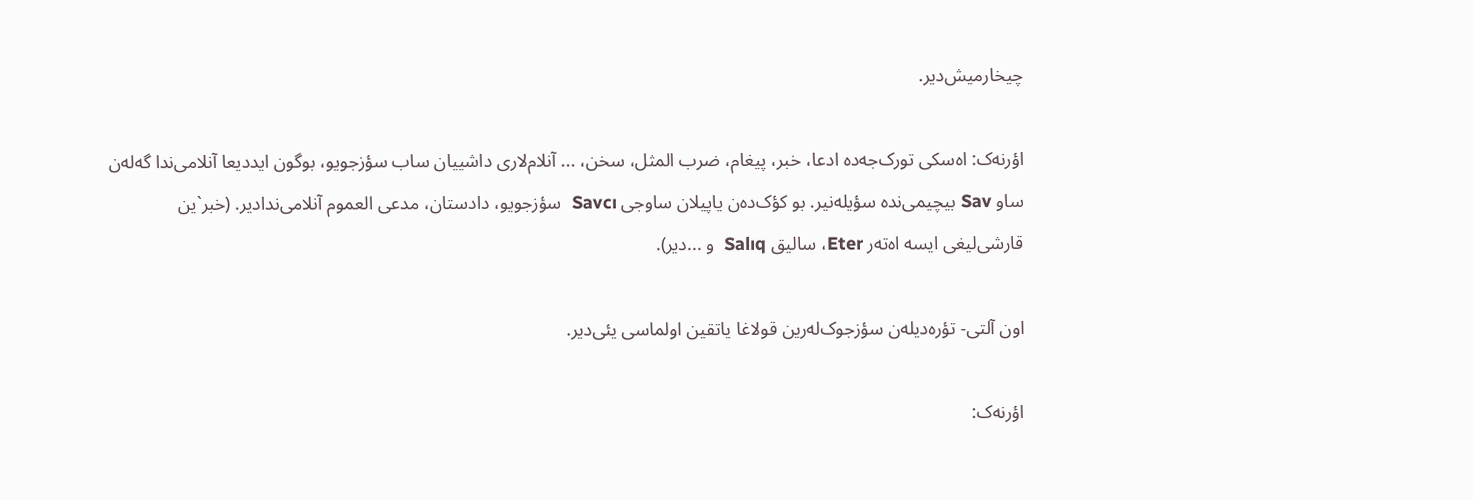چیخارمیش‌دیر.

اؤرنه‌ک: اه‌سکی تورک‌جه‌ده ادعا، خبر، پیغام، ضرب المثل، سخن، ... آنلام‌لاری داشییان ساب سؤزجویو، بوگون ایددیعا آنلامی‌ندا گه‌له‌ن ساو Sav بیچیمی‌نده سؤیله‌نیر. بو کؤک‌ده‌ن یاپیلان ساوجی Savcı  سؤزجویو، دادستان، مدعی العموم آنلامی‌ندادیر. (خبر`ین قارشی‌لیغی‌ ایسه اه‌ته‌ر Eter، سالیق Salıq  و ...دیر).

اون آلتی- تؤره‌دیله‌ن سؤزجوک‌له‌رین قولاغا یاتقین اولماسی یئی‌دیر.

اؤرنه‌ک: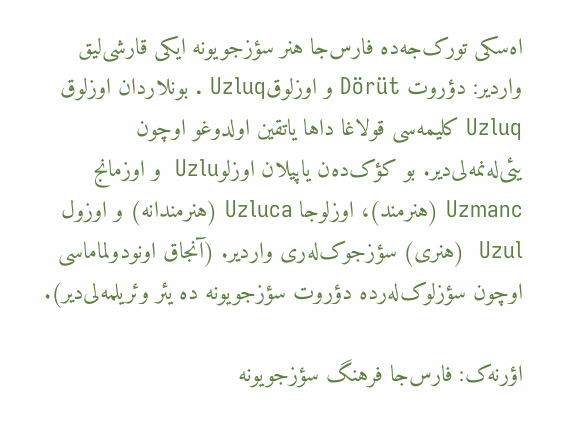اه‌سکی تورک‌جه‌ده فارس‌جا هنر سؤزجویونه ایکی قارشی‌لیق واردیر: دؤروت Dörüt و اوزلوقUzluq . بونلاردان اوزلوق Uzluq کلیمه‌سی قولاغا داها یاتقین اولدوغو اوچون یئی‌له‌نمه‌لی‌دیر. بو کؤک‌ده‌ن یاپیلان اوزلوUzlu  و اوزمانج Uzmanc (هنرمند)، اوزلوجا Uzluca (هنرمندانه) و اوزول Uzul  (هنری) سؤزجوک‌له‌ری واردیر. (آنجاق اونودولماماسی اوچون سؤزلوک‌له‌رده دؤروت سؤزجویونه ده یئر وئریلمه‌لی‌دیر).

اؤرنه‌ک: فارس‌جا فرهنگ سؤزجویونه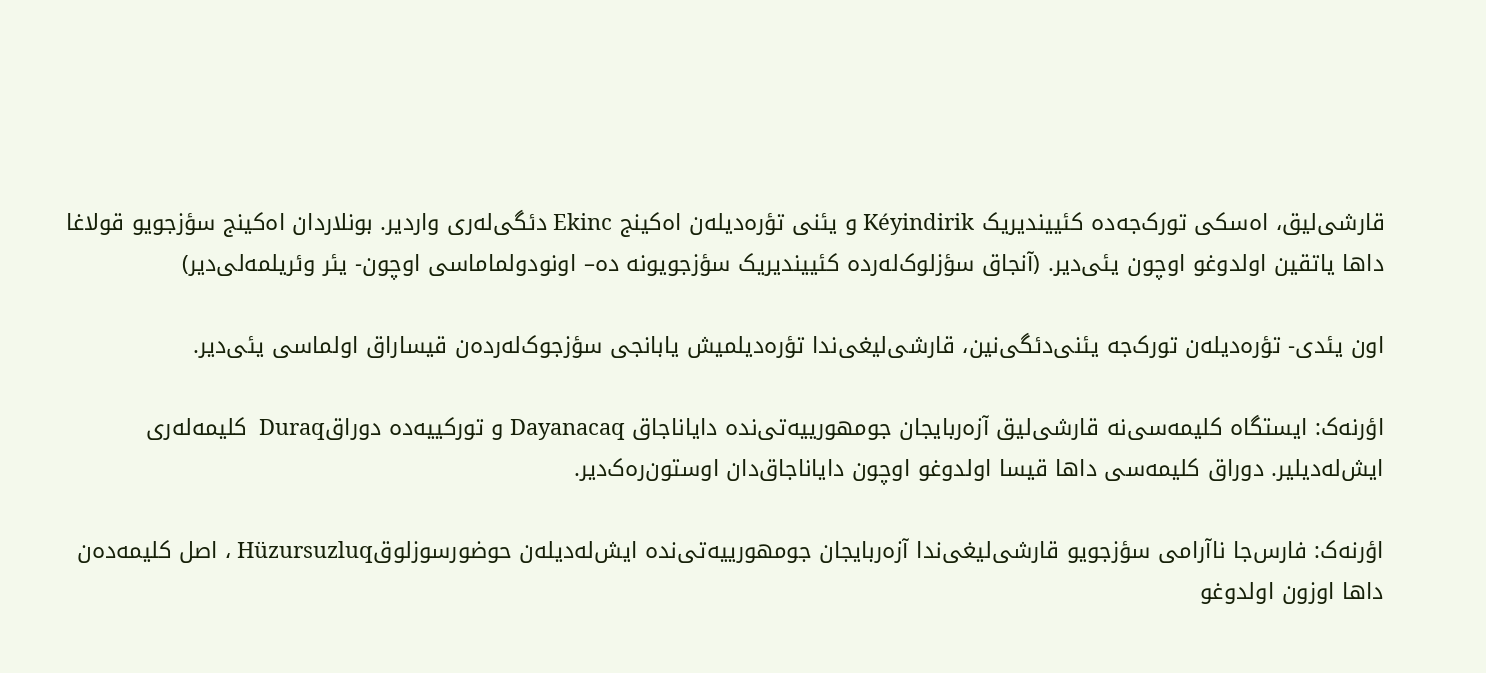قارشی‌لیق، اه‌سکی تورک‌جه‌ده کئییندیریک Kéyindirik و یئنی تؤره‌دیله‌ن اه‌کینج Ekinc دئگی‌له‌ری واردیر. بونلاردان اه‌کینج سؤزجویو قولاغا داها یاتقین اولدوغو اوچون یئی‌دیر. (آنجاق سؤزلوک‌له‌رده کئییندیریک سؤزجویونه ده– اونودولماماسی اوچون- یئر وئریلمه‌لی‌دیر)

اون یئدی- تؤره‌دیله‌ن تورک‌جه یئنی‌دئگی‌نین، قارشی‌لیغی‌‌ندا تؤره‌دیلمیش یابانجی سؤزجوک‌له‌رده‌ن قیساراق اولماسی یئی‌دیر.

اؤرنه‌ک: ایستگاه کلیمه‌سی‌نه قارشی‌لیق آزه‌ربایجان جومهورییه‌تی‌نده دایاناجاق Dayanacaq و تورکییه‌ده دوراقDuraq  کلیمه‌له‌ری ایش‌له‌دیلیر. دوراق کلیمه‌سی داها قیسا اولدوغو اوچون دایاناجاق‌دان اوستون‌ره‌ک‌دیر.

اؤرنه‌ک: فارس‌جا ناآرامی سؤزجویو قارشی‌لیغی‌‌ندا آزه‌ربایجان جومهورییه‌تی‌نده ایش‌له‌دیله‌ن حوضورسوزلوقHüzursuzluq ، اصل کلیمه‌ده‌ن داها اوزون اولدوغو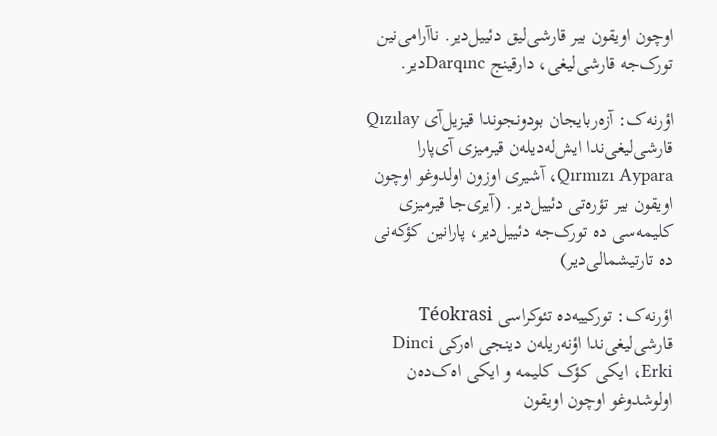اوچون اویقون بیر قارشی‌لیق دئییل‌دیر. ناآرامی‌نین تورک‌جه قارشی‌لیغی‌، دارقینج Darqıncدیر.

اؤرنه‌ک: آزه‌ربایجان بودونجوندا قیزیل‌آی Qızılay قارشی‌لیغی‌‌ندا ایش‌له‌دیله‌ن قیرمیزی آی‌پارا Qırmızı Aypara، آشیری اوزون اولدوغو اوچون اویقون بیر تؤره‌تی دئییل‌دیر. (آیری‌جا قیرمیزی کلیمه‌سی ده تورک‌جه دئییل‌دیر، پارانین کؤکه‌نی ده تارتیشمالی‌دیر)

اؤرنه‌ک: تورکییه‌ده تئوکراسی Téokrasi قارشی‌لیغی‌ندا اؤنه‌ریله‌ن دینجی اه‌رکی Dinci Erki، ایکی کؤک کلیمه و ایکی اه‌ک‌ده‌ن اولوشدوغو اوچون اویقون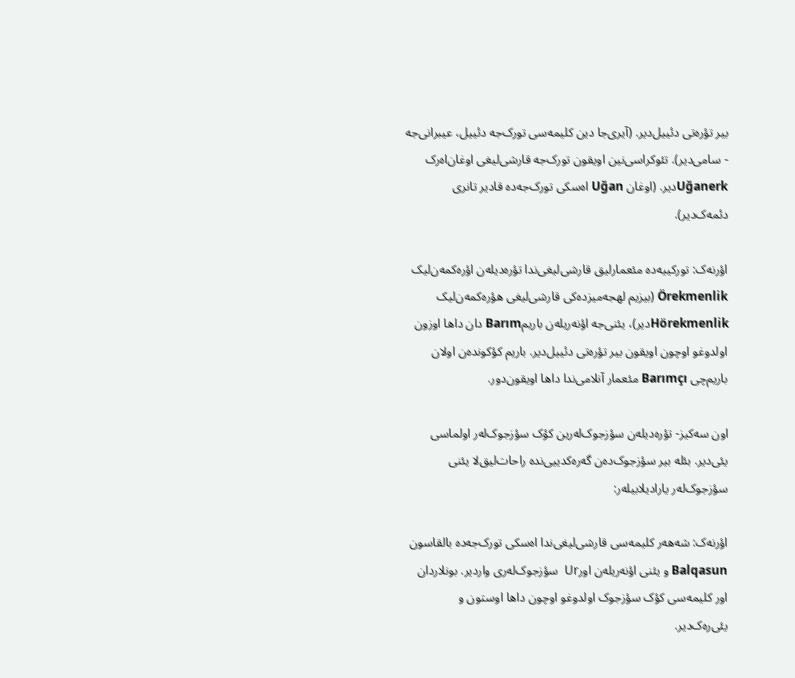بیر تؤره‌تی دئییل‌دیر. (آیری‌جا دین کلیمه‌سی تورک‌جه دئییل، عیبرانی‌جه‌ - سامی‌دیر). تئوکراسی‌نین اویقون تورک‌جه قارشی‌لیغی‌ اوغان‌اه‌رک Uğanerkدیر. (اوغان Uğan اه‌سکی تورک‌جه‌ده قادیر تانری دئمه‌ک‌دیر).

اؤرنه‌ک: تورکییه‌ده مئعمارلیق قارشی‌لیغی‌ندا تؤره‌دیله‌ن اؤره‌کمه‌ن‌لیک Örekmenlik (بیزیم لهجه‌میزده‌کی قارشی‌لیغی‌ هؤره‌کمه‌ن‌لیک Hörekmenlikدیر)، یئنی‌جه اؤنه‌ریله‌ن باریمBarım دان داها اوزون اولدوغو اوچون اویقون بیر تؤره‌تی دئییل‌دیر. باریم کؤکونده‌ن اولان باریم‌چی Barımçı مئعمار آنلامی‌ندا داها اویقون‌دور.

اون سه‌کیز- تؤره‌دیله‌ن سؤزجوک‌له‌رین کؤک سؤزجوک‌له‌ر اولماسی یئی‌دیر. بئله بیر سؤزجوک‌ده‌ن گه‌ره‌کدییی‌نده راحات‌لیق‌لا یئنی سؤزجوک‌له‌ر یارادیلابیله‌ر:

اؤرنه‌ک: شه‌هه‌ر کلیمه‌سی قارشی‌لیغی‌ندا اه‌سکی تورک‌جه‌ده بالقاسون Balqasun و یئنی اؤنه‌ریله‌ن اورUr  سؤزجوک‌له‌ری واردیر. بونلاردان اور کلیمه‌سی کؤک سؤزجوک اولدوغو اوچون داها اوستون و یئی‌ره‌ک‌دیر.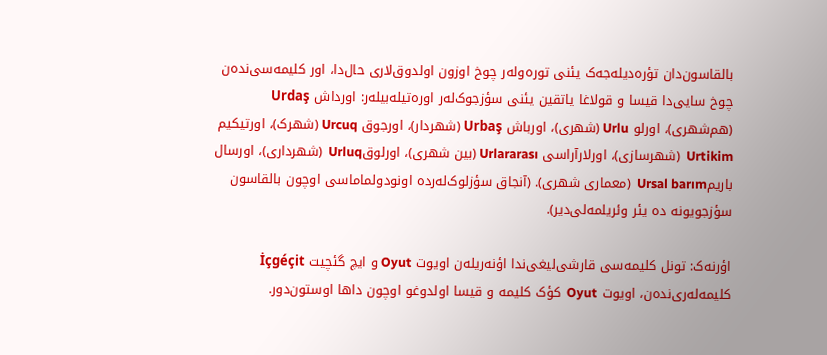بالقاسون‌دان تؤره‌دیله‌جه‌ک یئنی توره‌وله‌ر چوخ اوزون اولدوق‌لاری حال‌دا، اور کلیمه‌سی‌نده‌ن چوخ سایی‌دا قیسا و قولاغا یاتقین یئنی سؤزجوک‌له‌ر اوره‌تیله‌بیله‌ر: اورداش Urdaş (هم‌شهری)، اورلو Urlu (شهری)، اورباش Urbaş (شهردار)، اورجوق Urcuq (شهرک)، اورتیکیم Urtikim  (شهرسازی)، اورلارآراسی Urlararası (بین شهری)، اورلوقUrluq  (شهرداری)، اورسال باریمUrsal barım  (معماری شهری). (آنجاق سؤزلوک‌له‌رده اونودولماماسی اوچون بالقاسون سؤزجویونه ده یئر وئریلمه‌لی‌دیر).

اؤرنه‌ک: تونل کلیمه‌سی قارشی‌لیغی‌ندا اؤنه‌ریله‌ن اویوت Oyut و ایچ گئچیت İçgéçit کلیمه‌له‌ری‌نده‌ن، اویوت Oyut  کؤک کلیمه و قیسا اولدوغو اوچون داها اوستون‌دور.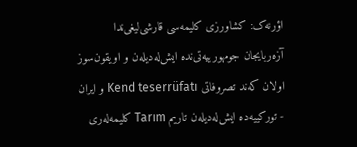اؤرنه‌ک: کشاورزی کلیمه‌سی قارشی‌لیغی‌ندا آزه‌ربایجان جومهورییه‌تی‌نده ایش‌له‌دیله‌ن و اویقون‌سوز اولان که‌ند تصروفاتی Kend teserrüfatı و ایران - تورکییه‌ده ایش‌له‌دیله‌ن تاریم Tarım کلیمه‌له‌ری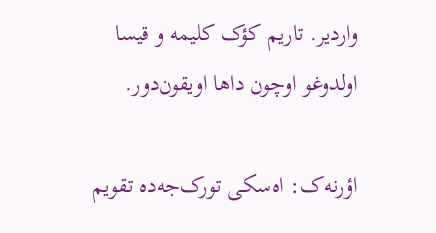واردیر. تاریم کؤک کلیمه و قیسا اولدوغو اوچون داها اویقون‌دور.

اؤرنه‌ک: اه‌سکی تورک‌جه‌ده تقویم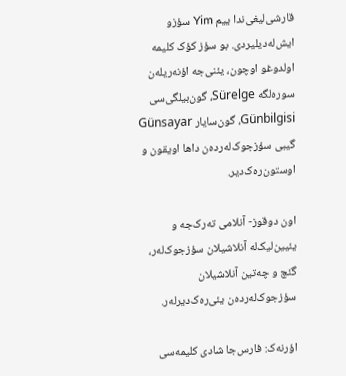قارشی‌لیغی‌ندا ییم Yim سؤزو ایش‌له‌دیلیردی. بو سؤز کؤک کلیمه اولدوغو اوچون، یئنی‌جه اؤنه‌ریله‌ن سوره‌لگه Sürelge، گون‌بیلگی‌سی Günbilgisi، گون‌سایار Günsayar  گیبی سؤزجوک‌له‌رده‌ن داها اویقون و اوستون‌ره‌ک‌دیر.

اون دوقوز- آنلامی ته‌رک‌جه و یئیین‌لیک‌له آنلاشیلان سؤزجوک‌له‌ر، گئچ و چه‌تین آنلاشیلان سؤزجوک‌له‌رده‌ن یئی‌ره‌ک‌دیرله‌ر.

اؤرنه‌ک: فارس‌جا شادی کلیمه‌سی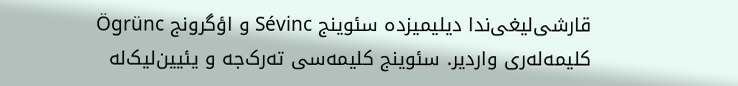قارشی‌لیغی‌ندا دیلیمیزده سئوینج Sévinc و اؤگرونج Ögrünc کلیمه‌له‌ری واردیر. سئوینج کلیمه‌سی ته‌رک‌جه و یئیین‌لیک‌له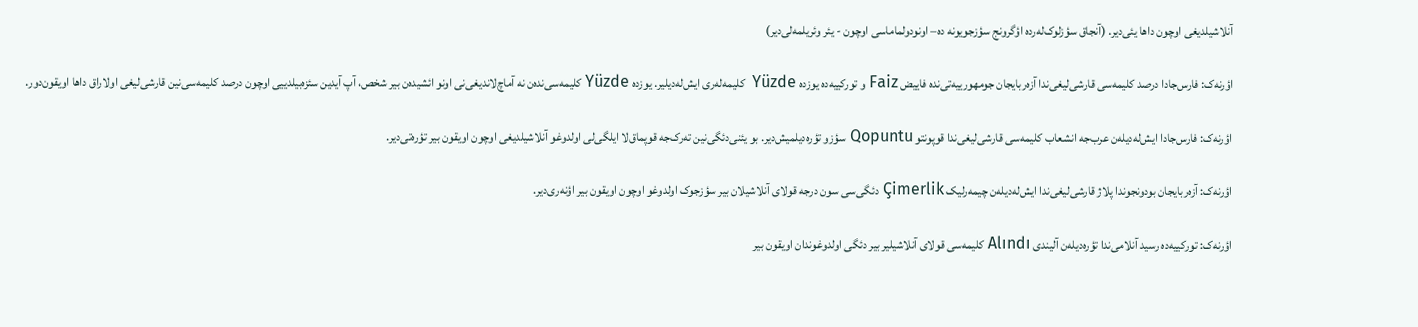آنلاشیلدیغی اوچون داها یئی‌دیر. (آنجاق سؤزلوک‌له‌رده اؤگرونج سؤزجویونه ده– اونودولماماسی اوچون - یئر وئریلمه‌لی‌دیر)

اؤرنه‌ک: فارس‌جادا درصد کلیمه‌سی قارشی‌لیغی‌ندا آزه‌ربایجان جومهورییه‌تی‌نده فاییض Faiz و تورکییه‌ده یوزده Yüzde  کلیمه‌له‌ری ایش‌له‌دیلیر. یوزده Yüzde کلیمه‌سی‌نده‌ن نه آماچ‌لاندیغی‌نی اونو ائشیده‌ن بیر شخص، آپ آیدین سئزه‌بیلدییی اوچون درصد کلیمه‌سی‌نین قارشی‌لیغی‌ اولاراق داها اویقون‌دور.

اؤرنه‌ک: فارس‌جادا ایش‌له‌دیله‌ن عرب‌جه انشعاب کلیمه‌سی قارشی‌لیغی‌ندا قوپونتو Qopuntu سؤزو تؤره‌دیلمیش‌دیر. بو یئنی‌دئگی‌نین ته‌رک‌جه قوپماق‌لا ایلگی‌لی اولدوغو آنلاشیلدیغی اوچون اویقون بیر تؤره‌تی‌دیر.

اؤرنه‌ک: آزه‌ربایجان بودونجوندا پلاژ قارشی‌لیغی‌ندا ایش‌له‌دیله‌ن چیمه‌رلیک Çimerlik دئگی‌سی سون درجه قولای آنلاشیلان بیر سؤزجوک اولدوغو اوچون اویقون بیر اؤنه‌ری‌دیر.

اؤرنه‌ک: تورکییه‌ده رسید آنلامی‌ندا تؤره‌دیله‌ن آلیندی Alındı کلیمه‌سی قولای آنلاشیلیر بیر دئگی اولدوغوندان اویقون بیر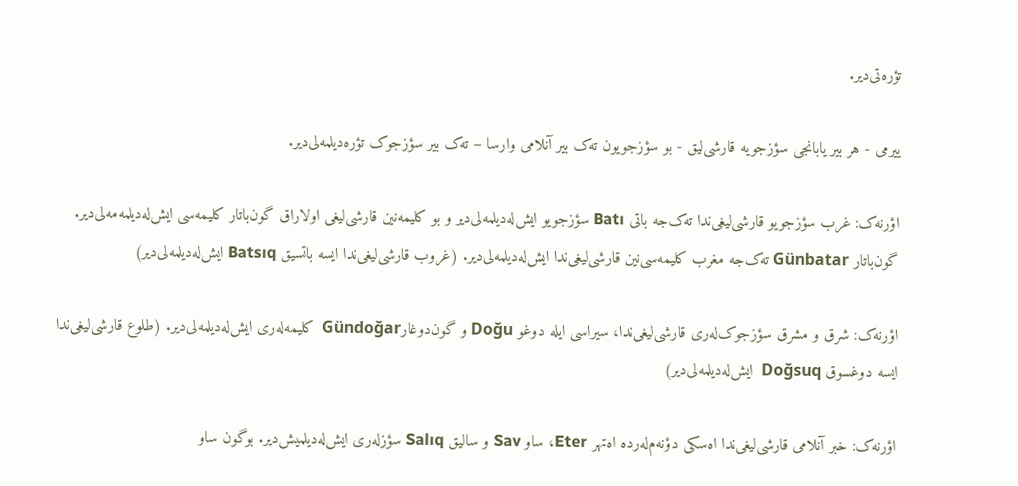تؤره‌تی‌دیر.

ییرمی - هر بیر یابانجی سؤزجویه قارشی‌لیق - بو سؤزجویون ته‌ک بیر آنلامی وارسا – ته‌ک بیر سؤزجوک تؤره‌دیلمه‌لی‌دیر.

اؤرنه‌ک: غرب سؤزجویو قارشی‌لیغی‌ندا ته‌ک‌جه باتی Batı سؤزجویو ایش‌له‌دیلمه‌لی‌دیر و بو کلیمه‌نین قارشی‌لیغی‌ اولاراق گون‌باتار کلیمه‌سی ایش‌له‌دیلمه‌مه‌لی‌دیر. گون‌باتار Günbatar ته‌ک‌جه مغرب کلیمه‌سی‌نین قارشی‌لیغی‌ندا ایش‌له‌دیلمه‌‌لی‌دیر. (غروب قارشی‌لیغی‌ندا ایسه باتسیق Batsıq ایش‌له‌دیلمه‌لی‌دیر)

اؤرنه‌ک: شرق و مشرق سؤزجوک‌له‌ری قارشی‌لیغی‌ندا، سیراسی ایله دوغو Doğu و گون‌دوغارGündoğar  کلیمه‌له‌ری ایش‌له‌دیلمه‌لی‌دیر. (طلوع قارشی‌لیغی‌ندا ایسه دوغسوق Doğsuq  ایش‌له‌دیلمه‌لی‌دیر)

اؤرنه‌ک: خبر آنلامی قارشی‌لیغی‌ندا اه‌سکی دؤنه‌م‌له‌رده اه‌تهر Eter، ساو Sav و سالیق Salıq سؤزله‌ری ایش‌له‌دیلمیش‌دیر. بوگون ساو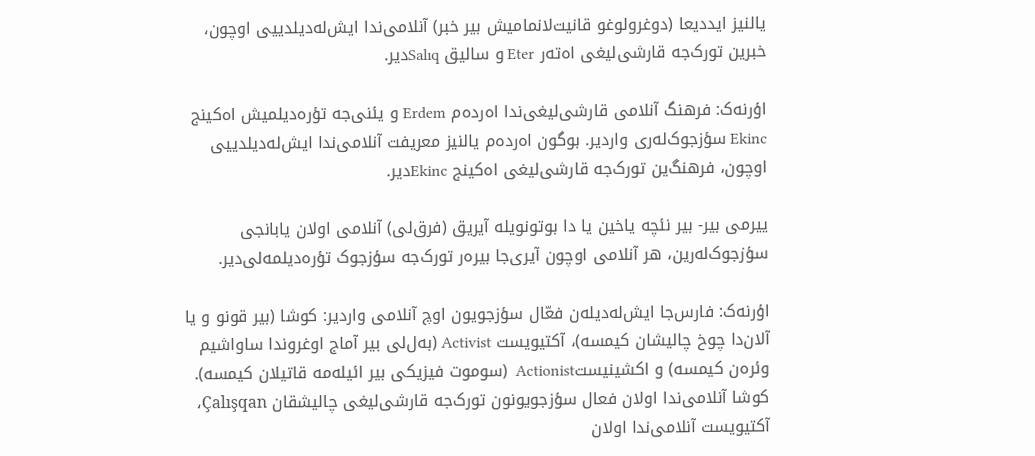یالنیز ایددیعا (دوغرولوغو قانیت‌لانمامیش بیر خبر) آنلامی‌ندا ایش‌له‌دیلدییی اوچون، خبرین تورک‌جه قارشی‌لیغی‌ اه‌ته‌ر Eter و سالیق Salıqدیر.

اؤرنه‌ک: فرهنگ آنلامی قارشی‌لیغی‌ندا اه‌رده‌م Erdem و یئنی‌جه تؤره‌دیلمیش اه‌کینج Ekinc سؤزجوک‌له‌ری واردیر. بوگون اه‌رده‌م یالنیز معریفت آنلامی‌ندا ایش‌له‌دیلدییی اوچون، فرهنگ‌ین تورک‌جه قارشی‌لیغی‌ اه‌کینج Ekincدیر.

ییرمی بیر- بیر نئچه یاخین یا دا بوتونویله آیریق (فرق‌لی) آنلامی اولان یابانجی سؤزجوک‌له‌رین، هر آنلامی اوچون آیری‌جا بیره‌ر تورک‌جه سؤزجوک تؤره‌دیلمه‌لی‌دیر.

اؤرنه‌ک: فارس‌جا ایش‌له‌دیله‌ن فعّال سؤزجویون اوچ آنلامی واردیر: کوشا (بیر قونو و یا آلان‌دا چوخ چالیشان کیمسه)، آکتیویست Activist (به‌ل‌لی بیر آماج اوغروندا ساواشیم وئره‌ن کیمسه) و اکشینیستActionist  (سوموت فیزیکی بیر ائیله‌مه قاتیلان کیمسه). کوشا آنلامی‌ندا اولان فعال سؤزجویونون تورک‌جه قارشی‌لیغی‌ چالیشقان Çalışqan، آکتیویست آنلامی‌ندا اولان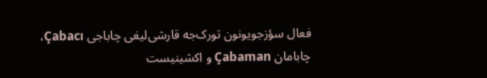فعال سؤزجویونون تورک‌جه قارشی‌لیغی‌ چاباجی Çabacı، چابامان Çabaman و اکشینیست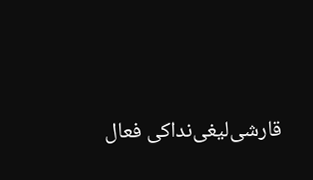قارشی‌لیغی‌نداکی فعال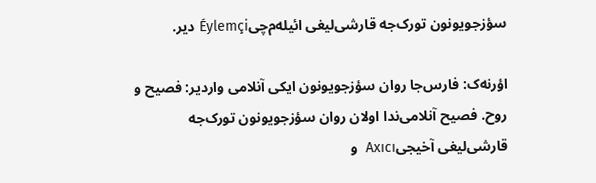سؤزجویونون تورک‌جه قارشی‌لیغی‌ ائیله‌م‌چیÉylemçi دیر.

اؤرنه‌ک: فارس‌جا روان سؤزجویونون ایکی آنلامی واردیر: فصیح و روح. فصیح آنلامی‌ندا اولان روان سؤزجویونون تورک‌جه قارشی‌لیغی‌ آخیجیAxıcı  و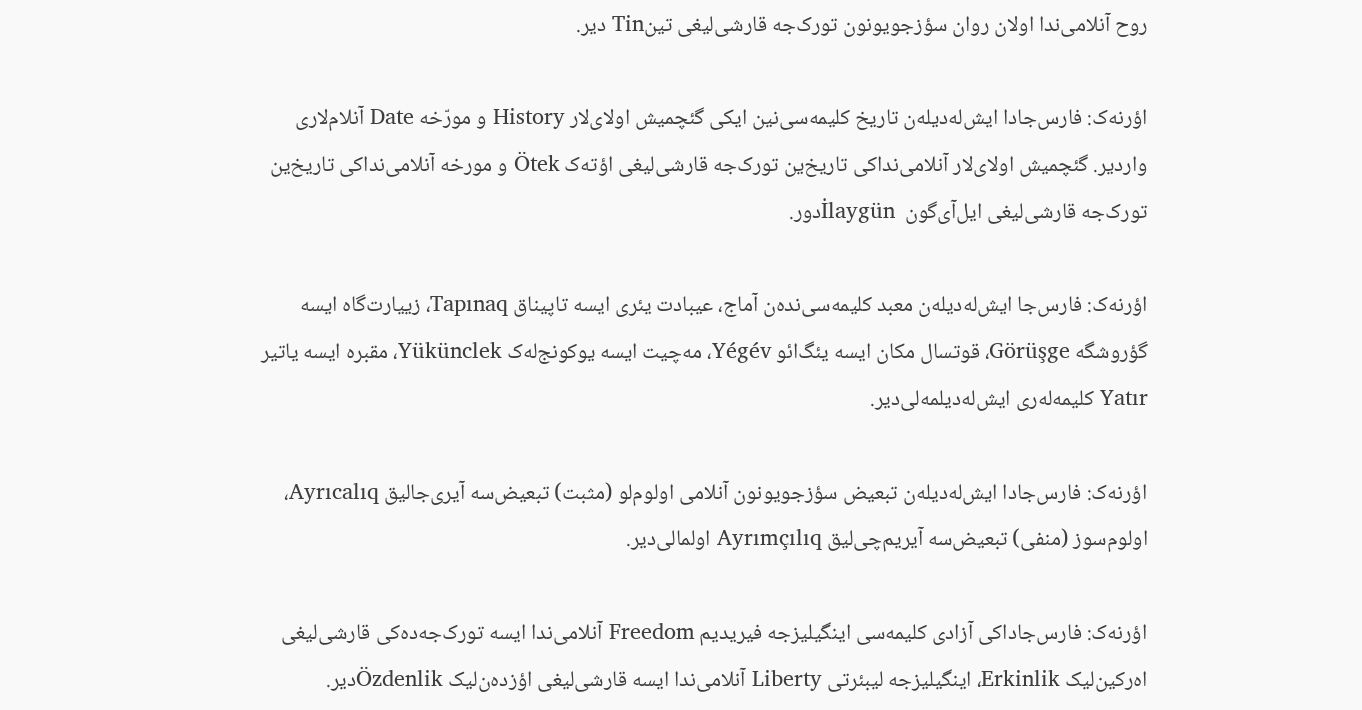روح آنلامی‌ندا اولان روان سؤزجویونون تورک‌جه قارشی‌لیغی‌ تینTin دیر.

اؤرنه‌ک: فارس‌جادا ایش‌له‌دیله‌ن تاریخ کلیمه‌سی‌نین ایکی گئچمیش اولای‌لار History و مورّخه Date آنلام‌لاری واردیر. گئچمیش اولای‌لار آنلامی‌نداکی تاریخ‌ین تورک‌جه قارشی‌لیغی‌ اؤته‌ک Ötek و مورخه آنلامی‌نداکی تاریخ‌ین تورک‌جه قارشی‌لیغی‌ ایل‌آی‌گون  İlaygünدور.

اؤرنه‌ک: فارس‌جا ایش‌له‌دیله‌ن معبد کلیمه‌سی‌نده‌ن آماج، عیبادت یئری ایسه تاپیناق Tapınaq، زییارت‌گاه ایسه گؤروشگه Görüşge، قوتسال مکان ایسه یئگ‌ائو Yégév، مه‌چیت ایسه‌ یوکونج‌له‌ک Yükünclek، مقبره ایسه یاتیر Yatır کلیمه‌له‌ری ایش‌له‌دیلمه‌لی‌دیر.

اؤرنه‌ک: فارس‌جادا ایش‌له‌دیله‌ن تبعیض سؤزجویونون آنلامی اولوم‌لو (مثبت) تبعیض‌سه آیری‌جالیق Ayrıcalıq، اولوم‌سوز (منفی) تبعیض‌سه آیریم‌چی‌لیق Ayrımçılıq اولمالی‌دیر.

اؤرنه‌ک: فارس‌جاداکی آزادی کلیمه‌سی اینگیلیزجه فیریدیم Freedom آنلامی‌ندا ایسه تورک‌جه‌ده‌کی قارشی‌لیغی‌ اه‌رکین‌لیک Erkinlik، اینگیلیزجه لیبئرتی Liberty آنلامی‌ندا ایسه قارشی‌لیغی‌ اؤزده‌ن‌لیک ‌Özdenlikدیر.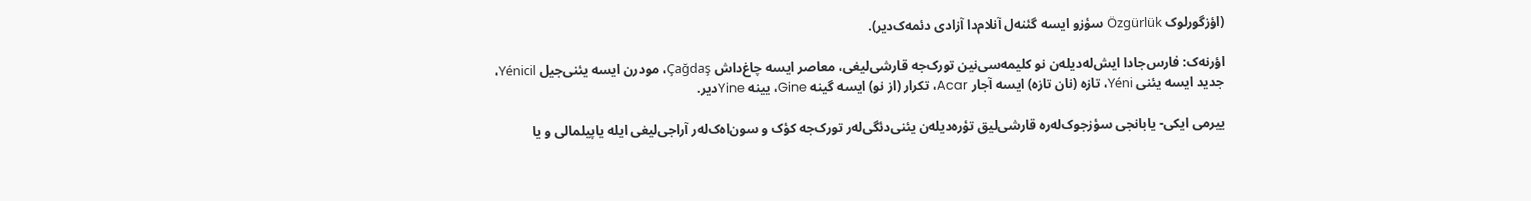(اؤزگورلوک Özgürlük سؤزو ایسه گئنه‌ل آنلام‌دا آزادی دئمه‌ک‌دیر).

اؤرنه‌ک: فارس‌جادا ایش‌له‌دیله‌ن نو کلیمه‌سی‌نین تورک‌جه قارشی‌لیغی‌، معاصر ایسه چاغ‌داش Çağdaş، مودرن ایسه یئنی‌جیل Yénicil، جدید ایسه یئنی Yéni، تازه (نان تازه) ایسه آجار Acar، تکرار (از نو) ایسه گینه Gine، یینه ‌Yineدیر.

ییرمی ایکی- یابانجی سؤزجوک‌له‌ره قارشی‌لیق تؤره‌دیله‌ن یئنی‌دئگی‌له‌ر تورک‌جه کؤک و سون‌اه‌ک‌له‌ر آراجی‌لیغی ایله یاپیلمالی و یا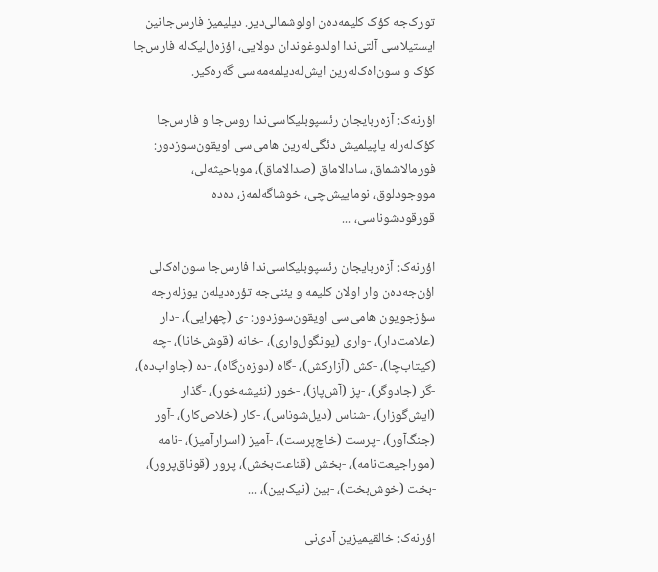تورک‌جه کؤک کلیمه‌ده‌ن اولوشمالی‌دیر. دیلیمیز فارس‌جانین ایستیلاسی آلتی‌ندا اولدوغوندان دولایی، اؤزه‌ل‌لیک‌له فارس‌جا کؤک و سون‌اه‌ک‌له‌رین ایش‌له‌دیلمه‌مه‌سی گه‌ره‌کیر.

اؤرنه‌ک: آزه‌ربایجان رئسپوبلیکاسی‌ندا روس‌جا و فارس‌جا کؤک‌له‌رله یاپیلمیش دئگی‌له‌رین هامی‌سی اویقون‌سوزدور: فورمالاشماق، سادالاماق (صدالاماق)، موباحیثه‌لی، مووجودلوق، نوماییش‌چی، خوشاگه‌لمه‌ز، ده‌ده قورقودشوناسی، ...

اؤرنه‌ک: آزه‌ربایجان رئسپوبلیکاسی‌ندا فارس‌جا سون‌اه‌ک‌لی اؤن‌جه‌ده‌ن وار اولان کلیمه و یئنی‌جه تؤره‌دیله‌ن یوزله‌رجه سؤزجویون هامی‌سی اویقون‌سوزدور: -ی (چهرایی)، -دار (علامت‌دار)، -واری (یونگول‌واری)، -خانه (قوش‌خانا)، -چه (کیتاب‌چا)، -کش (آزارکش)، -گاه (دوزه‌ن‌گاه)، -ده (جاواب‌ده)، -گر (جادوگر)، -پز (آش‌پاز)، -خور (نئیشه‌خور)، -گذار (ایش‌گوزار)، -شناس (دیل‌شوناس)، -کار (خلاص‌کار)، -آور (جنگ‌آو‌ر)، -پرست (خاچ‌پر‌ست)، -آمیز (اسرارآمیز)، -نامه (موراجیعت‌نامه)، -بخش (قناعت‌بخش)، پرور (قوناق‌پرو‌ر)، -بخت (خوش‌بخت)، -بین (نیک‌بین)، ...

اؤرنه‌ک: خالقیمیزین آدی‌نی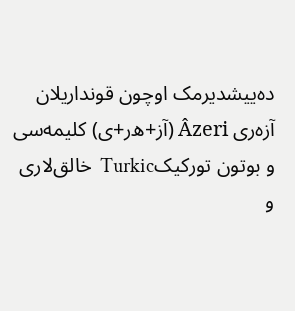ده‌ییشدیرمک اوچون قونداریلان آزه‌ری Âzeri (آز+ه‌ر+ی) کلیمه‌سی و بوتون تورکیکTurkic  خالق‌لاری و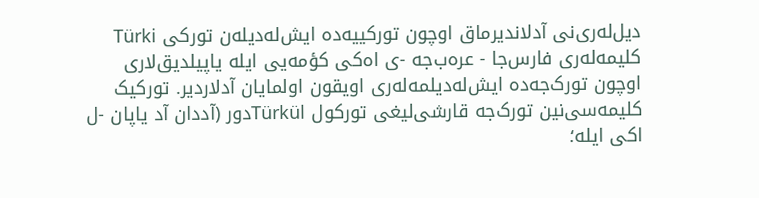دیل‌له‌ری‌نی آدلاندیرماق اوچون تورکییه‌ده ایش‌له‌دیله‌ن تورکی Türki  کلیمه‌له‌ری فارس‌جا - عره‌ب‌جه -ی اه‌کی کؤمه‌یی ایله یاپیلدیق‌لاری اوچون تورک‌جه‌ده ایش‌له‌دیلمه‌له‌ری اویقون اولمایان آدلاردیر. تورکیک کلیمه‌سی‌نین تورک‌جه قارشی‌لیغی‌ تورکول Türkülدور (آددان آد یاپان -ل اکی ایله؛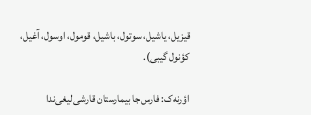قیزیل، یاشیل، سوتول، باشیل، قومول، اوسول، آغیل، کؤنول گیبی).

اؤرنه‌ک: فارس‌جا بیمارستان قارشی‌لیغی‌ندا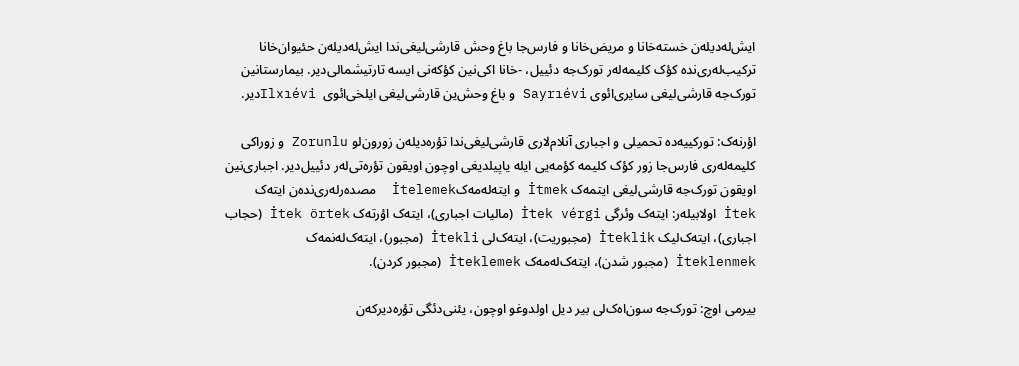ایش‌له‌دیله‌ن خسته‌خانا و مریض‌خانا و فارس‌جا باغ وحش قارشی‌لیغی‌ندا ایش‌له‌دیله‌ن حئیوان‌خانا ترکیب‌له‌ری‌نده کؤک کلیمه‌له‌ر تورک‌جه دئییل، -خانا اکی‌نین کؤکه‌نی ایسه تارتیشمالی‌دیر. بیمارستانین تورک‌جه قارشی‌لیغی‌ سایری‌ائوی Sayrıévi و باغ وحش‌ین قارشی‌لیغی‌ ایلخی‌ائوی  Ilxıéviدیر.

اؤرنه‌ک: تورکییه‌ده تحمیلی و اجباری آنلام‌لاری قارشی‌لیغی‌ندا تؤره‌دیله‌ن زورون‌لو Zorunlu و زوراکی کلیمه‌له‌ری فارس‌جا زور کؤک کلیمه کؤمه‌یی ایله یاپیلدیغی اوچون اویقون تؤره‌تی‌له‌ر دئییل‌دیر. اجباری‌نین اویقون تورک‌جه قارشی‌لیغی‌ ایتمه‌ک İtmek و ایته‌له‌مه‌کİtelemek  مصده‌رله‌ری‌نده‌ن ایته‌ک İtek اولابیله‌ر: ایته‌ک وئرگی İtek vérgi (مالیات اجباری)، ایته‌ک اؤرته‌ک İtek örtek (حجاب اجباری)، ایته‌ک‌لیک İteklik (مجبوریت)، ایته‌ک‌لی İtekli (مجبور)، ایته‌ک‌له‌نمه‌ک İteklenmek (مجبور شدن)، ایته‌ک‌له‌مه‌ک İteklemek (مجبور کردن).

ییرمی اوچ: تورک‌جه سون‌اه‌ک‌لی بیر دیل اولدوغو اوچون، یئنی‌دئگی تؤره‌دیرکه‌ن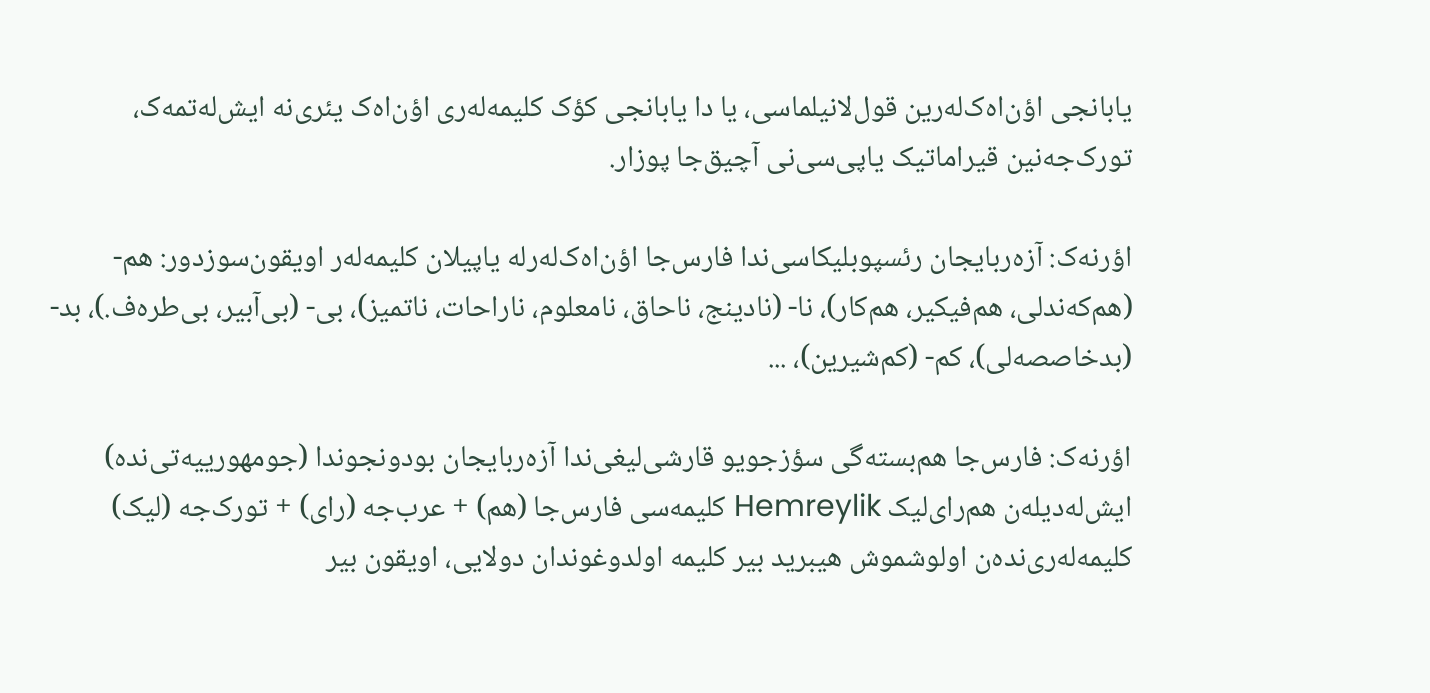یابانجی اؤن‌اه‌ک‌له‌رین قول‌لانیلماسی، یا دا یابانجی کؤک کلیمه‌له‌ری اؤن‌اه‌ک یئری‌نه ایش‌له‌تمه‌ک، تورک‌جه‌نین قیراماتیک یاپی‌سی‌نی آچیق‌جا پوزار.

اؤرنه‌ک: آزه‌ربایجان رئسپوبلیکاسی‌ندا فارس‌جا اؤن‌اه‌ک‌له‌رله یاپیلان کلیمه‌له‌ر اویقون‌سوزدور: هم- (هم‌که‌ندلی، هم‌فیکیر، هم‌کار)، نا- (نادینج، ناحاق، نامعلوم، ناراحات، ناتمیز)، بی- (بی‌آبیر، بی‌طره‌ف.)، بد- (بدخاصصه‌لی)، کم- (کم‌شیرین)، ...

اؤرنه‌ک: فارس‌جا هم‌بسته‌گی سؤزجویو قارشی‌لیغی‌ندا آزه‌ربایجان بودونجوندا (جومهورییه‌تی‌نده) ایش‌له‌دیله‌ن هم‌رای‌لیک Hemreylik کلیمه‌سی فارس‌جا (هم) + عر‌ب‌جه (رای) + تورک‌جه (لیک) کلیمه‌له‌ری‌نده‌ن اولوشموش هیبرید بیر کلیمه اولدوغوندان دولایی، اویقون بیر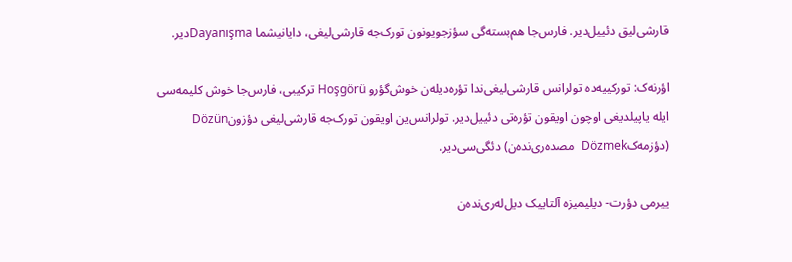قارشی‌لیق دئییل‌دیر. فارس‌جا هم‌بسته‌گی سؤزجویونون تورک‌جه قارشی‌لیغی‌، دایانیشما Dayanışmaدیر.

اؤرنه‌ک: تورکییه‌ده تولرانس قارشی‌لیغی‌ندا تؤره‌دیله‌ن خوش‌گؤرو Hoşgörü ترکیبی، فارس‌جا خوش کلیمه‌سی ایله یاپیلدیغی اوچون اویقون تؤره‌تی دئییل‌دیر. تولرانس‌ین اویقون تورک‌جه قارشی‌لیغی‌ دؤزونDözün  (دؤزمه‌کDözmek  مصده‌ری‌نده‌ن) دئگی‌سی‌دیر.

ییرمی دؤرت- دیلیمیزه آلتاییک دیل‌له‌ری‌نده‌ن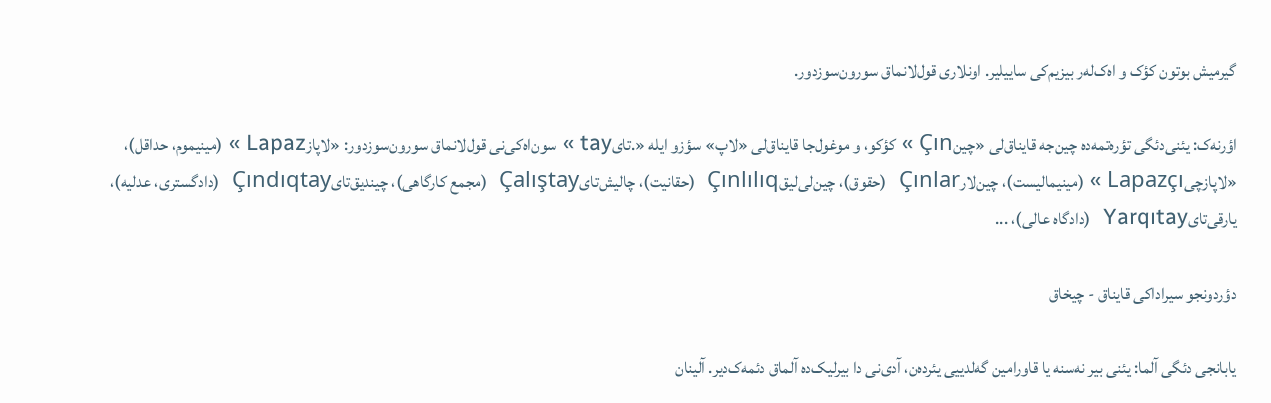گیرمیش بوتون کؤک و اه‌ک‌له‌ر بیزیم‌کی ساییلیر. اونلاری قول‌لانماق سورون‌سوزدور.

اؤرنه‌ک: یئنی‌دئگی تؤره‌تمه‌ده چین‌جه قایناق‌لی «چینÇın » کؤکو، و موغول‌جا قایناق‌لی «لاپ» سؤزو ایله «.تایtay » سون‌اه‌کی‌نی قول‌لانماق سورون‌سوزدور: «لاپازLapaz » (مینیموم، حداقل)، «لاپازچیLapazçı » (مینیمالیست)، چین‌لارÇınlar  (حقوق)، چین‌لی‌لیقÇınlılıq  (حقانیت)، چالیش‌تایÇalıştay  (مجمع کارگاهی)، چیندیق‌تایÇındıqtay  (دادگستری، عدلیه)، یارقی‌تایYarqıtay  (دادگاه عالی)، ...

دؤردونجو سیراداکی قایناق - چیخاق

یابانجی دئگی آلما: یئنی بیر نه‌سنه یا قاورامین گه‌لدییی یئرده‌ن، آدی‌نی دا بیرلیک‌ده آلماق دئمه‌ک‌دیر. آلینان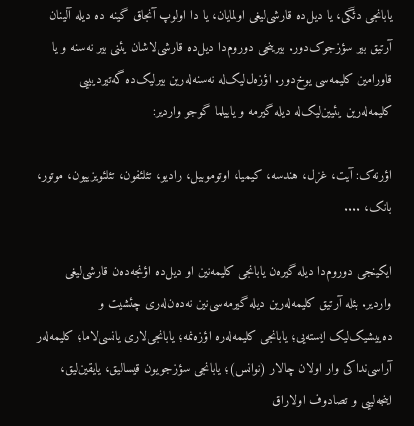یابانجی دئگی، یا دیل‌ده قارشی‌لیغی‌ اولمایان، یا دا اولوپ آنجاق گینه ده دیله آلینان آرتیق بیر سؤزجوک‌دور. بیرینجی دوروم‌دا دیل‌ده قارشی‌لاشان یئنی بیر نه‌سنه و یا قاورامین کلیمه‌سی یوخ‌دور. اؤزه‌ل‌لیک‌له نه‌سنه‌له‌رین بیرلیک‌ده گه‌تیردیییی کلیمه‌له‌رین یئیین‌لیک‌له دیله گیرمه و یاییلما گوجو واردیر:

اؤرنه‌ک: آ‌یت، غز‌ل، هند‌سه، کیمیا، اوتوموبیل، رادیو، تئلئفون، تئلئویزییون، موتور، بانک، ....

ایکینجی دوروم‌دا دیله گیره‌ن یابانجی کلیمه‌نین او دیل‌ده اؤنجه‌ده‌ن قارشی‌لیغی‌ واردیر. بئله آرتیق کلیمه‌له‌رین دیله گیرمه‌سی‌نین نه‌ده‌ن‌له‌ری چئشیت و ده‌ییشیک‌لیک ایسته‌یی؛ یابانجی کلیمه‌له‌ره اؤزه‌نمه؛ یابانجی‌لاری یانسی‌لاما؛ کلیمه‌له‌ر آراسی‌نداکی وار اولان چالار (نوانس)؛ یابانجی سؤزجویون قیسالیق، یایقین‌لیق، اینجه‌لییی و تصادوف اولاراق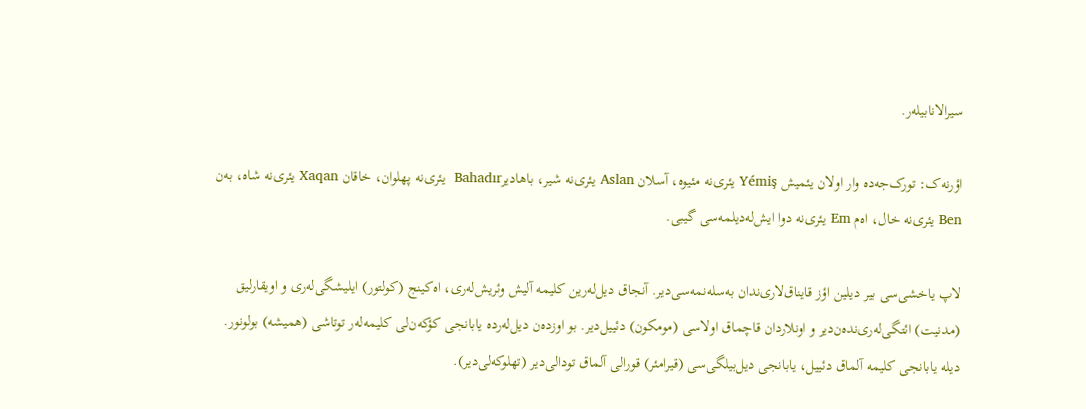سیرالانابیله‌ر.

اؤرنه‌ک: تورک‌جه‌ده وار اولان یئمیش Yémiş یئری‌نه مئیوه، آسلان Aslan یئری‌نه شیر، باهادیرBahadır  یئری‌نه پهلوان، خاقان Xaqan یئری‌نه شاه، به‌ن Ben یئری‌نه خال، اه‌م Em یئری‌نه دوا ایش‌له‌دیلمه‌سی گیبی.

لاپ یاخشی‌سی بیر دیلین اؤز قایناق‌لاری‌ندان به‌سله‌نمه‌سی‌دیر. آنجاق دیل‌له‌رین کلیمه آلیش وئریش‌له‌ری، اه‌کینج (کولتور) ایلیشگی‌له‌ری و اویقارلیق (مدنیت) ائتگی‌له‌ری‌نده‌ن‌دیر و اونلاردان قاچماق اولاسی (مومکون) دئییل‌دیر. بو اوزده‌ن دیل‌له‌رده یابانجی کؤکه‌ن‌لی کلیمه‌له‌ر توتاشی (همیشه) بولونور. دیله یابانجی کلیمه آلماق دئییل، یابانجی دیل‌بیلگی‌سی (قیرامئر) قورالی آلماق تودالی‌دیر (تهلوکه‌لی‌دیر).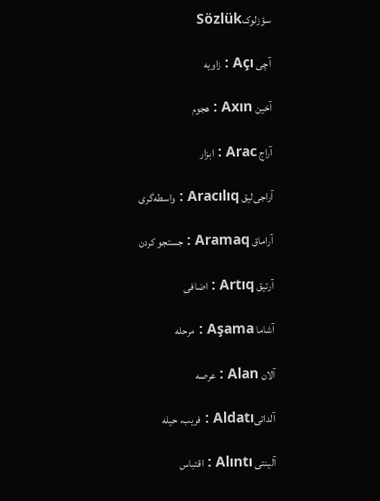سؤزلوکSözlük

آچی Açı : زاویه

آخین Axın : هجوم

آراج Arac : ابزار

آراجی‌لیق Aracılıq : واسطه‌گری

آراماق Aramaq : جستجو کردن

آرتیق Artıq : اضافی

آشاما Aşama : مرحله

آلان Alan : عرصه

آلداتیAldatı : فریب، حیله

آلینتی Alıntı : اقتباس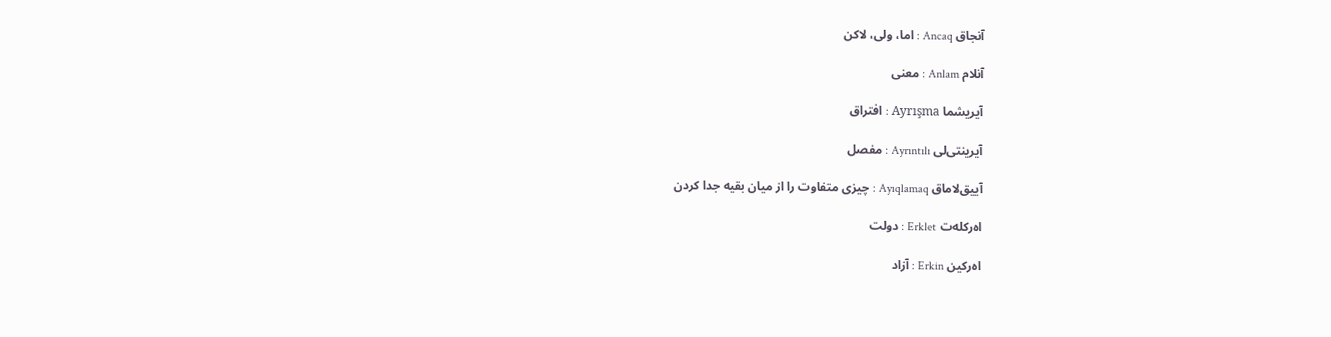آنجاق Ancaq : اما، ولی، لاکن

آنلام Anlam : معنی

آیریشما Ayrışma : افتراق

آیرینتی‌لی Ayrıntılı : مفصل

آییق‌لاماق Ayıqlamaq : چیزی متفاوت را از میان بقیه جدا کردن

اه‌رکله‌ت Erklet : دولت

اه‌رکین Erkin : آزاد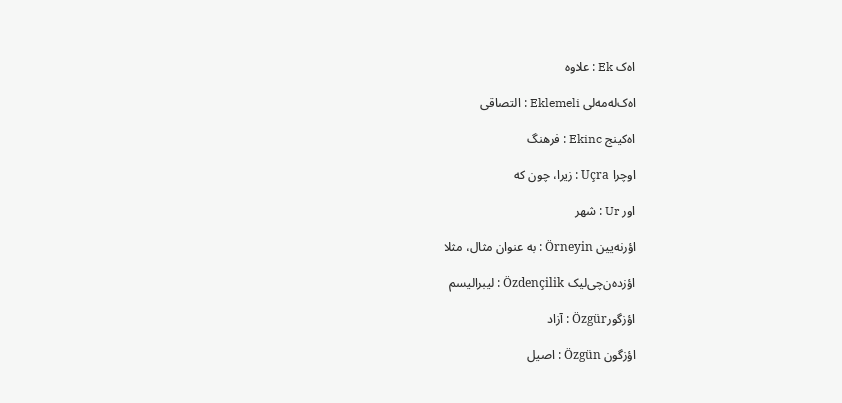اه‌ک Ek : علاوه

اه‌ک‌له‌مه‌لی Eklemeli : التصاقی

اه‌کینج Ekinc : فرهنگ

اوچرا Uçra : زیرا، چون که

اور Ur : شهر

اؤرنه‌یین Örneyin : به عنوان مثال، مثلا

اؤزده‌ن‌چی‌لیک Özdençilik : لیبرالیسم

اؤزگورÖzgür : آزاد

اؤزگون Özgün : اصیل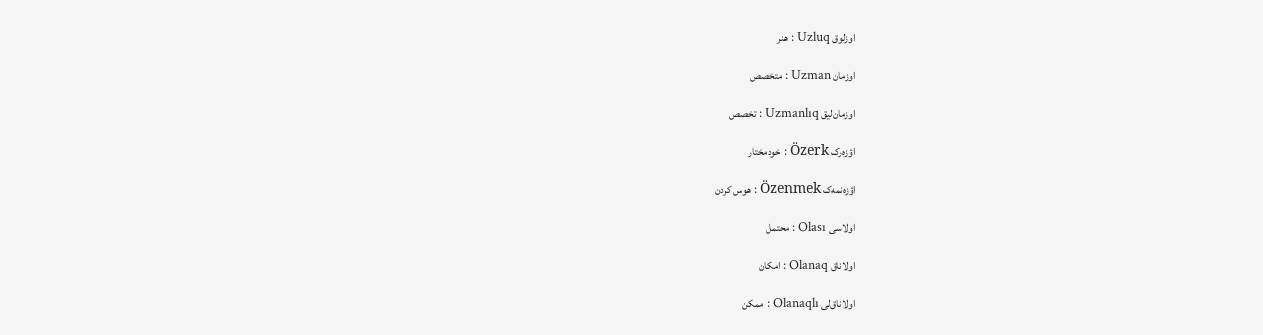اوزلوق Uzluq : هنر

اوزمان Uzman : متخصص

اوزمان‌لیق Uzmanlıq : تخصص

اؤزه‌رک Özerk : خودمختار

اؤزه‌نمه‌ک Özenmek : هوس کردن

اولاسی Olası : محتمل

اولاناق Olanaq : امکان

اولاناق‌لی Olanaqlı : ممکن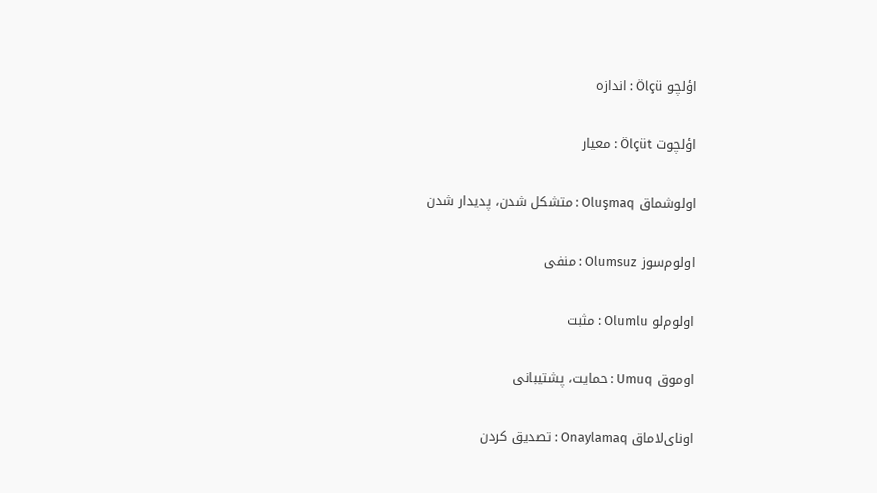اؤلچو Ölçü : اندازه

اؤلچوت Ölçüt : معیار

اولوشماق Oluşmaq : متشکل شدن، پدیدار شدن

اولوم‌سوز Olumsuz : منفی

اولوم‌لو Olumlu : مثبت

اوموق Umuq : حمایت، پشتیبانی

اونای‌لاماق Onaylamaq : تصدیق کردن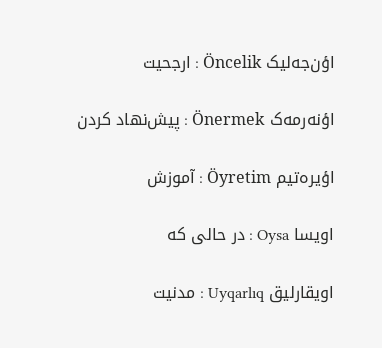اؤن‌جه‌لیک Öncelik : ارجحیت

اؤنه‌رمه‌ک Önermek : پیش‌نهاد کردن

اؤیره‌تیم Öyretim : آموزش

اویسا Oysa : در حالی که

اویقارلیق Uyqarlıq : مدنیت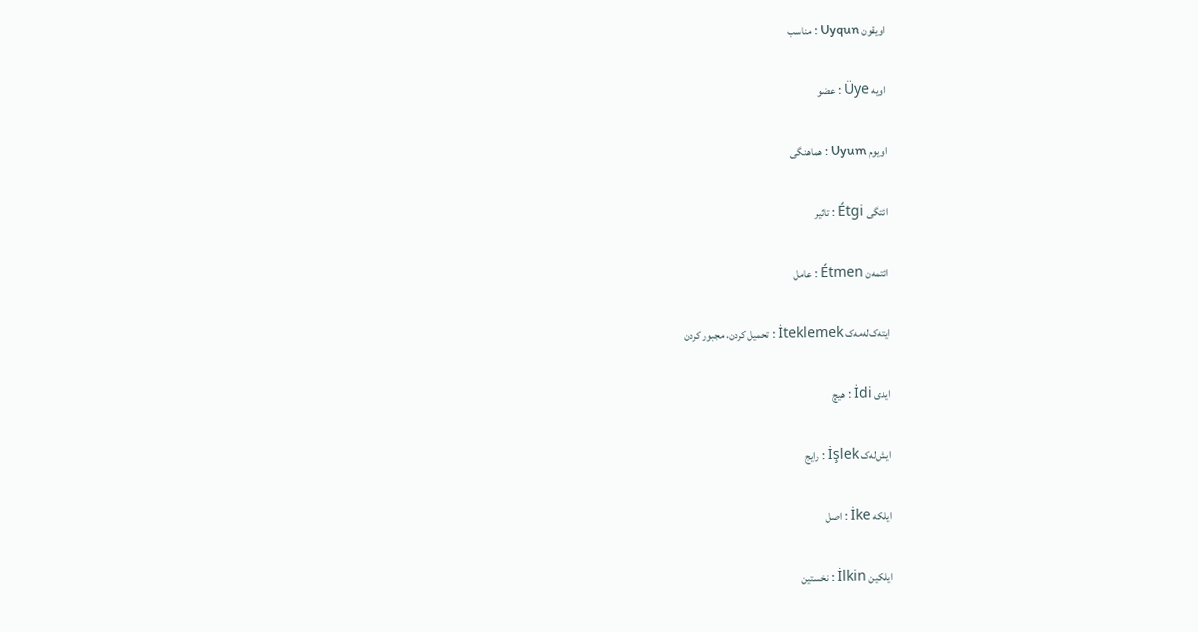اویقون Uyqun : مناسب

اویه Üye : عضو

اویوم Uyum : هماهنگی

ائتگی Étgi : تاثیر

ائتمه‌ن Étmen : عامل

ایته‌ک‌له‌مه‌ک İteklemek : تحمیل کردن، مجبور کردن

ایدی İdi : هیچ

ایش‌له‌ک İşlek : رایج

ایلکه İke : اصل

ایلکین İlkin : نخستین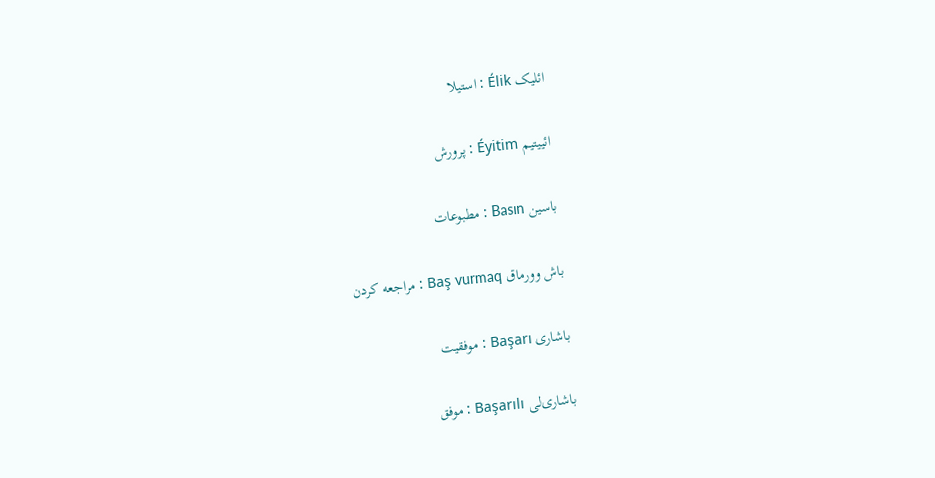ائلیک Élik : استیلا

ائییتیم Éyitim : پرورش

باسین Basın : مطبوعات

باش وورماق Baş vurmaq : مراجعه کردن

باشاری Başarı : موفقیت

باشاری‌لی Başarılı : موفق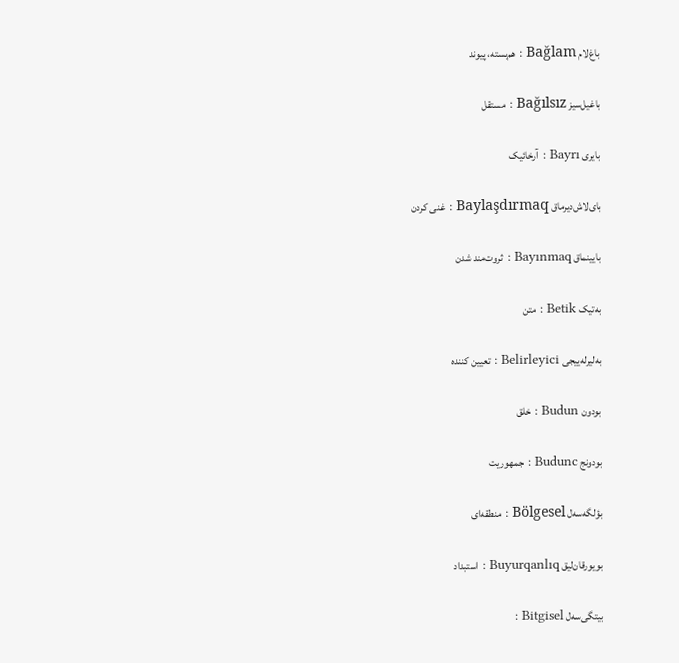باغ‌لام Bağlam : هم‌بسته، پیوند

باغیل‌سیز Bağılsız : مستقل

بایری Bayrı : آرخائیک

بای‌لاش‌دیرماق Baylaşdırmaq : غنی کردن

بایینماق Bayınmaq : ثروت‌مند شدن

به‌تیک Betik : متن

به‌لیرله‌ییجی Belirleyici : تعیین کننده

بودون Budun : خلق

بودونج Budunc : جمهوریت

بؤلگه‌سه‌ل Bölgesel : منطقه‌ای

بویورقان‌لیق Buyurqanlıq : استبداد

بیتگی‌سه‌ل Bitgisel :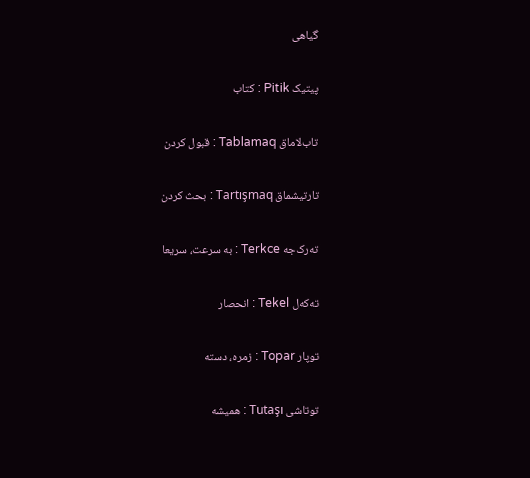گیاهی

پیتیک Pitik : کتاب

تاب‌لاماق Tablamaq : قبول کردن

تارتیشماق Tartışmaq : بحث کردن

ته‌رک‌جه Terkce : به سرعت، سریعا

ته‌که‌ل Tekel : انحصار

توپار Topar : زمره، دسته

توتاشی Tutaşı : همیشه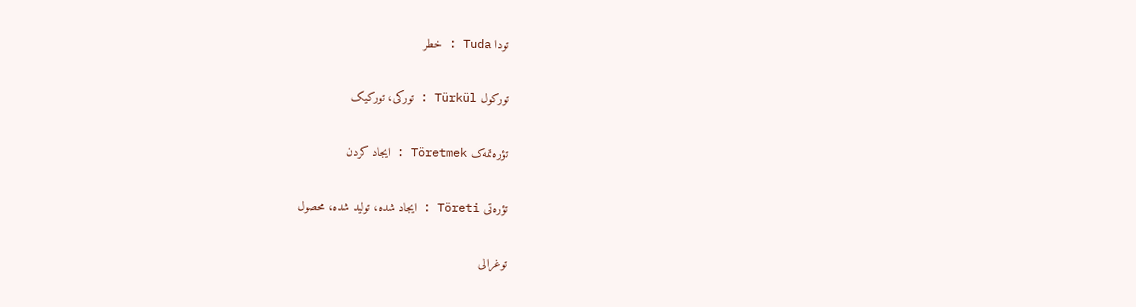تودا Tuda : خطر

تورکول Türkül : تورکی، تورکیک

تؤره‌تمه‌ک Töretmek : ایجاد کردن

تؤره‌تی Töreti : ایجاد شده، تولید شده، محصول

توغرالی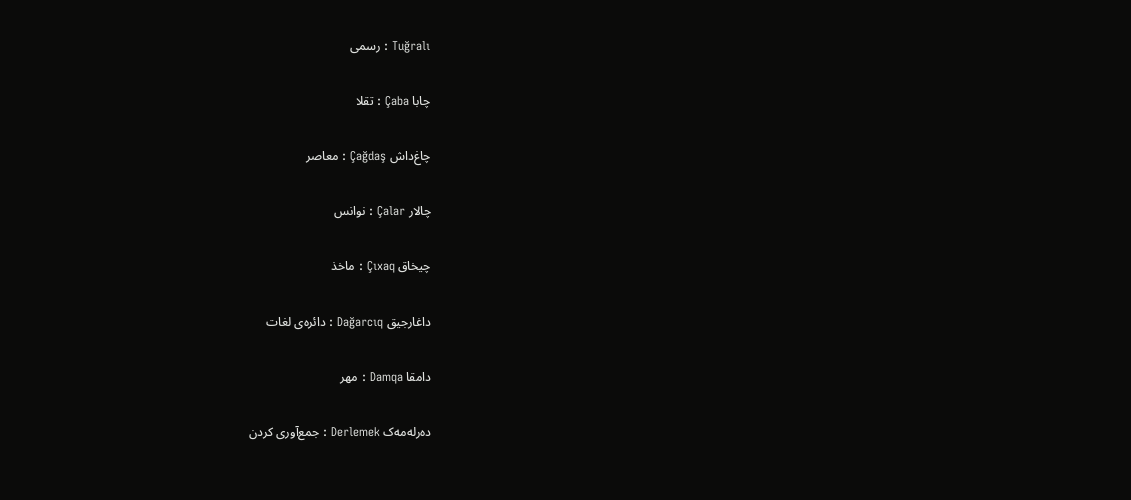Tuğralı : رسمی

چابا Çaba : تقلا

چاغ‌داش Çağdaş : معاصر

چالار Çalar : نوانس

چیخاق Çıxaq : ماخذ

داغارجیق Dağarcıq : دائره‌ی لغات

دامقا Damqa : مهر

ده‌رله‌مه‌‌‌ک Derlemek : جمع‌آوری کردن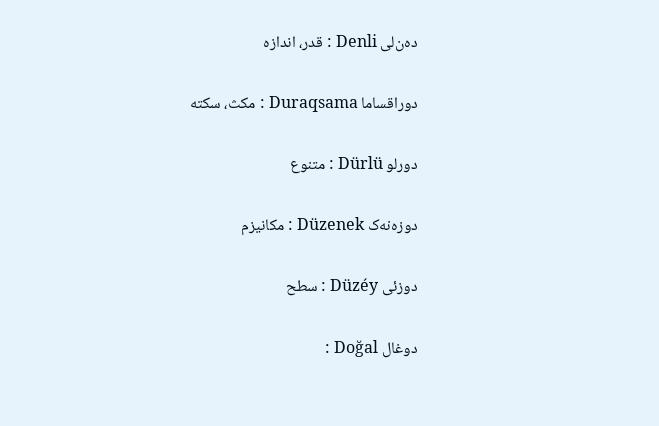ده‌ن‌لی Denli : قدر، اندازه

دوراقساما Duraqsama : مکث، سکته

دورلو Dürlü : متنوع

دوزه‌نه‌ک Düzenek : مکانیزم

دوزئی Düzéy : سطح

دوغال Doğal :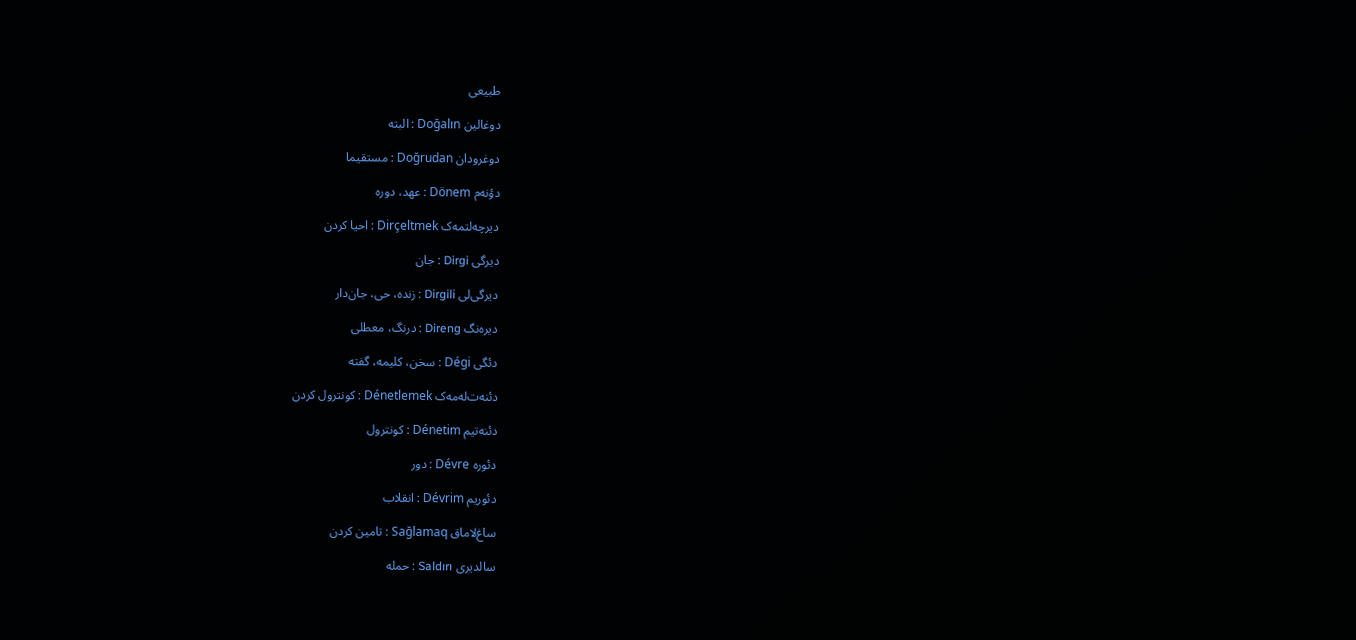طبیعی

دوغالین Doğalın : البته

دوغرودان Doğrudan : مستقیما

دؤنه‌م Dönem : عهد، دوره

دیرچه‌لتمه‌ک Dirçeltmek : احیا کردن

دیرگی Dirgi : جان

دیرگی‌لی Dirgili : زنده، حی، جان‌دار

دیره‌نگ Direng : درنگ، معطلی

دئگی Dégi : سخن، کلیمه، گفته

دئنه‌ت‌له‌مه‌ک Dénetlemek : کونترول کردن

دئنه‌تیم Dénetim : کونترول

دئوره Dévre : دور

دئوریم Dévrim : انقلاب

ساغ‌لاماق Sağlamaq : تامین کردن

سالدیری Saldırı : حمله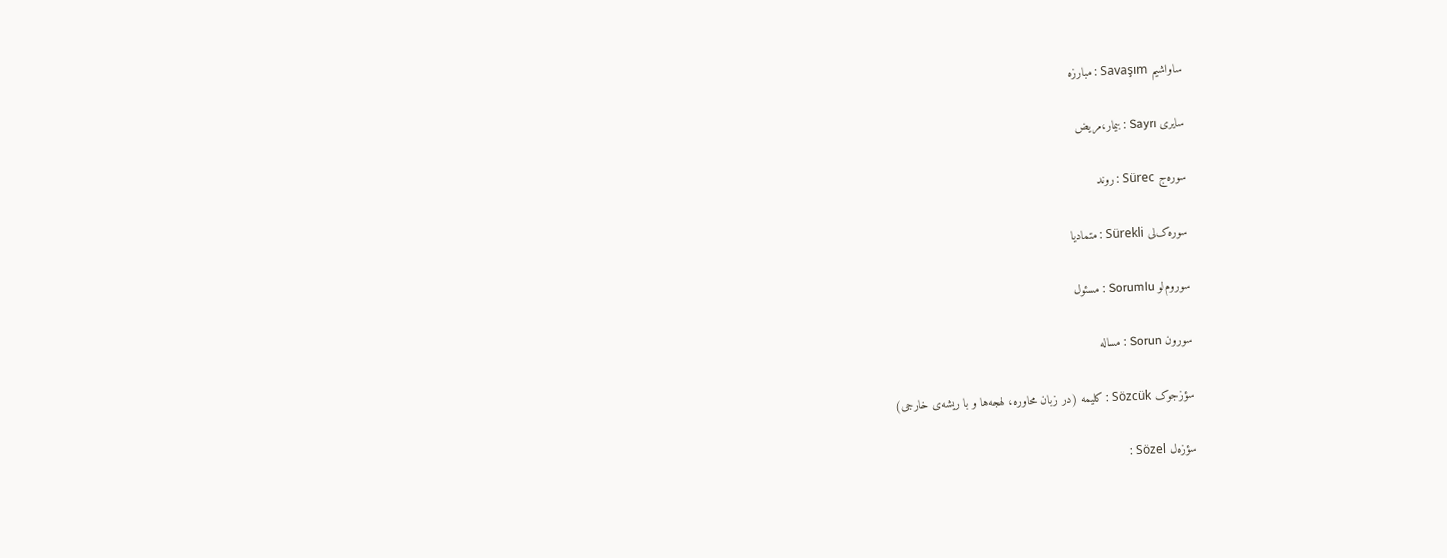ساواشیم Savaşım : مبارزه

سایری Sayrı : بیمار،مریض

سوره‌ج Sürec : روند

سوره‌ک‌لی Sürekli : متمادیا

سوروم‌لو Sorumlu : مسئول

سورون Sorun : مساله

سؤزجوک Sözcük : کلیمه (در زبان محاوره، لهجه‌ها و با ریشه‌ی خارجی)

سؤزه‌ل Sözel :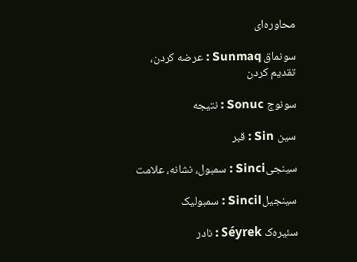محاوره‌ای

سونماق Sunmaq : عرضه کردن، تقدیم کردن

سونوج Sonuc : نتیجه

سین Sin : قبر

سینجیSinci : سمبول، نشانه، علامت

سینجیلSincil : سمبولیک

سئیره‌ک Séyrek : نادر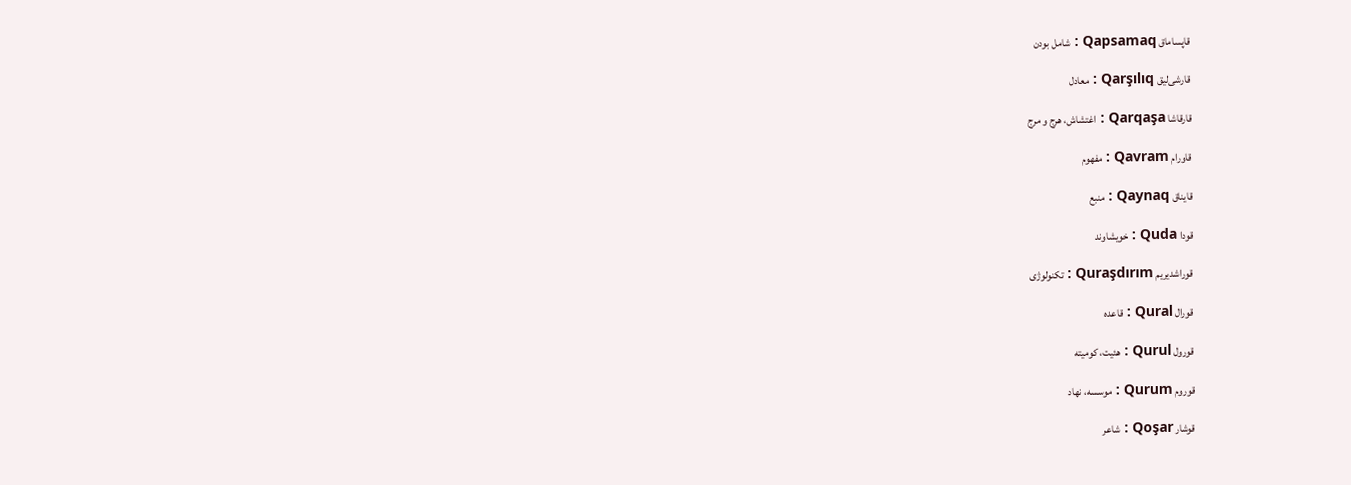قاپساماق Qapsamaq : شامل بودن

قارشی‌لیق Qarşılıq : معادل

قارقاشا Qarqaşa : اغتشاش، هرج و مرج

قاورام Qavram : مفهوم

قایناق Qaynaq : منبع

قودا Quda : خویشاوند

قوراشدیریم Quraşdırım : تکنولوژی

قورال Qural : قاعده

قورول Qurul : هئیت، کومیته

قوروم Qurum : موسسه، نهاد

قوشار Qoşar : شاعر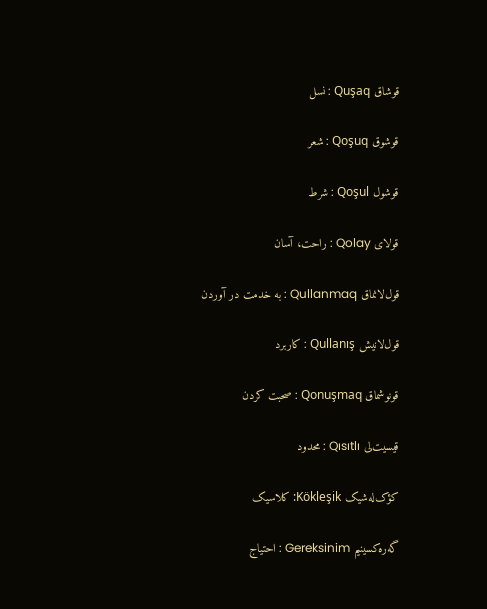قوشاق Quşaq : نسل

قوشوق Qoşuq : شعر

قوشول Qoşul : شرط

قولای Qolay : راحت، آسان

قول‌لانماق Qullanmaq : به خدمت در آوردن

قول‌لانیش Qullanış : کاربرد

قونوشماق Qonuşmaq : صحبت کردن

قیسیت‌لی Qısıtlı : محدود

کؤک‌له‌شیک Kökleşik: کلاسیک

گه‌ره‌کسینیم Gereksinim : احتیاج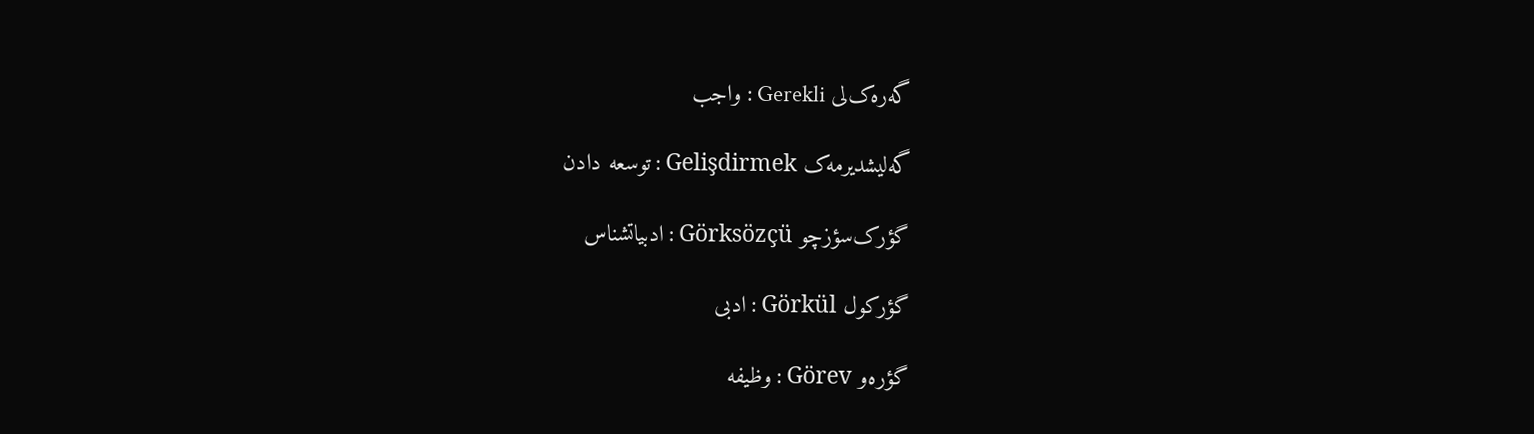گه‌ره‌ک‌لی Gerekli : واجب

گه‌لیشدیرمه‌ک Gelişdirmek : توسعه دادن

گؤرک‌سؤزچو Görksözçü : ادبیاتشناس

گؤرکول Görkül : ادبی

گؤره‌و Görev : وظیفه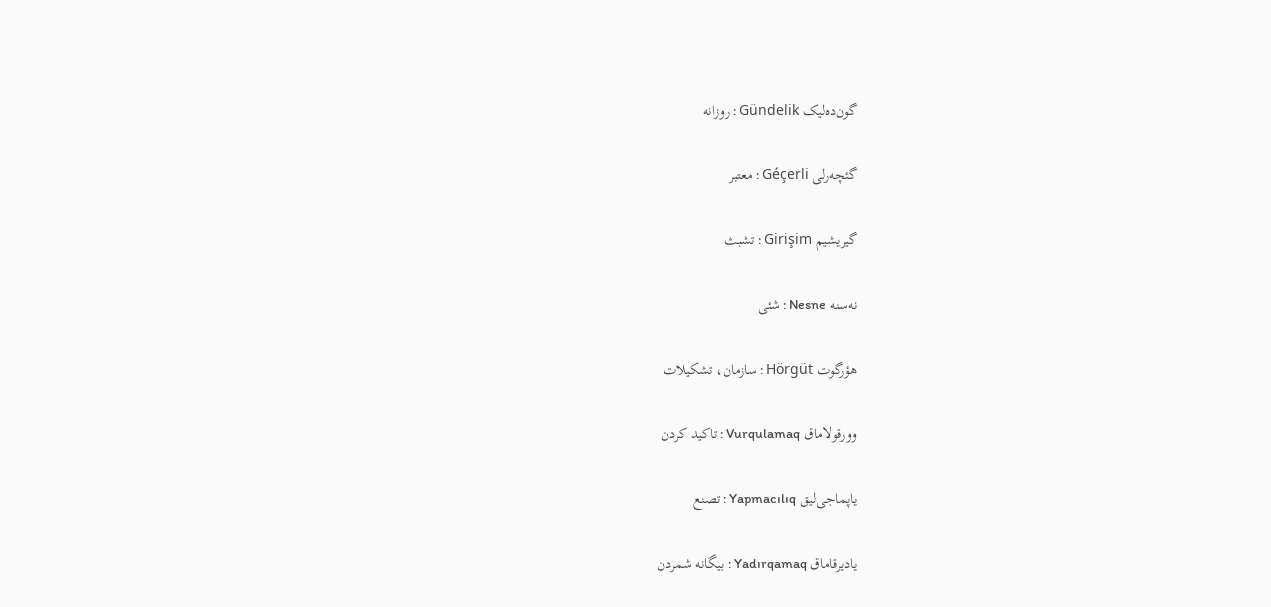گون‌ده‌لیک Gündelik : روزانه

گئچه‌رلی Géçerli : معتبر

گیریشیم Girişim : تشبث

نه‌سنه Nesne : شئی

هؤرگوت Hörgüt : سازمان، تشکیلات

وورقولاماق Vurqulamaq : تاکید کردن

یاپماجی‌لیق Yapmacılıq : تصنع

یادیرقاماق Yadırqamaq : بیگانه شمردن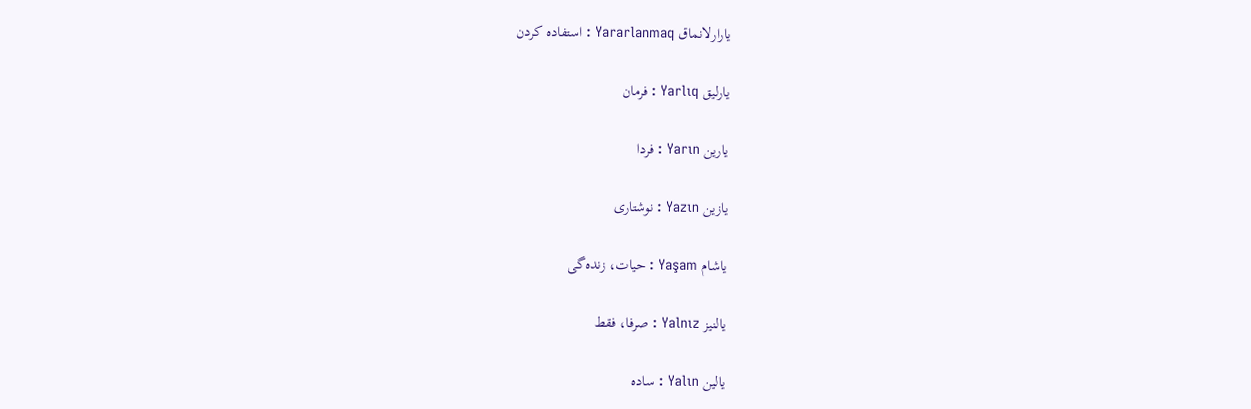یارارلانماق Yararlanmaq : استفاده کردن

یارلیق Yarlıq : فرمان

یارین Yarın : فردا

یازین Yazın : نوشتاری

یاشام Yaşam : حیات، زنده‌گی

یالنیز Yalnız : صرفا، فقط

یالین Yalın : ساده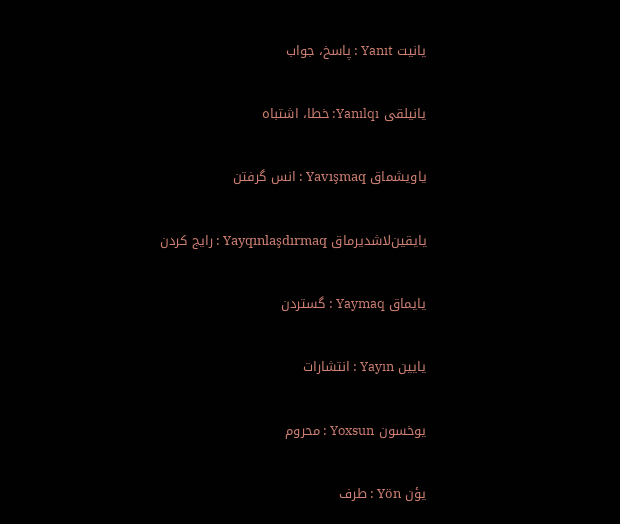یانیت Yanıt : پاسخ، جواب

یانیلقی Yanılqı: خطا، اشتباه

یاویشماق Yavışmaq : انس گرفتن

یایقین‌لاشدیرماق Yayqınlaşdırmaq : رایج کردن

یایماق Yaymaq : گستردن

یایین Yayın : انتشارات

یوخسون Yoxsun : محروم

یؤن Yön : طرف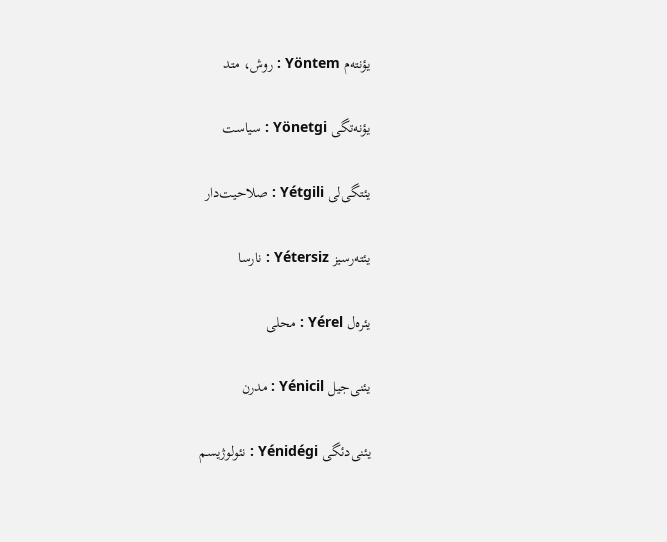یؤنته‌م Yöntem : روش، متد

یؤنه‌تگی Yönetgi : سیاست

یئتگی‌لی Yétgili : صلاحیت‌دار

یئته‌رسیز Yétersiz : نارسا

یئره‌ل Yérel : محلی

یئنی‌جیل Yénicil : مدرن

یئنی‌دئگی Yénidégi : نئولوژیسم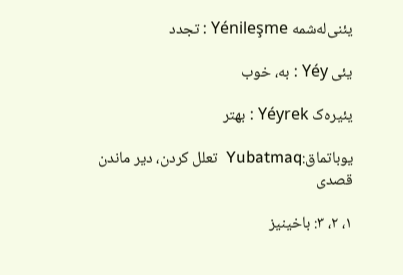یئنی‌له‌شمه Yénileşme : تجدد

یئی Yéy : به، خوب

یئیره‌ک Yéyrek : بهتر

یوباتماق:Yubatmaq  تعلل کردن، دیر ماندن قصدی

١، ٢، ٣: باخینیز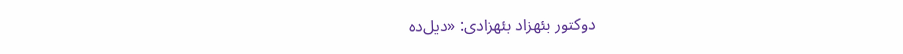دوکتور بئهزاد بئهزادی: «دیل‌ده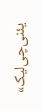یئنی‌چی‌لیک»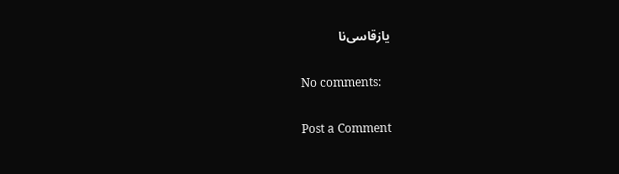یازقاسی‌نا

No comments:

Post a Comment